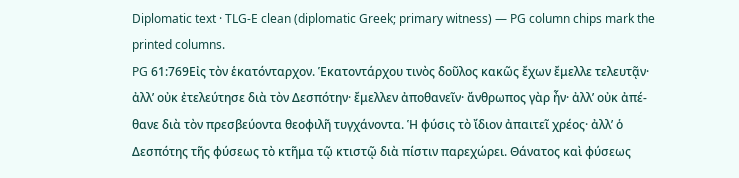Diplomatic text · TLG-E clean (diplomatic Greek; primary witness) — PG column chips mark the printed columns.
PG 61:769Εἰς τὸν ἑκατόνταρχον. Ἑκατοντάρχου τινὸς δοῦλος κακῶς ἔχων ἔμελλε τελευτᾷν· ἀλλ’ οὐκ ἐτελεύτησε διὰ τὸν Δεσπότην· ἔμελλεν ἀποθανεῖν· ἄνθρωπος γὰρ ἦν· ἀλλ’ οὐκ ἀπέ-θανε διὰ τὸν πρεσβεύοντα θεοφιλῆ τυγχάνοντα. Ἡ φύσις τὸ ἴδιον ἀπαιτεῖ χρέος· ἀλλ’ ὁ Δεσπότης τῆς φύσεως τὸ κτῆμα τῷ κτιστῷ διὰ πίστιν παρεχώρει. Θάνατος καὶ φύσεως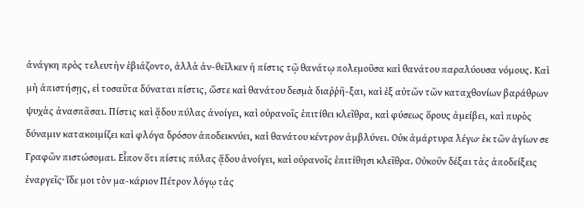ἀνάγκη πρὸς τελευτὴν ἐβιάζοντο, ἀλλὰ ἀν-θεῖλκεν ἡ πίστις τῷ θανάτῳ πολεμοῦσα καὶ θανάτου παραλύουσα νόμους. Καὶ μὴ ἀπιστήσῃς, εἰ τοσαῦτα δύναται πίστις, ὥστε καὶ θανάτου δεσμὰ διαῤῥῆ-ξαι, καὶ ἐξ αὐτῶν τῶν καταχθονίων βαράθρων ψυχὰς ἀνασπᾶσαι. Πίστις καὶ ᾅδου πύλας ἀνοίγει, καὶ οὐρανοῖς ἐπιτίθει κλεῖθρα, καὶ φύσεως ὅρους ἀμείβει, καὶ πυρὸς δύναμιν κατακοιμίζει καὶ φλόγα δρόσον ἀποδεικνύει, καὶ θανάτου κέντρον ἀμβλύνει. Οὐκ ἀμάρτυρα λέγω· ἐκ τῶν ἁγίων σε Γραφῶν πιστώσομαι. Εἶπον ὅτι πίστις πύλας ᾅδου ἀνοίγει, καὶ οὐρανοῖς ἐπιτίθησι κλεῖθρα. Οὐκοῦν δέξαι τὰς ἀποδείξεις ἐναργεῖς· ἴδε μοι τὸν μα-κάριον Πέτρον λόγῳ τὰς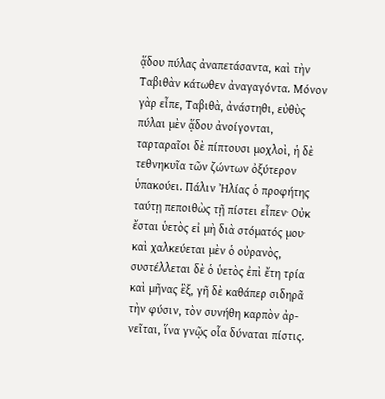ᾅδου πύλας ἀναπετάσαντα, καὶ τὴν Ταβιθὰν κάτωθεν ἀναγαγόντα. Μόνον γὰρ εἶπε, Ταβιθὰ, ἀνάστηθι, εὐθὺς πύλαι μὲν ᾅδου ἀνοίγονται, ταρταραῖοι δὲ πίπτουσι μοχλοὶ, ἡ δὲ τεθνηκυῖα τῶν ζώντων ὀξύτερον ὑπακούει. Πάλιν Ἠλίας ὁ προφήτης ταύτῃ πεποιθὼς τῇ πίστει εἶπεν· Οὐκ ἔσται ὑετὸς εἰ μὴ διὰ στόματός μου· καὶ χαλκεύεται μὲν ὁ οὐρανὸς, συστέλλεται δὲ ὁ ὑετὸς ἐπὶ ἔτη τρία καὶ μῆνας ἓξ, γῆ δὲ καθάπερ σιδηρᾶ τὴν φύσιν, τὸν συνήθη καρπὸν ἀρ-νεῖται, ἵνα γνῷς οἷα δύναται πίστις.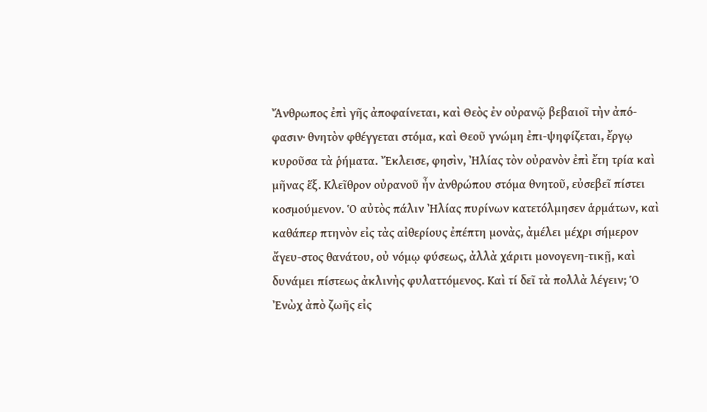Ἄνθρωπος ἐπὶ γῆς ἀποφαίνεται, καὶ Θεὸς ἐν οὐρανῷ βεβαιοῖ τὴν ἀπό-φασιν· θνητὸν φθέγγεται στόμα, καὶ Θεοῦ γνώμη ἐπι-ψηφίζεται, ἔργῳ κυροῦσα τὰ ῥήματα. Ἔκλεισε, φησὶν, Ἠλίας τὸν οὐρανὸν ἐπὶ ἔτη τρία καὶ μῆνας ἕξ. Κλεῖθρον οὐρανοῦ ἦν ἀνθρώπου στόμα θνητοῦ, εὐσεβεῖ πίστει κοσμούμενον. Ὁ αὐτὸς πάλιν Ἠλίας πυρίνων κατετόλμησεν ἁρμάτων, καὶ καθάπερ πτηνὸν εἰς τὰς αἰθερίους ἐπέπτη μονὰς, ἀμέλει μέχρι σήμερον ἄγευ-στος θανάτου, οὐ νόμῳ φύσεως, ἀλλὰ χάριτι μονογενη-τικῇ, καὶ δυνάμει πίστεως ἀκλινὴς φυλαττόμενος. Καὶ τί δεῖ τὰ πολλὰ λέγειν; Ὁ Ἐνὼχ ἀπὸ ζωῆς εἰς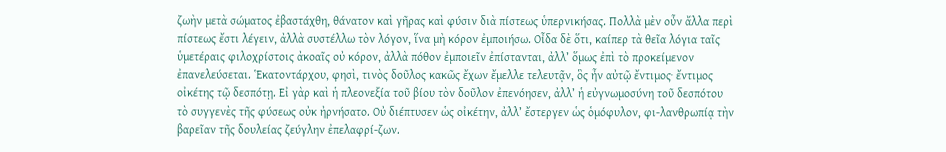ζωὴν μετὰ σώματος ἐβαστάχθη, θάνατον καὶ γῆρας καὶ φύσιν διὰ πίστεως ὑπερνικήσας. Πολλὰ μὲν οὖν ἄλλα περὶ πίστεως ἔστι λέγειν, ἀλλὰ συστέλλω τὸν λόγον, ἵνα μὴ κόρον ἐμποιήσω. Οἶδα δὲ ὅτι, καίπερ τὰ θεῖα λόγια ταῖς ὑμετέραις φιλοχρίστοις ἀκοαῖς οὐ κόρον, ἀλλὰ πόθον ἐμποιεῖν ἐπίστανται, ἀλλ’ ὅμως ἐπὶ τὸ προκείμενον ἐπανελεύσεται. Ἑκατοντάρχου, φησὶ, τινὸς δοῦλος κακῶς ἔχων ἔμελλε τελευτᾷν, ὃς ἦν αὐτῷ ἔντιμος· ἔντιμος οἰκέτης τῷ δεσπότῃ. Εἰ γὰρ καὶ ἡ πλεονεξία τοῦ βίου τὸν δοῦλον ἐπενόησεν, ἀλλ’ ἡ εὐγνωμοσύνη τοῦ δεσπότου τὸ συγγενὲς τῆς φύσεως οὐκ ἠρνήσατο. Οὐ διέπτυσεν ὡς οἰκέτην, ἀλλ’ ἔστεργεν ὡς ὁμόφυλον, φι-λανθρωπίᾳ τὴν βαρεῖαν τῆς δουλείας ζεύγλην ἐπελαφρί-ζων.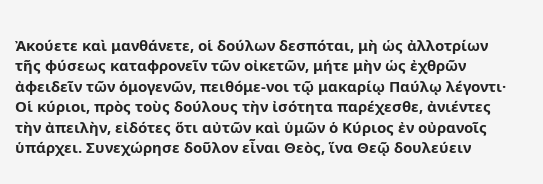Ἀκούετε καὶ μανθάνετε, οἱ δούλων δεσπόται, μὴ ὡς ἀλλοτρίων τῆς φύσεως καταφρονεῖν τῶν οἰκετῶν, μήτε μὴν ὡς ἐχθρῶν ἀφειδεῖν τῶν ὁμογενῶν, πειθόμε-νοι τῷ μακαρίῳ Παύλῳ λέγοντι· Οἱ κύριοι, πρὸς τοὺς δούλους τὴν ἰσότητα παρέχεσθε, ἀνιέντες τὴν ἀπειλὴν, εἰδότες ὅτι αὐτῶν καὶ ὑμῶν ὁ Κύριος ἐν οὐρανοῖς ὑπάρχει. Συνεχώρησε δοῦλον εἶναι Θεὸς, ἵνα Θεῷ δουλεύειν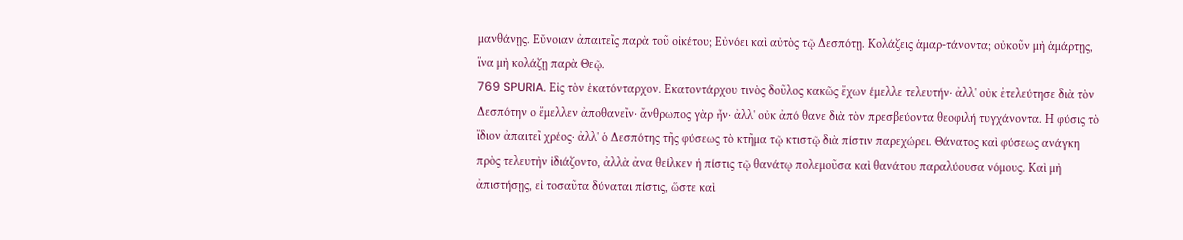μανθάνῃς. Εὔνοιαν ἀπαιτεῖς παρὰ τοῦ οἰκέτου; Εὐνόει καὶ αὐτὸς τῷ Δεσπότῃ. Κολάζεις ἁμαρ-τάνοντα; οὐκοῦν μὴ ἁμάρτῃς, ἵνα μὴ κολάζῃ παρὰ Θεῷ.
769 SPURIA. Εἰς τὸν ἑκατόνταρχον. Εκατοντάρχου τινὸς δοῦλος κακῶς ἔχων έμελλε τελευτήν· ἀλλ' οὐκ ἐτελεύτησε διὰ τὸν Δεσπότην ο ἔμελλεν ἀποθανεῖν· ἄνθρωπος γὰρ ἦν· ἀλλ' οὐκ ἀπό θανε διὰ τὸν πρεσβεύοντα θεοφιλή τυγχάνοντα. Η φύσις τὸ ἴδιον ἀπαιτεῖ χρέος· ἀλλ' ὁ Δεσπότης τῆς φύσεως τὸ κτῆμα τῷ κτιστῷ διὰ πίστιν παρεχώρει. Θάνατος καὶ φύσεως ανάγκη πρὸς τελευτὴν ἰδιάζοντο, ἀλλὰ ἀνα θείλκεν ἡ πίστις τῷ θανάτῳ πολεμοῦσα καὶ θανάτου παραλύουσα νόμους. Καὶ μὴ ἀπιστήσῃς, εἰ τοσαῦτα δύναται πίστις, ὥστε καὶ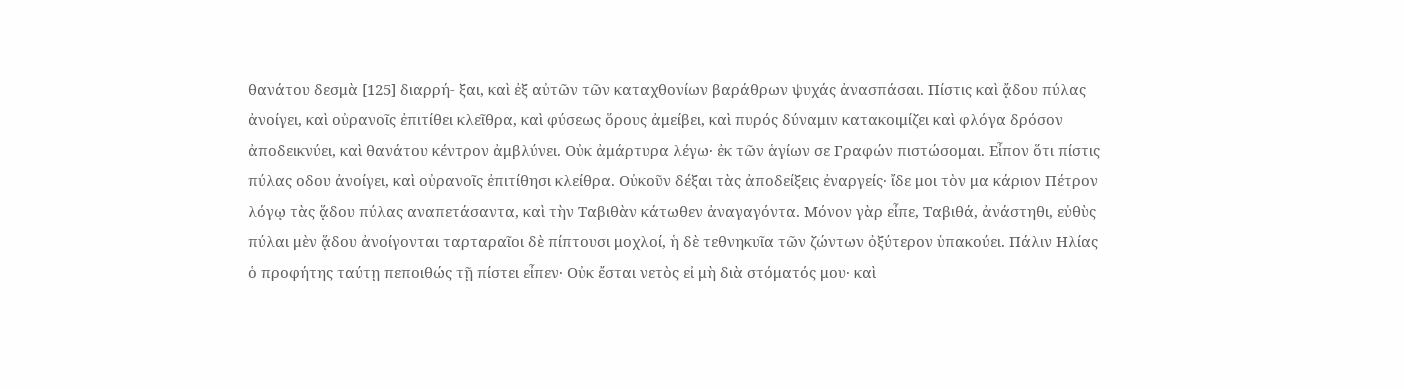θανάτου δεσμὰ [125] διαρρή- ξαι, καὶ ἐξ αὐτῶν τῶν καταχθονίων βαράθρων ψυχάς ἀνασπάσαι. Πίστις καὶ ᾄδου πύλας ἀνοίγει, καὶ οὐρανοῖς ἐπιτίθει κλεῖθρα, καὶ φύσεως ὅρους ἀμείβει, καὶ πυρός δύναμιν κατακοιμίζει καὶ φλόγα δρόσον ἀποδεικνύει, καὶ θανάτου κέντρον ἀμβλύνει. Οὐκ ἀμάρτυρα λέγω· ἐκ τῶν ἁγίων σε Γραφών πιστώσομαι. Εἶπον ὅτι πίστις πύλας οδου ἀνοίγει, καὶ οὐρανοῖς ἐπιτίθησι κλείθρα. Οὐκοῦν δέξαι τὰς ἀποδείξεις ἐναργείς· ἴδε μοι τὸν μα κάριον Πέτρον λόγῳ τὰς ᾅδου πύλας αναπετάσαντα, καὶ τὴν Ταβιθὰν κάτωθεν ἀναγαγόντα. Μόνον γὰρ εἶπε, Ταβιθά, ἀνάστηθι, εὐθὺς πύλαι μὲν ᾅδου ἀνοίγονται ταρταραῖοι δὲ πίπτουσι μοχλοί, ἡ δὲ τεθνηκυῖα τῶν ζώντων ὀξύτερον ὑπακούει. Πάλιν Ηλίας ὁ προφήτης ταύτῃ πεποιθώς τῇ πίστει εἶπεν· Οὐκ ἔσται νετὸς εἰ μὴ διὰ στόματός μου· καὶ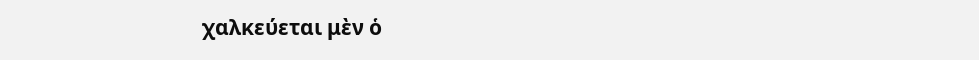χαλκεύεται μὲν ὁ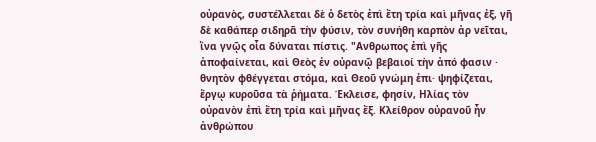οὐρανὸς, συστέλλεται δὲ ὁ δετὸς ἐπὶ ἔτη τρία καὶ μῆνας ἐξ, γῆ δὲ καθάπερ σιδηρᾶ τὴν φύσιν, τὸν συνήθη καρπὸν ἀρ νεῖται, ἵνα γνῷς οἷα δύναται πίστις. "Ανθρωπος ἐπὶ γῆς ἀποφαίνεται, καὶ Θεὸς ἐν οὐρανῷ βεβαιοί τὴν ἀπό φασιν · θνητὸν φθέγγεται στόμα, καὶ Θεοῦ γνώμη ἐπι· ψηφίζεται, ἔργῳ κυροῦσα τὰ ῥήματα. Έκλεισε, φησίν, Ηλίας τὸν οὐρανὸν ἐπὶ ἔτη τρία καὶ μῆνας ἔξ. Κλείθρον οὐρανοῦ ἦν ἀνθρώπου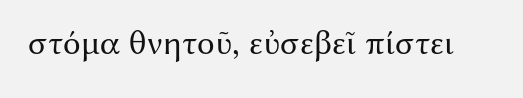στόμα θνητοῦ, εὐσεβεῖ πίστει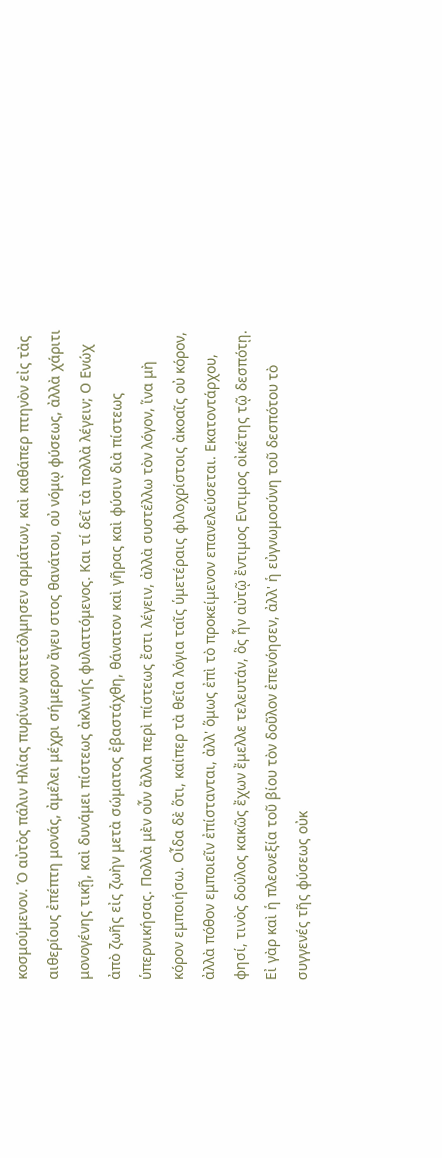κοσμούμενον. Ὁ αὐτὸς πάλιν Ηλίας πυρίνων κατετόλμησεν αρμάτων, καὶ καθάπερ πτηνὸν εἰς τὰς αιθερίους ἐπέπτη μονάς, ἀμέλει μέχρι σήμερον ἄγευ στος θανάτου, οὐ νόμῳ φύσεως, ἀλλὰ χάριτι μονογένης τικῇ, καὶ δυνάμει πίστεως ἀκλινής φυλαττόμενος. Και τί δεῖ τὰ πολλὰ λέγειν; Ο Ενώχ ἀπὸ ζωῆς εἰς ζωὴν μετὰ σώματος ἐβαστάχθη, θάνατον καὶ γῆρας καὶ φύσιν διὰ πίστεως ὑπερνικήσας. Πολλὰ μὲν οὖν ἄλλα περὶ πίστεως ἔστι λέγειν, ἀλλὰ συστέλλω τὸν λόγον, ἵνα μὴ κόρον εμποιήσω. Οἶδα δὲ ὅτι, καίπερ τὰ θεῖα λόγια ταῖς ὑμετέραις φιλοχρίστοις ἀκοαῖς οὐ κόρον, ἀλλὰ πόθον εμποιεῖν ἐπίστανται, ἀλλ' ὅμως ἐπὶ τὸ προκείμενον επανελεύσεται. Εκατοντάρχου, φησί, τινὸς δούλος κακῶς ἔχων ἔμελλε τελευτάν, ὃς ἦν αὐτῷ ἔντιμος Εντιμος οἰκέτης τῷ δεσπότῃ. Εἰ γὰρ καὶ ἡ πλεονεξία τοῦ βίου τὸν δοῦλον ἐπενόησεν, ἀλλ' ἡ εὐγνωμοσύνη τοῦ δεσπότου τὸ συγγενές τῆς φύσεως οὐκ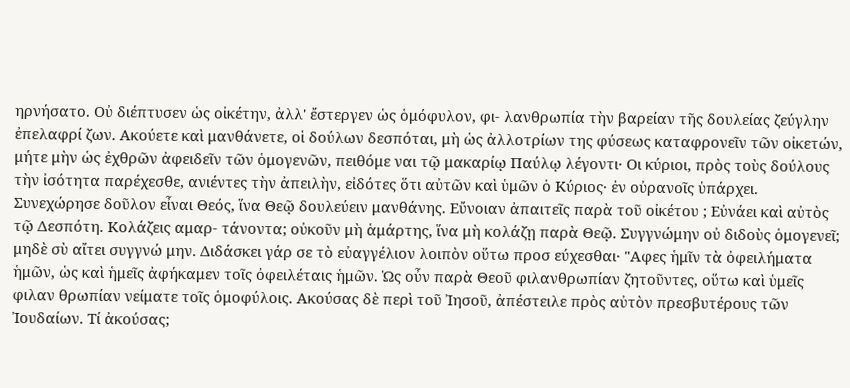ηρνήσατο. Οὐ διέπτυσεν ὡς οἰκέτην, ἀλλ' ἔστεργεν ὡς ὁμόφυλον, φι- λανθρωπία τὴν βαρείαν τῆς δουλείας ζεύγλην ἐπελαφρί ζων. Ακούετε καὶ μανθάνετε, οἱ δούλων δεσπόται, μὴ ὡς ἀλλοτρίων της φύσεως καταφρονεῖν τῶν οἰκετών, μήτε μὴν ὡς ἐχθρῶν ἀφειδεῖν τῶν ὁμογενῶν, πειθόμε ναι τῷ μακαρίῳ Παύλῳ λέγοντι· Οι κύριοι, πρὸς τοὺς δούλους τὴν ἰσότητα παρέχεσθε, ανιέντες τὴν ἀπειλὴν, εἰδότες ὅτι αὐτῶν καὶ ὑμῶν ὁ Κύριος· ἐν οὐρανοῖς ὑπάρχει. Συνεχώρησε δοῦλον εἶναι Θεός, ἵνα Θεῷ δουλεύειν μανθάνης. Εὔνοιαν ἀπαιτεῖς παρὰ τοῦ οἰκέτου ; Εὐνάει καὶ αὐτὸς τῷ Δεσπότη. Κολάζεις αμαρ- τάνοντα; οὐκοῦν μὴ ἁμάρτης, ἵνα μὴ κολάζῃ παρὰ Θεῷ. Συγγνώμην οὐ διδοὺς ὁμογενεῖ; μηδὲ σὺ αἴτει συγγνώ μην. Διδάσκει γάρ σε τὸ εὐαγγέλιον λοιπὸν οὕτω προσ εύχεσθαι· "Αφες ἡμῖν τὰ ὀφειλήματα ἡμῶν, ὡς καὶ ἡμεῖς ἀφήκαμεν τοῖς ὀφειλέταις ἡμῶν. Ὡς οὖν παρὰ Θεοῦ φιλανθρωπίαν ζητοῦντες, οὕτω καὶ ὑμεῖς φιλαν θρωπίαν νείματε τοῖς ὁμοφύλοις. Ακούσας δὲ περὶ τοῦ Ἰησοῦ, ἀπέστειλε πρὸς αὐτὸν πρεσβυτέρους τῶν Ἰουδαίων. Τί ἀκούσας;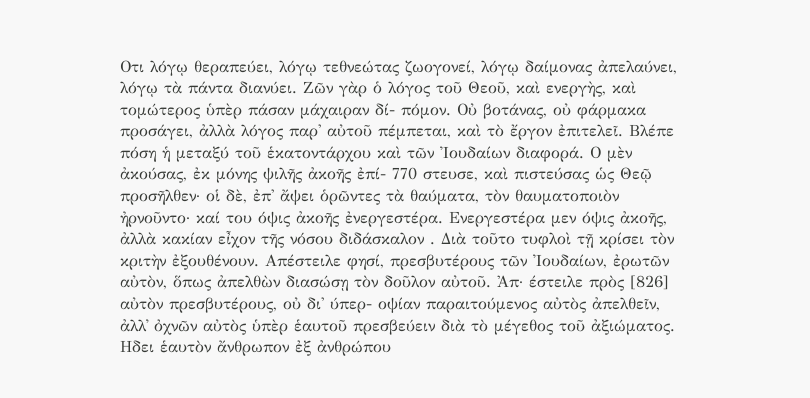Οτι λόγῳ θεραπεύει, λόγῳ τεθνεώτας ζωογονεί, λόγῳ δαίμονας ἀπελαύνει, λόγῳ τὰ πάντα διανύει. Ζῶν γὰρ ὁ λόγος τοῦ Θεοῦ, καὶ ενεργὴς, καὶ τομώτερος ὑπὲρ πάσαν μάχαιραν δί- πόμον. Οὐ βοτάνας, οὐ φάρμακα προσάγει, ἀλλὰ λόγος παρ' αὐτοῦ πέμπεται, καὶ τὸ ἔργον ἐπιτελεῖ. Βλέπε πόση ἡ μεταξύ τοῦ ἑκατοντάρχου καὶ τῶν Ἰουδαίων διαφορά. Ο μὲν ἀκούσας, ἐκ μόνης ψιλῆς ἀκοῆς ἐπί- 770 στευσε, καὶ πιστεύσας ὡς Θεῷ προσῆλθεν· οἱ δὲ, ἐπ' ἄψει ὁρῶντες τὰ θαύματα, τὸν θαυματοποιὸν ἠρνοῦντο· καί του όψις ἀκοῆς ἐνεργεστέρα. Ενεργεστέρα μεν όψις ἀκοῆς, ἀλλὰ κακίαν εἶχον τῆς νόσου διδάσκαλον . Διὰ τοῦτο τυφλοὶ τῇ κρίσει τὸν κριτὴν ἐξουθένουν. Απέστειλε φησί, πρεσβυτέρους τῶν Ἰουδαίων, ἐρωτῶν αὐτὸν, ὅπως ἀπελθὼν διασώσῃ τὸν δοῦλον αὐτοῦ. Ἀπ· έστειλε πρὸς [826] αὐτὸν πρεσβυτέρους, οὐ δι' ύπερ- οψίαν παραιτούμενος αὐτὸς ἀπελθεῖν, ἀλλ᾽ ὀχνῶν αὐτὸς ὑπὲρ ἑαυτοῦ πρεσβεύειν διὰ τὸ μέγεθος τοῦ ἀξιώματος. Ηδει ἑαυτὸν ἄνθρωπον ἐξ ἀνθρώπου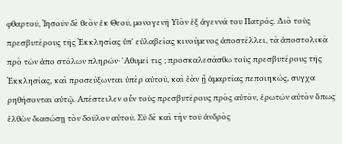φθαρτοῦ, Ἰησοῦν δὲ θεὸν ἐκ Θεοῦ, μονογενῆ Υἱὸν ἐξ ἀγεννά του Πατρός. Διὸ τοὺς πρεσβυτέρους τῆς Ἐκκλησίας ὑπ᾿ εὐλαβείας κινούμενος ἀποστέλλει, τὰ ἀποστολικὰ πρὸ τῶν ἀπο στόλων πληρῶν· ᾿Αθυμεῖ τις ; προσκαλεσάσθω τοὺς πρεσβυτέρους τῆς Ἐκκλησίας, καὶ προσεύξωνται ὑπὲρ αὐτοῦ, καὶ ἐὰν ᾖ ἁμαρτίας πεποιηκώς, συγχα ρηθήσονται αὐτῷ. Απέστειλεν οὖν τοὺς πρεσβυτέρους πρὸς αὐτὸν, ἐρωτῶν αὐτὸν ὅπως ἐλθὼν διασώσῃ τὸν δοῦλον αὐτοῦ. Σὺ δὲ καὶ τὴν τοῦ ἀνδρὸς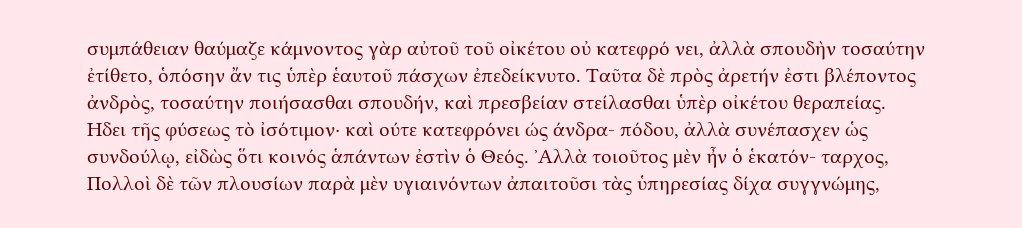συμπάθειαν θαύμαζε κάμνοντος γὰρ αὐτοῦ τοῦ οἰκέτου οὐ κατεφρό νει, ἀλλὰ σπουδὴν τοσαύτην ἐτίθετο, ὁπόσην ἄν τις ὑπὲρ ἑαυτοῦ πάσχων ἐπεδείκνυτο. Ταῦτα δὲ πρὸς ἀρετήν ἐστι βλέποντος ἀνδρὸς, τοσαύτην ποιήσασθαι σπουδήν, καὶ πρεσβείαν στείλασθαι ὑπὲρ οἰκέτου θεραπείας. Ηδει τῆς φύσεως τὸ ἰσότιμον· καὶ ούτε κατεφρόνει ώς άνδρα- πόδου, ἀλλὰ συνέπασχεν ὡς συνδούλῳ, εἰδὼς ὅτι κοινός ἁπάντων ἐστὶν ὁ Θεός. ᾿Αλλὰ τοιοῦτος μὲν ἦν ὁ ἑκατόν- ταρχος, Πολλοὶ δὲ τῶν πλουσίων παρὰ μὲν υγιαινόντων ἀπαιτοῦσι τὰς ὑπηρεσίας δίχα συγγνώμης,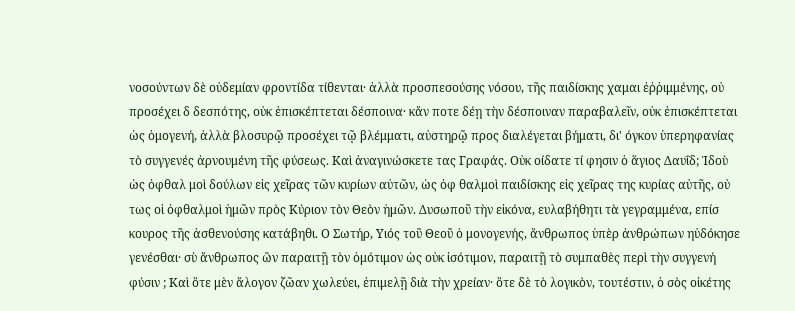νοσούντων δὲ οὐδεμίαν φροντίδα τίθενται· ἀλλὰ προσπεσούσης νόσου, τῆς παιδίσκης χαμαι ἐῤῥιμμένης, οὐ προσέχει δ δεσπότης, οὐκ ἐπισκέπτεται δέσποινα· κἄν ποτε δέῃ τὴν δέσποιναν παραβαλεῖν, οὐκ ἐπισκέπτεται ὡς ὁμογενή, ἀλλὰ βλοσυρῷ προσέχει τῷ βλέμματι, αὐστηρῷ προς διαλέγεται βήματι, δι' όγκον ὑπερηφανίας τὸ συγγενές ἀρνουμένη τῆς φύσεως. Καὶ ἀναγινώσκετε τας Γραφάς. Οὐκ οίδατε τί φησιν ὁ ἅγιος Δαυΐδ; Ἰδοὺ ὡς ὀφθαλ μοὶ δούλων εἰς χεῖρας τῶν κυρίων αὐτῶν, ὡς ὀφ θαλμοὶ παιδίσκης εἰς χεῖρας της κυρίας αὐτῆς, οὐ τως οἱ ὀφθαλμοὶ ἡμῶν πρὸς Κύριον τὸν Θεὸν ἡμῶν. Δυσωποῦ τὴν εἰκόνα, ευλαβήθητι τὰ γεγραμμένα, επίσ κουρος τῆς ἀσθενούσης κατάβηθι. Ο Σωτήρ, Υιός τοῦ Θεοῦ ὁ μονογενής, ἄνθρωπος ὑπὲρ ἀνθρώπων ηὐδόκησε γενέσθαι· σὺ ἄνθρωπος ὢν παραιτῇ τὸν ὁμότιμον ὡς οὐκ ἰσότιμον, παραιτῇ τὸ συμπαθὲς περὶ τὴν συγγενή φύσιν ; Καὶ ὅτε μὲν ἄλογον ζῶαν χωλεύει, ἐπιμελῇ διὰ τὴν χρείαν· ὅτε δὲ τὸ λογικὸν, τουτέστιν, ὁ σὸς οἰκέτης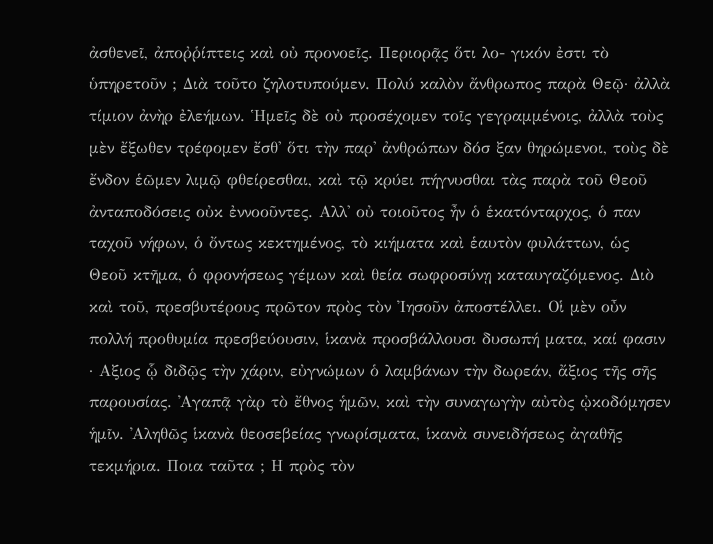ἀσθενεῖ, ἀποῤῥίπτεις καὶ οὐ προνοεῖς. Περιορᾷς ὅτι λο- γικόν ἐστι τὸ ὑπηρετοῦν ; Διὰ τοῦτο ζηλοτυπούμεν. Πολύ καλὸν ἄνθρωπος παρὰ Θεῷ· ἀλλὰ τίμιον ἀνὴρ ἐλεήμων. Ἡμεῖς δὲ οὐ προσέχομεν τοῖς γεγραμμένοις, ἀλλὰ τοὺς μὲν ἔξωθεν τρέφομεν ἔσθ' ὅτι τὴν παρ' ἀνθρώπων δόσ ξαν θηρώμενοι, τοὺς δὲ ἔνδον ἑῶμεν λιμῷ φθείρεσθαι, καὶ τῷ κρύει πήγνυσθαι τὰς παρὰ τοῦ Θεοῦ ἀνταποδόσεις οὐκ ἐννοοῦντες. Αλλ' οὐ τοιοῦτος ἦν ὁ ἑκατόνταρχος, ὁ παν ταχοῦ νήφων, ὁ ὄντως κεκτημένος, τὸ κιήματα καὶ ἑαυτὸν φυλάττων, ὡς Θεοῦ κτῆμα, ὁ φρονήσεως γέμων καὶ θεία σωφροσύνῃ καταυγαζόμενος. Διὸ καὶ τοῦ, πρεσβυτέρους πρῶτον πρὸς τὸν Ἰησοῦν ἀποστέλλει. Οἱ μὲν οὖν πολλή προθυμία πρεσβεύουσιν, ἱκανὰ προσβάλλουσι δυσωπή ματα, καί φασιν · Αξιος ᾧ διδῷς τὴν χάριν, εὐγνώμων ὁ λαμβάνων τὴν δωρεάν, ἄξιος τῆς σῆς παρουσίας. ᾿Αγαπᾷ γὰρ τὸ ἔθνος ἡμῶν, καὶ τὴν συναγωγὴν αὐτὸς ᾠκοδόμησεν ἡμῖν. ᾿Αληθῶς ἱκανὰ θεοσεβείας γνωρίσματα, ἱκανὰ συνειδήσεως ἀγαθῆς τεκμήρια. Ποια ταῦτα ; Η πρὸς τὸν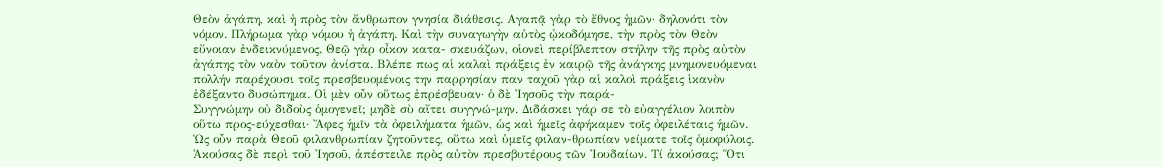Θεὸν ἀγάπη, καὶ ἡ πρὸς τὸν ἄνθρωπον γνησία διάθεσις. Αγαπᾷ γὰρ τὸ ἔθνος ἡμῶν· δηλονότι τὸν νόμον. Πλήρωμα γὰρ νόμου ἡ ἀγάπη. Καὶ τὴν συναγωγὴν αὐτὸς ᾠκοδόμησε, τὴν πρὸς τὸν Θεὸν εὔνοιαν ἐνδεικνύμενος. Θεῷ γὰρ οἶκον κατα- σκευάζων, οἱονεὶ περίβλεπτον στήλην τῆς πρὸς αὐτὸν ἀγάπης τὸν ναὸν τοῦτον ἀνίστα. Βλέπε πως αἱ καλαὶ πράξεις ἐν καιρῷ τῆς ἀνάγκης μνημονευόμεναι πολλήν παρέχουσι τοῖς πρεσβευομένοις την παρρησίαν παν ταχοῦ γὰρ αἱ καλοὶ πράξεις ἱκανὸν ἐδέξαντο δυσώπημα. Οἱ μὲν οὖν οὕτως ἐπρέσβευαν· ὁ δὲ Ἰησοῦς τὴν παρά-
Συγγνώμην οὐ διδοὺς ὁμογενεῖ; μηδὲ σὺ αἴτει συγγνώ-μην. Διδάσκει γάρ σε τὸ εὐαγγέλιον λοιπὸν οὕτω προς-εύχεσθαι· Ἄφες ἡμῖν τὰ ὀφειλήματα ἡμῶν, ὡς καὶ ἡμεῖς ἀφήκαμεν τοῖς ὀφειλέταις ἡμῶν. Ὡς οὖν παρὰ Θεοῦ φιλανθρωπίαν ζητοῦντες, οὕτω καὶ ὑμεῖς φιλαν-θρωπίαν νείματε τοῖς ὁμοφύλοις. Ἀκούσας δὲ περὶ τοῦ Ἰησοῦ, ἀπέστειλε πρὸς αὐτὸν πρεσβυτέρους τῶν Ἰουδαίων. Τί ἀκούσας; Ὅτι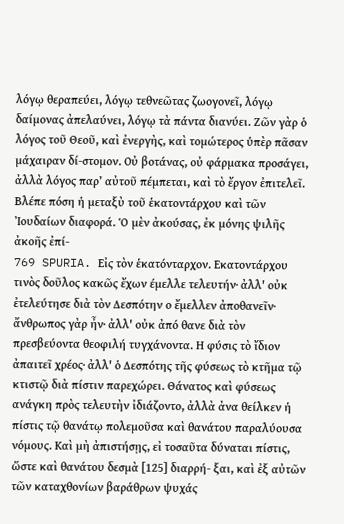λόγῳ θεραπεύει, λόγῳ τεθνεῶτας ζωογονεῖ, λόγῳ δαίμονας ἀπελαύνει, λόγῳ τὰ πάντα διανύει. Ζῶν γὰρ ὁ λόγος τοῦ Θεοῦ, καὶ ἐνεργὴς, καὶ τομώτερος ὑπὲρ πᾶσαν μάχαιραν δί-στομον. Οὐ βοτάνας, οὐ φάρμακα προσάγει, ἀλλὰ λόγος παρ’ αὐτοῦ πέμπεται, καὶ τὸ ἔργον ἐπιτελεῖ. Βλέπε πόση ἡ μεταξὺ τοῦ ἑκατοντάρχου καὶ τῶν Ἰουδαίων διαφορά. Ὁ μὲν ἀκούσας, ἐκ μόνης ψιλῆς ἀκοῆς ἐπί-
769 SPURIA. Εἰς τὸν ἑκατόνταρχον. Εκατοντάρχου τινὸς δοῦλος κακῶς ἔχων έμελλε τελευτήν· ἀλλ' οὐκ ἐτελεύτησε διὰ τὸν Δεσπότην ο ἔμελλεν ἀποθανεῖν· ἄνθρωπος γὰρ ἦν· ἀλλ' οὐκ ἀπό θανε διὰ τὸν πρεσβεύοντα θεοφιλή τυγχάνοντα. Η φύσις τὸ ἴδιον ἀπαιτεῖ χρέος· ἀλλ' ὁ Δεσπότης τῆς φύσεως τὸ κτῆμα τῷ κτιστῷ διὰ πίστιν παρεχώρει. Θάνατος καὶ φύσεως ανάγκη πρὸς τελευτὴν ἰδιάζοντο, ἀλλὰ ἀνα θείλκεν ἡ πίστις τῷ θανάτῳ πολεμοῦσα καὶ θανάτου παραλύουσα νόμους. Καὶ μὴ ἀπιστήσῃς, εἰ τοσαῦτα δύναται πίστις, ὥστε καὶ θανάτου δεσμὰ [125] διαρρή- ξαι, καὶ ἐξ αὐτῶν τῶν καταχθονίων βαράθρων ψυχάς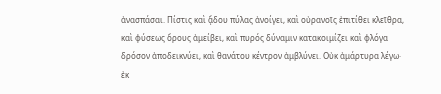ἀνασπάσαι. Πίστις καὶ ᾄδου πύλας ἀνοίγει, καὶ οὐρανοῖς ἐπιτίθει κλεῖθρα, καὶ φύσεως ὅρους ἀμείβει, καὶ πυρός δύναμιν κατακοιμίζει καὶ φλόγα δρόσον ἀποδεικνύει, καὶ θανάτου κέντρον ἀμβλύνει. Οὐκ ἀμάρτυρα λέγω· ἐκ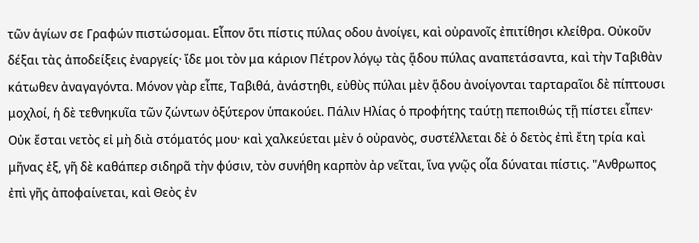τῶν ἁγίων σε Γραφών πιστώσομαι. Εἶπον ὅτι πίστις πύλας οδου ἀνοίγει, καὶ οὐρανοῖς ἐπιτίθησι κλείθρα. Οὐκοῦν δέξαι τὰς ἀποδείξεις ἐναργείς· ἴδε μοι τὸν μα κάριον Πέτρον λόγῳ τὰς ᾅδου πύλας αναπετάσαντα, καὶ τὴν Ταβιθὰν κάτωθεν ἀναγαγόντα. Μόνον γὰρ εἶπε, Ταβιθά, ἀνάστηθι, εὐθὺς πύλαι μὲν ᾅδου ἀνοίγονται ταρταραῖοι δὲ πίπτουσι μοχλοί, ἡ δὲ τεθνηκυῖα τῶν ζώντων ὀξύτερον ὑπακούει. Πάλιν Ηλίας ὁ προφήτης ταύτῃ πεποιθώς τῇ πίστει εἶπεν· Οὐκ ἔσται νετὸς εἰ μὴ διὰ στόματός μου· καὶ χαλκεύεται μὲν ὁ οὐρανὸς, συστέλλεται δὲ ὁ δετὸς ἐπὶ ἔτη τρία καὶ μῆνας ἐξ, γῆ δὲ καθάπερ σιδηρᾶ τὴν φύσιν, τὸν συνήθη καρπὸν ἀρ νεῖται, ἵνα γνῷς οἷα δύναται πίστις. "Ανθρωπος ἐπὶ γῆς ἀποφαίνεται, καὶ Θεὸς ἐν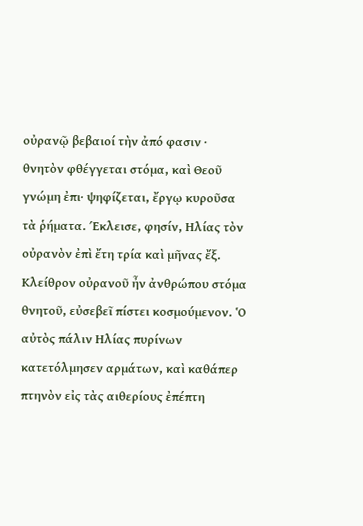οὐρανῷ βεβαιοί τὴν ἀπό φασιν · θνητὸν φθέγγεται στόμα, καὶ Θεοῦ γνώμη ἐπι· ψηφίζεται, ἔργῳ κυροῦσα τὰ ῥήματα. Έκλεισε, φησίν, Ηλίας τὸν οὐρανὸν ἐπὶ ἔτη τρία καὶ μῆνας ἔξ. Κλείθρον οὐρανοῦ ἦν ἀνθρώπου στόμα θνητοῦ, εὐσεβεῖ πίστει κοσμούμενον. Ὁ αὐτὸς πάλιν Ηλίας πυρίνων κατετόλμησεν αρμάτων, καὶ καθάπερ πτηνὸν εἰς τὰς αιθερίους ἐπέπτη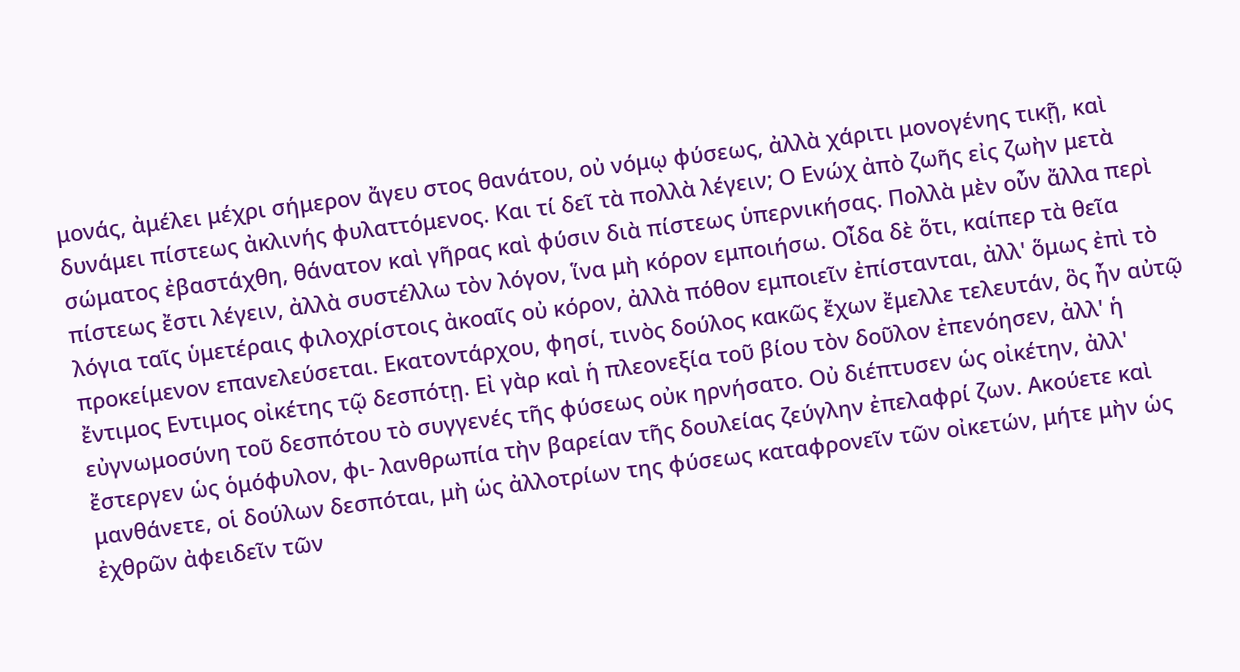μονάς, ἀμέλει μέχρι σήμερον ἄγευ στος θανάτου, οὐ νόμῳ φύσεως, ἀλλὰ χάριτι μονογένης τικῇ, καὶ δυνάμει πίστεως ἀκλινής φυλαττόμενος. Και τί δεῖ τὰ πολλὰ λέγειν; Ο Ενώχ ἀπὸ ζωῆς εἰς ζωὴν μετὰ σώματος ἐβαστάχθη, θάνατον καὶ γῆρας καὶ φύσιν διὰ πίστεως ὑπερνικήσας. Πολλὰ μὲν οὖν ἄλλα περὶ πίστεως ἔστι λέγειν, ἀλλὰ συστέλλω τὸν λόγον, ἵνα μὴ κόρον εμποιήσω. Οἶδα δὲ ὅτι, καίπερ τὰ θεῖα λόγια ταῖς ὑμετέραις φιλοχρίστοις ἀκοαῖς οὐ κόρον, ἀλλὰ πόθον εμποιεῖν ἐπίστανται, ἀλλ' ὅμως ἐπὶ τὸ προκείμενον επανελεύσεται. Εκατοντάρχου, φησί, τινὸς δούλος κακῶς ἔχων ἔμελλε τελευτάν, ὃς ἦν αὐτῷ ἔντιμος Εντιμος οἰκέτης τῷ δεσπότῃ. Εἰ γὰρ καὶ ἡ πλεονεξία τοῦ βίου τὸν δοῦλον ἐπενόησεν, ἀλλ' ἡ εὐγνωμοσύνη τοῦ δεσπότου τὸ συγγενές τῆς φύσεως οὐκ ηρνήσατο. Οὐ διέπτυσεν ὡς οἰκέτην, ἀλλ' ἔστεργεν ὡς ὁμόφυλον, φι- λανθρωπία τὴν βαρείαν τῆς δουλείας ζεύγλην ἐπελαφρί ζων. Ακούετε καὶ μανθάνετε, οἱ δούλων δεσπόται, μὴ ὡς ἀλλοτρίων της φύσεως καταφρονεῖν τῶν οἰκετών, μήτε μὴν ὡς ἐχθρῶν ἀφειδεῖν τῶν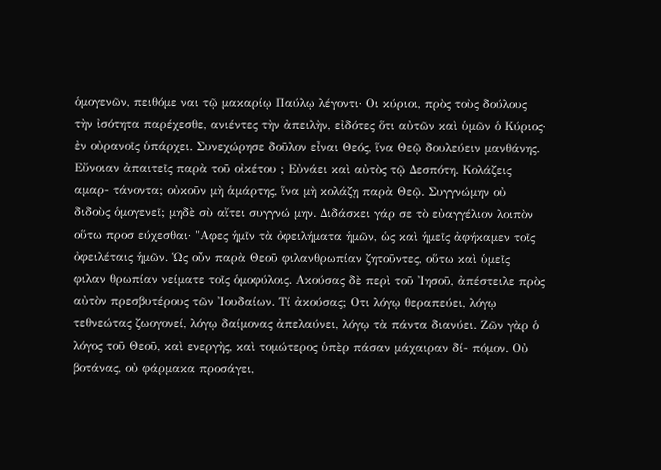ὁμογενῶν, πειθόμε ναι τῷ μακαρίῳ Παύλῳ λέγοντι· Οι κύριοι, πρὸς τοὺς δούλους τὴν ἰσότητα παρέχεσθε, ανιέντες τὴν ἀπειλὴν, εἰδότες ὅτι αὐτῶν καὶ ὑμῶν ὁ Κύριος· ἐν οὐρανοῖς ὑπάρχει. Συνεχώρησε δοῦλον εἶναι Θεός, ἵνα Θεῷ δουλεύειν μανθάνης. Εὔνοιαν ἀπαιτεῖς παρὰ τοῦ οἰκέτου ; Εὐνάει καὶ αὐτὸς τῷ Δεσπότη. Κολάζεις αμαρ- τάνοντα; οὐκοῦν μὴ ἁμάρτης, ἵνα μὴ κολάζῃ παρὰ Θεῷ. Συγγνώμην οὐ διδοὺς ὁμογενεῖ; μηδὲ σὺ αἴτει συγγνώ μην. Διδάσκει γάρ σε τὸ εὐαγγέλιον λοιπὸν οὕτω προσ εύχεσθαι· "Αφες ἡμῖν τὰ ὀφειλήματα ἡμῶν, ὡς καὶ ἡμεῖς ἀφήκαμεν τοῖς ὀφειλέταις ἡμῶν. Ὡς οὖν παρὰ Θεοῦ φιλανθρωπίαν ζητοῦντες, οὕτω καὶ ὑμεῖς φιλαν θρωπίαν νείματε τοῖς ὁμοφύλοις. Ακούσας δὲ περὶ τοῦ Ἰησοῦ, ἀπέστειλε πρὸς αὐτὸν πρεσβυτέρους τῶν Ἰουδαίων. Τί ἀκούσας; Οτι λόγῳ θεραπεύει, λόγῳ τεθνεώτας ζωογονεί, λόγῳ δαίμονας ἀπελαύνει, λόγῳ τὰ πάντα διανύει. Ζῶν γὰρ ὁ λόγος τοῦ Θεοῦ, καὶ ενεργὴς, καὶ τομώτερος ὑπὲρ πάσαν μάχαιραν δί- πόμον. Οὐ βοτάνας, οὐ φάρμακα προσάγει,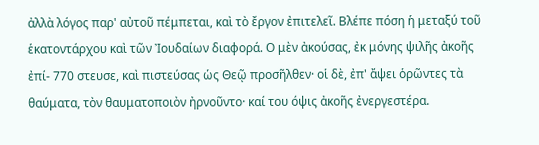ἀλλὰ λόγος παρ' αὐτοῦ πέμπεται, καὶ τὸ ἔργον ἐπιτελεῖ. Βλέπε πόση ἡ μεταξύ τοῦ ἑκατοντάρχου καὶ τῶν Ἰουδαίων διαφορά. Ο μὲν ἀκούσας, ἐκ μόνης ψιλῆς ἀκοῆς ἐπί- 770 στευσε, καὶ πιστεύσας ὡς Θεῷ προσῆλθεν· οἱ δὲ, ἐπ' ἄψει ὁρῶντες τὰ θαύματα, τὸν θαυματοποιὸν ἠρνοῦντο· καί του όψις ἀκοῆς ἐνεργεστέρα.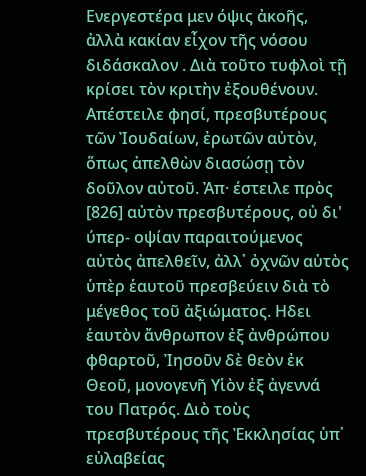Ενεργεστέρα μεν όψις ἀκοῆς, ἀλλὰ κακίαν εἶχον τῆς νόσου διδάσκαλον . Διὰ τοῦτο τυφλοὶ τῇ κρίσει τὸν κριτὴν ἐξουθένουν. Απέστειλε φησί, πρεσβυτέρους τῶν Ἰουδαίων, ἐρωτῶν αὐτὸν, ὅπως ἀπελθὼν διασώσῃ τὸν δοῦλον αὐτοῦ. Ἀπ· έστειλε πρὸς [826] αὐτὸν πρεσβυτέρους, οὐ δι' ύπερ- οψίαν παραιτούμενος αὐτὸς ἀπελθεῖν, ἀλλ᾽ ὀχνῶν αὐτὸς ὑπὲρ ἑαυτοῦ πρεσβεύειν διὰ τὸ μέγεθος τοῦ ἀξιώματος. Ηδει ἑαυτὸν ἄνθρωπον ἐξ ἀνθρώπου φθαρτοῦ, Ἰησοῦν δὲ θεὸν ἐκ Θεοῦ, μονογενῆ Υἱὸν ἐξ ἀγεννά του Πατρός. Διὸ τοὺς πρεσβυτέρους τῆς Ἐκκλησίας ὑπ᾿ εὐλαβείας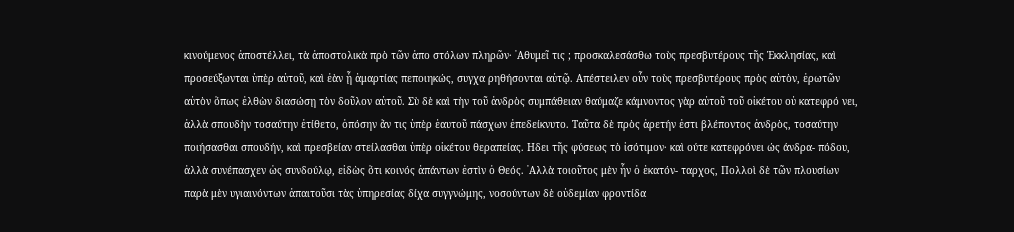κινούμενος ἀποστέλλει, τὰ ἀποστολικὰ πρὸ τῶν ἀπο στόλων πληρῶν· ᾿Αθυμεῖ τις ; προσκαλεσάσθω τοὺς πρεσβυτέρους τῆς Ἐκκλησίας, καὶ προσεύξωνται ὑπὲρ αὐτοῦ, καὶ ἐὰν ᾖ ἁμαρτίας πεποιηκώς, συγχα ρηθήσονται αὐτῷ. Απέστειλεν οὖν τοὺς πρεσβυτέρους πρὸς αὐτὸν, ἐρωτῶν αὐτὸν ὅπως ἐλθὼν διασώσῃ τὸν δοῦλον αὐτοῦ. Σὺ δὲ καὶ τὴν τοῦ ἀνδρὸς συμπάθειαν θαύμαζε κάμνοντος γὰρ αὐτοῦ τοῦ οἰκέτου οὐ κατεφρό νει, ἀλλὰ σπουδὴν τοσαύτην ἐτίθετο, ὁπόσην ἄν τις ὑπὲρ ἑαυτοῦ πάσχων ἐπεδείκνυτο. Ταῦτα δὲ πρὸς ἀρετήν ἐστι βλέποντος ἀνδρὸς, τοσαύτην ποιήσασθαι σπουδήν, καὶ πρεσβείαν στείλασθαι ὑπὲρ οἰκέτου θεραπείας. Ηδει τῆς φύσεως τὸ ἰσότιμον· καὶ ούτε κατεφρόνει ώς άνδρα- πόδου, ἀλλὰ συνέπασχεν ὡς συνδούλῳ, εἰδὼς ὅτι κοινός ἁπάντων ἐστὶν ὁ Θεός. ᾿Αλλὰ τοιοῦτος μὲν ἦν ὁ ἑκατόν- ταρχος, Πολλοὶ δὲ τῶν πλουσίων παρὰ μὲν υγιαινόντων ἀπαιτοῦσι τὰς ὑπηρεσίας δίχα συγγνώμης, νοσούντων δὲ οὐδεμίαν φροντίδα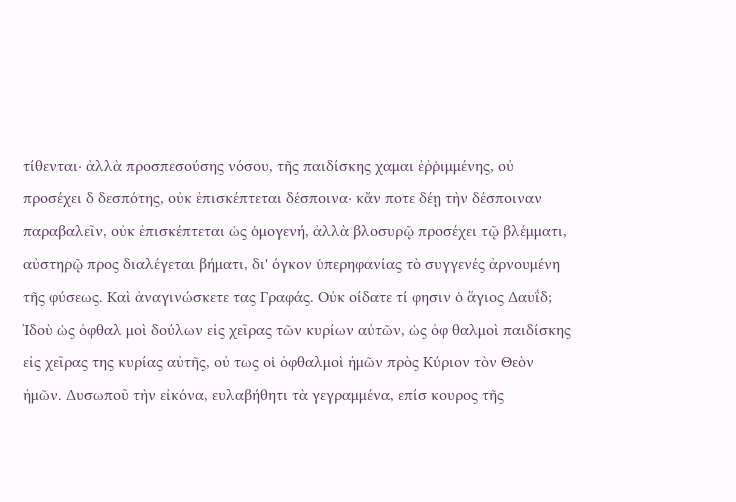τίθενται· ἀλλὰ προσπεσούσης νόσου, τῆς παιδίσκης χαμαι ἐῤῥιμμένης, οὐ προσέχει δ δεσπότης, οὐκ ἐπισκέπτεται δέσποινα· κἄν ποτε δέῃ τὴν δέσποιναν παραβαλεῖν, οὐκ ἐπισκέπτεται ὡς ὁμογενή, ἀλλὰ βλοσυρῷ προσέχει τῷ βλέμματι, αὐστηρῷ προς διαλέγεται βήματι, δι' όγκον ὑπερηφανίας τὸ συγγενές ἀρνουμένη τῆς φύσεως. Καὶ ἀναγινώσκετε τας Γραφάς. Οὐκ οίδατε τί φησιν ὁ ἅγιος Δαυΐδ; Ἰδοὺ ὡς ὀφθαλ μοὶ δούλων εἰς χεῖρας τῶν κυρίων αὐτῶν, ὡς ὀφ θαλμοὶ παιδίσκης εἰς χεῖρας της κυρίας αὐτῆς, οὐ τως οἱ ὀφθαλμοὶ ἡμῶν πρὸς Κύριον τὸν Θεὸν ἡμῶν. Δυσωποῦ τὴν εἰκόνα, ευλαβήθητι τὰ γεγραμμένα, επίσ κουρος τῆς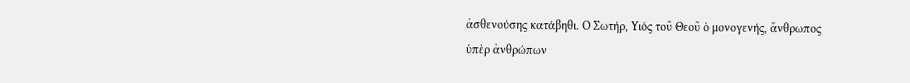ἀσθενούσης κατάβηθι. Ο Σωτήρ, Υιός τοῦ Θεοῦ ὁ μονογενής, ἄνθρωπος ὑπὲρ ἀνθρώπων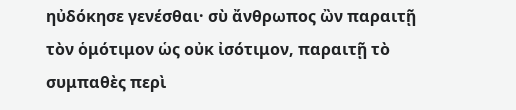ηὐδόκησε γενέσθαι· σὺ ἄνθρωπος ὢν παραιτῇ τὸν ὁμότιμον ὡς οὐκ ἰσότιμον, παραιτῇ τὸ συμπαθὲς περὶ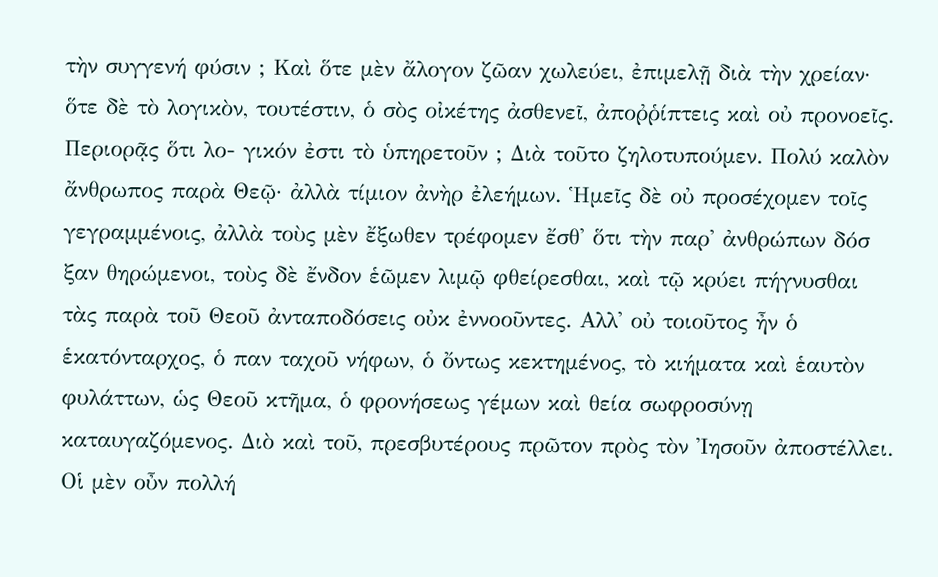τὴν συγγενή φύσιν ; Καὶ ὅτε μὲν ἄλογον ζῶαν χωλεύει, ἐπιμελῇ διὰ τὴν χρείαν· ὅτε δὲ τὸ λογικὸν, τουτέστιν, ὁ σὸς οἰκέτης ἀσθενεῖ, ἀποῤῥίπτεις καὶ οὐ προνοεῖς. Περιορᾷς ὅτι λο- γικόν ἐστι τὸ ὑπηρετοῦν ; Διὰ τοῦτο ζηλοτυπούμεν. Πολύ καλὸν ἄνθρωπος παρὰ Θεῷ· ἀλλὰ τίμιον ἀνὴρ ἐλεήμων. Ἡμεῖς δὲ οὐ προσέχομεν τοῖς γεγραμμένοις, ἀλλὰ τοὺς μὲν ἔξωθεν τρέφομεν ἔσθ' ὅτι τὴν παρ' ἀνθρώπων δόσ ξαν θηρώμενοι, τοὺς δὲ ἔνδον ἑῶμεν λιμῷ φθείρεσθαι, καὶ τῷ κρύει πήγνυσθαι τὰς παρὰ τοῦ Θεοῦ ἀνταποδόσεις οὐκ ἐννοοῦντες. Αλλ' οὐ τοιοῦτος ἦν ὁ ἑκατόνταρχος, ὁ παν ταχοῦ νήφων, ὁ ὄντως κεκτημένος, τὸ κιήματα καὶ ἑαυτὸν φυλάττων, ὡς Θεοῦ κτῆμα, ὁ φρονήσεως γέμων καὶ θεία σωφροσύνῃ καταυγαζόμενος. Διὸ καὶ τοῦ, πρεσβυτέρους πρῶτον πρὸς τὸν Ἰησοῦν ἀποστέλλει. Οἱ μὲν οὖν πολλή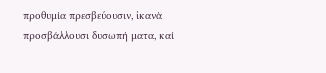προθυμία πρεσβεύουσιν, ἱκανὰ προσβάλλουσι δυσωπή ματα, καί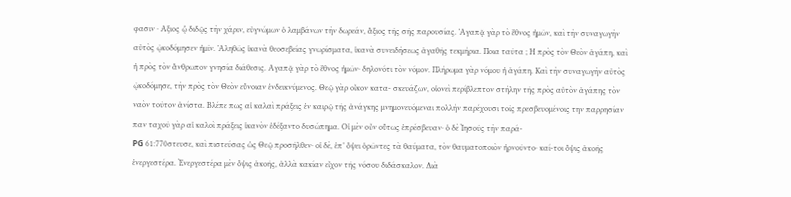φασιν · Αξιος ᾧ διδῷς τὴν χάριν, εὐγνώμων ὁ λαμβάνων τὴν δωρεάν, ἄξιος τῆς σῆς παρουσίας. ᾿Αγαπᾷ γὰρ τὸ ἔθνος ἡμῶν, καὶ τὴν συναγωγὴν αὐτὸς ᾠκοδόμησεν ἡμῖν. ᾿Αληθῶς ἱκανὰ θεοσεβείας γνωρίσματα, ἱκανὰ συνειδήσεως ἀγαθῆς τεκμήρια. Ποια ταῦτα ; Η πρὸς τὸν Θεὸν ἀγάπη, καὶ ἡ πρὸς τὸν ἄνθρωπον γνησία διάθεσις. Αγαπᾷ γὰρ τὸ ἔθνος ἡμῶν· δηλονότι τὸν νόμον. Πλήρωμα γὰρ νόμου ἡ ἀγάπη. Καὶ τὴν συναγωγὴν αὐτὸς ᾠκοδόμησε, τὴν πρὸς τὸν Θεὸν εὔνοιαν ἐνδεικνύμενος. Θεῷ γὰρ οἶκον κατα- σκευάζων, οἱονεὶ περίβλεπτον στήλην τῆς πρὸς αὐτὸν ἀγάπης τὸν ναὸν τοῦτον ἀνίστα. Βλέπε πως αἱ καλαὶ πράξεις ἐν καιρῷ τῆς ἀνάγκης μνημονευόμεναι πολλήν παρέχουσι τοῖς πρεσβευομένοις την παρρησίαν παν ταχοῦ γὰρ αἱ καλοὶ πράξεις ἱκανὸν ἐδέξαντο δυσώπημα. Οἱ μὲν οὖν οὕτως ἐπρέσβευαν· ὁ δὲ Ἰησοῦς τὴν παρά-
PG 61:770στευσε, καὶ πιστεύσας ὡς Θεῷ προσῆλθεν· οἱ δὲ, ἐπ’ ὄψει ὁρῶντες τὰ θαύματα, τὸν θαυματοποιὸν ἠρνοῦντο· καί-τοι ὄψις ἀκοῆς ἐνεργεστέρα. Ἐνεργεστέρα μὲν ὄψις ἀκοῆς, ἀλλὰ κακίαν εἶχον τῆς νόσου διδάσκαλον. Διὰ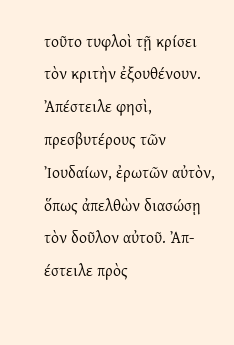τοῦτο τυφλοὶ τῇ κρίσει τὸν κριτὴν ἐξουθένουν. Ἀπέστειλε φησὶ, πρεσβυτέρους τῶν Ἰουδαίων, ἐρωτῶν αὐτὸν, ὅπως ἀπελθὼν διασώσῃ τὸν δοῦλον αὐτοῦ. Ἀπ-έστειλε πρὸς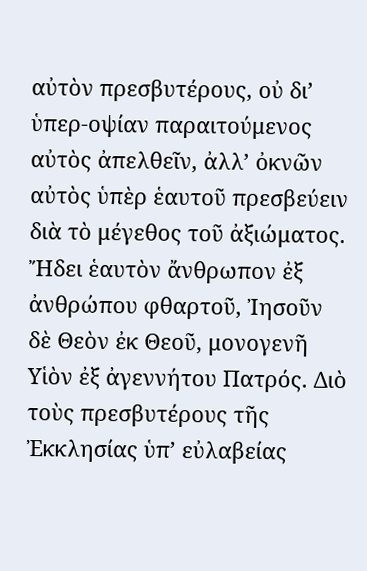αὐτὸν πρεσβυτέρους, οὐ δι’ ὑπερ-οψίαν παραιτούμενος αὐτὸς ἀπελθεῖν, ἀλλ’ ὀκνῶν αὐτὸς ὑπὲρ ἑαυτοῦ πρεσβεύειν διὰ τὸ μέγεθος τοῦ ἀξιώματος. Ἤδει ἑαυτὸν ἄνθρωπον ἐξ ἀνθρώπου φθαρτοῦ, Ἰησοῦν δὲ Θεὸν ἐκ Θεοῦ, μονογενῆ Υἱὸν ἐξ ἀγεννήτου Πατρός. Διὸ τοὺς πρεσβυτέρους τῆς Ἐκκλησίας ὑπ’ εὐλαβείας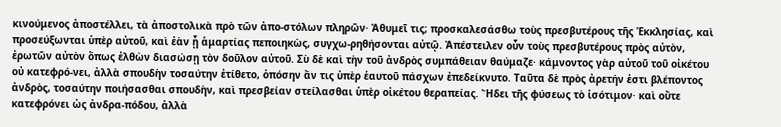κινούμενος ἀποστέλλει, τὰ ἀποστολικὰ πρὸ τῶν ἀπο-στόλων πληρῶν· Ἀθυμεῖ τις; προσκαλεσάσθω τοὺς πρεσβυτέρους τῆς Ἐκκλησίας, καὶ προσεύξωνται ὑπὲρ αὐτοῦ, καὶ ἐὰν ᾖ ἁμαρτίας πεποιηκὼς, συγχω-ρηθήσονται αὐτῷ. Ἀπέστειλεν οὖν τοὺς πρεσβυτέρους πρὸς αὐτὸν, ἐρωτῶν αὐτὸν ὅπως ἐλθὼν διασώσῃ τὸν δοῦλον αὐτοῦ. Σὺ δὲ καὶ τὴν τοῦ ἀνδρὸς συμπάθειαν θαύμαζε· κάμνοντος γὰρ αὐτοῦ τοῦ οἰκέτου οὐ κατεφρό-νει, ἀλλὰ σπουδὴν τοσαύτην ἐτίθετο, ὁπόσην ἄν τις ὑπὲρ ἑαυτοῦ πάσχων ἐπεδείκνυτο. Ταῦτα δὲ πρὸς ἀρετήν ἐστι βλέποντος ἀνδρὸς, τοσαύτην ποιήσασθαι σπουδὴν, καὶ πρεσβείαν στείλασθαι ὑπὲρ οἰκέτου θεραπείας. Ἤδει τῆς φύσεως τὸ ἰσότιμον· καὶ οὔτε κατεφρόνει ὡς ἀνδρα-πόδου, ἀλλὰ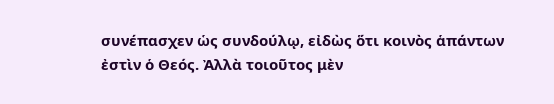συνέπασχεν ὡς συνδούλῳ, εἰδὼς ὅτι κοινὸς ἁπάντων ἐστὶν ὁ Θεός. Ἀλλὰ τοιοῦτος μὲν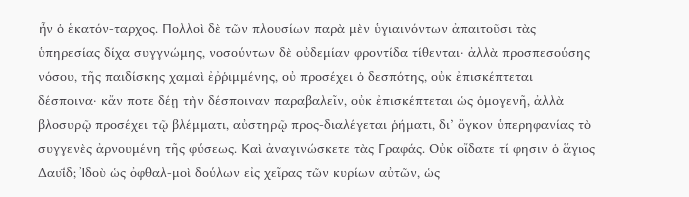ἦν ὁ ἑκατόν-ταρχος. Πολλοὶ δὲ τῶν πλουσίων παρὰ μὲν ὑγιαινόντων ἀπαιτοῦσι τὰς ὑπηρεσίας δίχα συγγνώμης, νοσούντων δὲ οὐδεμίαν φροντίδα τίθενται· ἀλλὰ προσπεσούσης νόσου, τῆς παιδίσκης χαμαὶ ἐῤῥιμμένης, οὐ προσέχει ὁ δεσπότης, οὐκ ἐπισκέπτεται δέσποινα· κἄν ποτε δέῃ τὴν δέσποιναν παραβαλεῖν, οὐκ ἐπισκέπτεται ὡς ὁμογενῆ, ἀλλὰ βλοσυρῷ προσέχει τῷ βλέμματι, αὐστηρῷ προς-διαλέγεται ῥήματι, δι’ ὄγκον ὑπερηφανίας τὸ συγγενὲς ἀρνουμένη τῆς φύσεως. Καὶ ἀναγινώσκετε τὰς Γραφάς. Οὐκ οἴδατε τί φησιν ὁ ἅγιος Δαυί̈δ; Ἰδοὺ ὡς ὀφθαλ-μοὶ δούλων εἰς χεῖρας τῶν κυρίων αὐτῶν, ὡς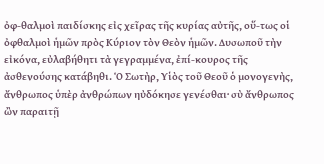ὀφ-θαλμοὶ παιδίσκης εἰς χεῖρας τῆς κυρίας αὐτῆς, οὕ-τως οἱ ὀφθαλμοὶ ἡμῶν πρὸς Κύριον τὸν Θεὸν ἡμῶν. Δυσωποῦ τὴν εἰκόνα, εὐλαβήθητι τὰ γεγραμμένα, ἐπί-κουρος τῆς ἀσθενούσης κατάβηθι. Ὁ Σωτὴρ, Υἱὸς τοῦ Θεοῦ ὁ μονογενὴς, ἄνθρωπος ὑπὲρ ἀνθρώπων ηὐδόκησε γενέσθαι· σὺ ἄνθρωπος ὢν παραιτῇ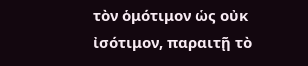τὸν ὁμότιμον ὡς οὐκ ἰσότιμον, παραιτῇ τὸ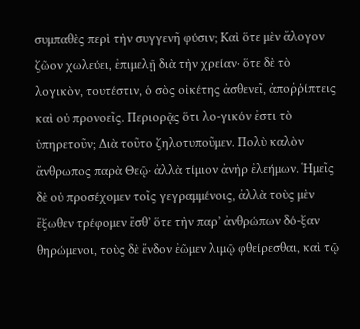συμπαθὲς περὶ τὴν συγγενῆ φύσιν; Καὶ ὅτε μὲν ἄλογον ζῶον χωλεύει, ἐπιμελῇ διὰ τὴν χρείαν· ὅτε δὲ τὸ λογικὸν, τουτέστιν, ὁ σὸς οἰκέτης ἀσθενεῖ, ἀποῤῥίπτεις καὶ οὐ προνοεῖς. Περιορᾷς ὅτι λο-γικόν ἐστι τὸ ὑπηρετοῦν; Διὰ τοῦτο ζηλοτυποῦμεν. Πολὺ καλὸν ἄνθρωπος παρὰ Θεῷ· ἀλλὰ τίμιον ἀνὴρ ἐλεήμων. Ἡμεῖς δὲ οὐ προσέχομεν τοῖς γεγραμμένοις, ἀλλὰ τοὺς μὲν ἔξωθεν τρέφομεν ἔσθ’ ὅτε τὴν παρ’ ἀνθρώπων δό-ξαν θηρώμενοι, τοὺς δὲ ἔνδον ἐῶμεν λιμῷ φθείρεσθαι, καὶ τῷ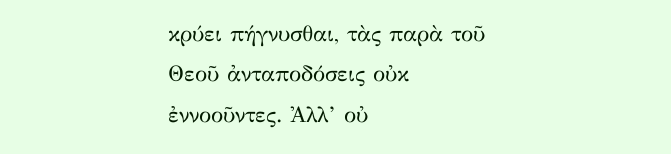κρύει πήγνυσθαι, τὰς παρὰ τοῦ Θεοῦ ἀνταποδόσεις οὐκ ἐννοοῦντες. Ἀλλ’ οὐ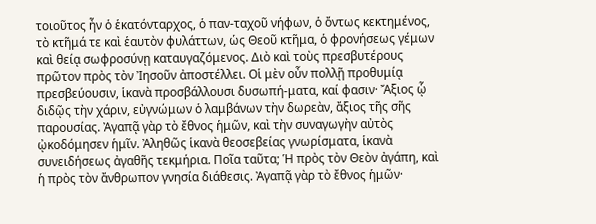τοιοῦτος ἦν ὁ ἑκατόνταρχος, ὁ παν-ταχοῦ νήφων, ὁ ὄντως κεκτημένος, τὸ κτῆμά τε καὶ ἑαυτὸν φυλάττων, ὡς Θεοῦ κτῆμα, ὁ φρονήσεως γέμων καὶ θείᾳ σωφροσύνῃ καταυγαζόμενος. Διὸ καὶ τοὺς πρεσβυτέρους πρῶτον πρὸς τὸν Ἰησοῦν ἀποστέλλει. Οἱ μὲν οὖν πολλῇ προθυμίᾳ πρεσβεύουσιν, ἱκανὰ προσβάλλουσι δυσωπή-ματα, καί φασιν· Ἄξιος ᾧ διδῷς τὴν χάριν, εὐγνώμων ὁ λαμβάνων τὴν δωρεὰν, ἄξιος τῆς σῆς παρουσίας. Ἀγαπᾷ γὰρ τὸ ἔθνος ἡμῶν, καὶ τὴν συναγωγὴν αὐτὸς ᾠκοδόμησεν ἡμῖν. Ἀληθῶς ἱκανὰ θεοσεβείας γνωρίσματα, ἱκανὰ συνειδήσεως ἀγαθῆς τεκμήρια. Ποῖα ταῦτα; Ἡ πρὸς τὸν Θεὸν ἀγάπη, καὶ ἡ πρὸς τὸν ἄνθρωπον γνησία διάθεσις. Ἀγαπᾷ γὰρ τὸ ἔθνος ἡμῶν·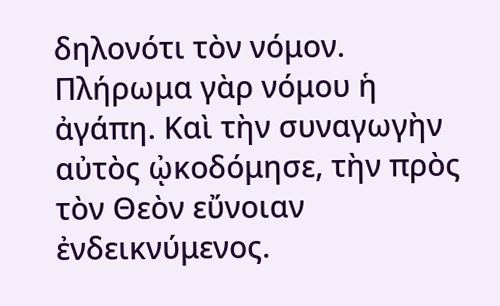δηλονότι τὸν νόμον. Πλήρωμα γὰρ νόμου ἡ ἀγάπη. Καὶ τὴν συναγωγὴν αὐτὸς ᾠκοδόμησε, τὴν πρὸς τὸν Θεὸν εὔνοιαν ἐνδεικνύμενος.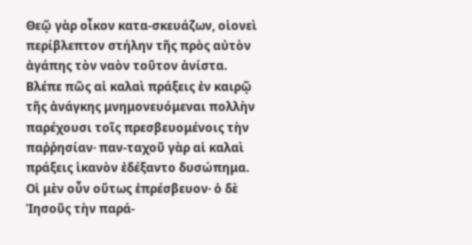Θεῷ γὰρ οἶκον κατα-σκευάζων, οἱονεὶ περίβλεπτον στήλην τῆς πρὸς αὐτὸν ἀγάπης τὸν ναὸν τοῦτον ἀνίστα. Βλέπε πῶς αἱ καλαὶ πράξεις ἐν καιρῷ τῆς ἀνάγκης μνημονευόμεναι πολλὴν παρέχουσι τοῖς πρεσβευομένοις τὴν παῤῥησίαν· παν-ταχοῦ γὰρ αἱ καλαὶ πράξεις ἱκανὸν ἐδέξαντο δυσώπημα. Οἱ μὲν οὖν οὕτως ἐπρέσβευον· ὁ δὲ Ἰησοῦς τὴν παρά-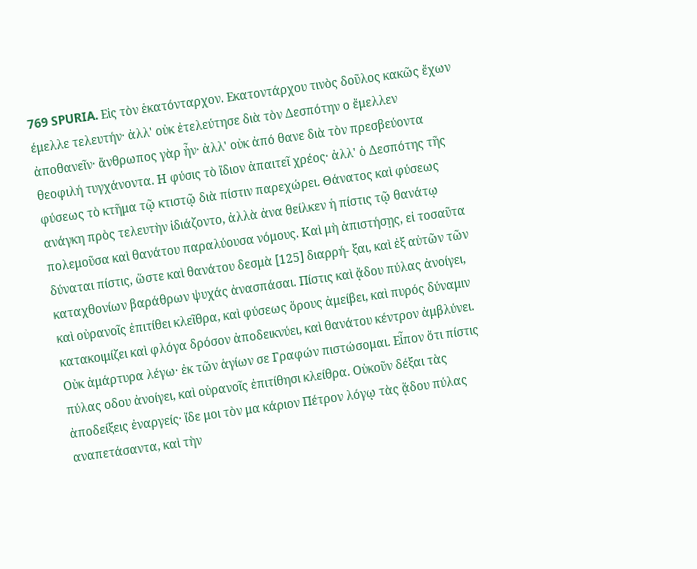769 SPURIA. Εἰς τὸν ἑκατόνταρχον. Εκατοντάρχου τινὸς δοῦλος κακῶς ἔχων έμελλε τελευτήν· ἀλλ' οὐκ ἐτελεύτησε διὰ τὸν Δεσπότην ο ἔμελλεν ἀποθανεῖν· ἄνθρωπος γὰρ ἦν· ἀλλ' οὐκ ἀπό θανε διὰ τὸν πρεσβεύοντα θεοφιλή τυγχάνοντα. Η φύσις τὸ ἴδιον ἀπαιτεῖ χρέος· ἀλλ' ὁ Δεσπότης τῆς φύσεως τὸ κτῆμα τῷ κτιστῷ διὰ πίστιν παρεχώρει. Θάνατος καὶ φύσεως ανάγκη πρὸς τελευτὴν ἰδιάζοντο, ἀλλὰ ἀνα θείλκεν ἡ πίστις τῷ θανάτῳ πολεμοῦσα καὶ θανάτου παραλύουσα νόμους. Καὶ μὴ ἀπιστήσῃς, εἰ τοσαῦτα δύναται πίστις, ὥστε καὶ θανάτου δεσμὰ [125] διαρρή- ξαι, καὶ ἐξ αὐτῶν τῶν καταχθονίων βαράθρων ψυχάς ἀνασπάσαι. Πίστις καὶ ᾄδου πύλας ἀνοίγει, καὶ οὐρανοῖς ἐπιτίθει κλεῖθρα, καὶ φύσεως ὅρους ἀμείβει, καὶ πυρός δύναμιν κατακοιμίζει καὶ φλόγα δρόσον ἀποδεικνύει, καὶ θανάτου κέντρον ἀμβλύνει. Οὐκ ἀμάρτυρα λέγω· ἐκ τῶν ἁγίων σε Γραφών πιστώσομαι. Εἶπον ὅτι πίστις πύλας οδου ἀνοίγει, καὶ οὐρανοῖς ἐπιτίθησι κλείθρα. Οὐκοῦν δέξαι τὰς ἀποδείξεις ἐναργείς· ἴδε μοι τὸν μα κάριον Πέτρον λόγῳ τὰς ᾅδου πύλας αναπετάσαντα, καὶ τὴν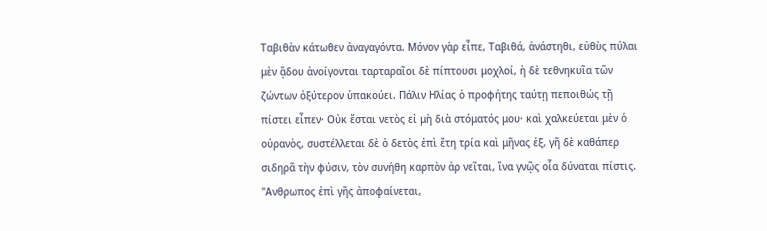Ταβιθὰν κάτωθεν ἀναγαγόντα. Μόνον γὰρ εἶπε, Ταβιθά, ἀνάστηθι, εὐθὺς πύλαι μὲν ᾅδου ἀνοίγονται ταρταραῖοι δὲ πίπτουσι μοχλοί, ἡ δὲ τεθνηκυῖα τῶν ζώντων ὀξύτερον ὑπακούει. Πάλιν Ηλίας ὁ προφήτης ταύτῃ πεποιθώς τῇ πίστει εἶπεν· Οὐκ ἔσται νετὸς εἰ μὴ διὰ στόματός μου· καὶ χαλκεύεται μὲν ὁ οὐρανὸς, συστέλλεται δὲ ὁ δετὸς ἐπὶ ἔτη τρία καὶ μῆνας ἐξ, γῆ δὲ καθάπερ σιδηρᾶ τὴν φύσιν, τὸν συνήθη καρπὸν ἀρ νεῖται, ἵνα γνῷς οἷα δύναται πίστις. "Ανθρωπος ἐπὶ γῆς ἀποφαίνεται,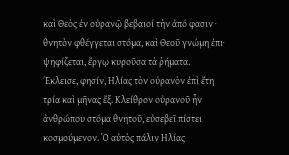καὶ Θεὸς ἐν οὐρανῷ βεβαιοί τὴν ἀπό φασιν · θνητὸν φθέγγεται στόμα, καὶ Θεοῦ γνώμη ἐπι· ψηφίζεται, ἔργῳ κυροῦσα τὰ ῥήματα. Έκλεισε, φησίν, Ηλίας τὸν οὐρανὸν ἐπὶ ἔτη τρία καὶ μῆνας ἔξ. Κλείθρον οὐρανοῦ ἦν ἀνθρώπου στόμα θνητοῦ, εὐσεβεῖ πίστει κοσμούμενον. Ὁ αὐτὸς πάλιν Ηλίας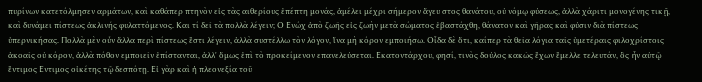πυρίνων κατετόλμησεν αρμάτων, καὶ καθάπερ πτηνὸν εἰς τὰς αιθερίους ἐπέπτη μονάς, ἀμέλει μέχρι σήμερον ἄγευ στος θανάτου, οὐ νόμῳ φύσεως, ἀλλὰ χάριτι μονογένης τικῇ, καὶ δυνάμει πίστεως ἀκλινής φυλαττόμενος. Και τί δεῖ τὰ πολλὰ λέγειν; Ο Ενώχ ἀπὸ ζωῆς εἰς ζωὴν μετὰ σώματος ἐβαστάχθη, θάνατον καὶ γῆρας καὶ φύσιν διὰ πίστεως ὑπερνικήσας. Πολλὰ μὲν οὖν ἄλλα περὶ πίστεως ἔστι λέγειν, ἀλλὰ συστέλλω τὸν λόγον, ἵνα μὴ κόρον εμποιήσω. Οἶδα δὲ ὅτι, καίπερ τὰ θεῖα λόγια ταῖς ὑμετέραις φιλοχρίστοις ἀκοαῖς οὐ κόρον, ἀλλὰ πόθον εμποιεῖν ἐπίστανται, ἀλλ' ὅμως ἐπὶ τὸ προκείμενον επανελεύσεται. Εκατοντάρχου, φησί, τινὸς δούλος κακῶς ἔχων ἔμελλε τελευτάν, ὃς ἦν αὐτῷ ἔντιμος Εντιμος οἰκέτης τῷ δεσπότῃ. Εἰ γὰρ καὶ ἡ πλεονεξία τοῦ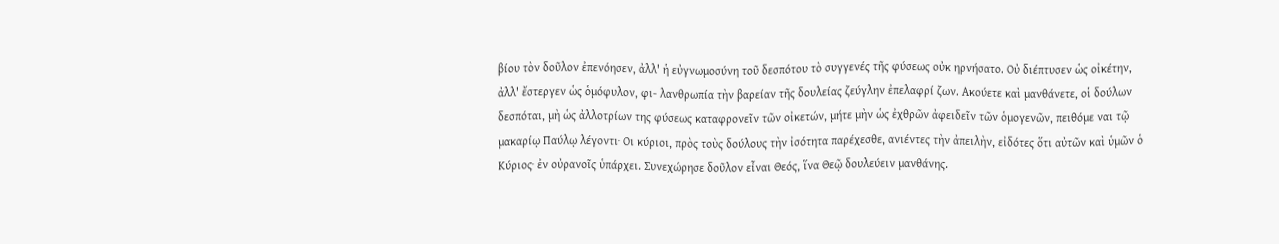βίου τὸν δοῦλον ἐπενόησεν, ἀλλ' ἡ εὐγνωμοσύνη τοῦ δεσπότου τὸ συγγενές τῆς φύσεως οὐκ ηρνήσατο. Οὐ διέπτυσεν ὡς οἰκέτην, ἀλλ' ἔστεργεν ὡς ὁμόφυλον, φι- λανθρωπία τὴν βαρείαν τῆς δουλείας ζεύγλην ἐπελαφρί ζων. Ακούετε καὶ μανθάνετε, οἱ δούλων δεσπόται, μὴ ὡς ἀλλοτρίων της φύσεως καταφρονεῖν τῶν οἰκετών, μήτε μὴν ὡς ἐχθρῶν ἀφειδεῖν τῶν ὁμογενῶν, πειθόμε ναι τῷ μακαρίῳ Παύλῳ λέγοντι· Οι κύριοι, πρὸς τοὺς δούλους τὴν ἰσότητα παρέχεσθε, ανιέντες τὴν ἀπειλὴν, εἰδότες ὅτι αὐτῶν καὶ ὑμῶν ὁ Κύριος· ἐν οὐρανοῖς ὑπάρχει. Συνεχώρησε δοῦλον εἶναι Θεός, ἵνα Θεῷ δουλεύειν μανθάνης.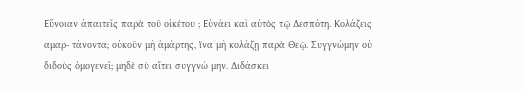Εὔνοιαν ἀπαιτεῖς παρὰ τοῦ οἰκέτου ; Εὐνάει καὶ αὐτὸς τῷ Δεσπότη. Κολάζεις αμαρ- τάνοντα; οὐκοῦν μὴ ἁμάρτης, ἵνα μὴ κολάζῃ παρὰ Θεῷ. Συγγνώμην οὐ διδοὺς ὁμογενεῖ; μηδὲ σὺ αἴτει συγγνώ μην. Διδάσκει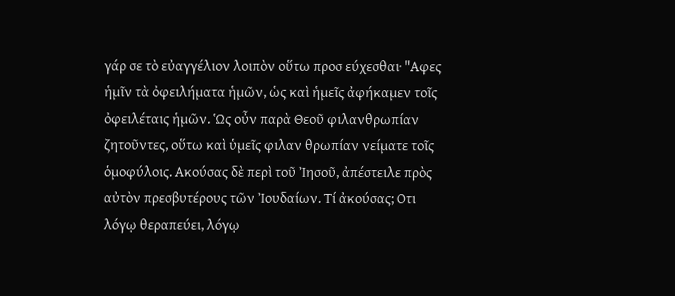γάρ σε τὸ εὐαγγέλιον λοιπὸν οὕτω προσ εύχεσθαι· "Αφες ἡμῖν τὰ ὀφειλήματα ἡμῶν, ὡς καὶ ἡμεῖς ἀφήκαμεν τοῖς ὀφειλέταις ἡμῶν. Ὡς οὖν παρὰ Θεοῦ φιλανθρωπίαν ζητοῦντες, οὕτω καὶ ὑμεῖς φιλαν θρωπίαν νείματε τοῖς ὁμοφύλοις. Ακούσας δὲ περὶ τοῦ Ἰησοῦ, ἀπέστειλε πρὸς αὐτὸν πρεσβυτέρους τῶν Ἰουδαίων. Τί ἀκούσας; Οτι λόγῳ θεραπεύει, λόγῳ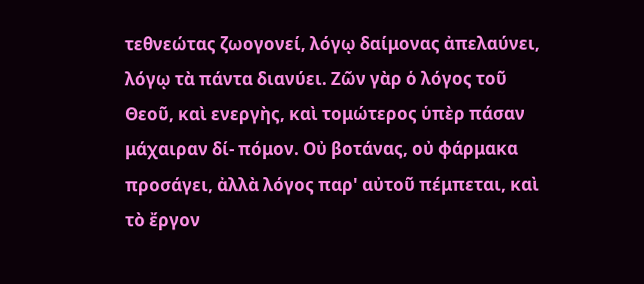τεθνεώτας ζωογονεί, λόγῳ δαίμονας ἀπελαύνει, λόγῳ τὰ πάντα διανύει. Ζῶν γὰρ ὁ λόγος τοῦ Θεοῦ, καὶ ενεργὴς, καὶ τομώτερος ὑπὲρ πάσαν μάχαιραν δί- πόμον. Οὐ βοτάνας, οὐ φάρμακα προσάγει, ἀλλὰ λόγος παρ' αὐτοῦ πέμπεται, καὶ τὸ ἔργον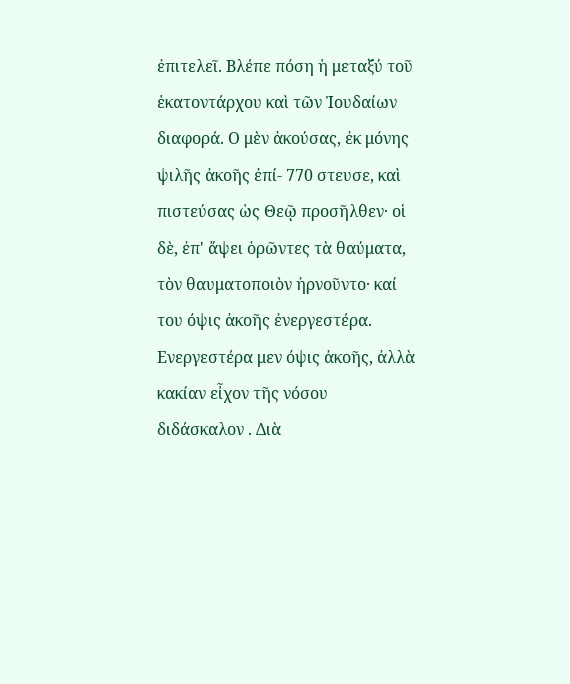ἐπιτελεῖ. Βλέπε πόση ἡ μεταξύ τοῦ ἑκατοντάρχου καὶ τῶν Ἰουδαίων διαφορά. Ο μὲν ἀκούσας, ἐκ μόνης ψιλῆς ἀκοῆς ἐπί- 770 στευσε, καὶ πιστεύσας ὡς Θεῷ προσῆλθεν· οἱ δὲ, ἐπ' ἄψει ὁρῶντες τὰ θαύματα, τὸν θαυματοποιὸν ἠρνοῦντο· καί του όψις ἀκοῆς ἐνεργεστέρα. Ενεργεστέρα μεν όψις ἀκοῆς, ἀλλὰ κακίαν εἶχον τῆς νόσου διδάσκαλον . Διὰ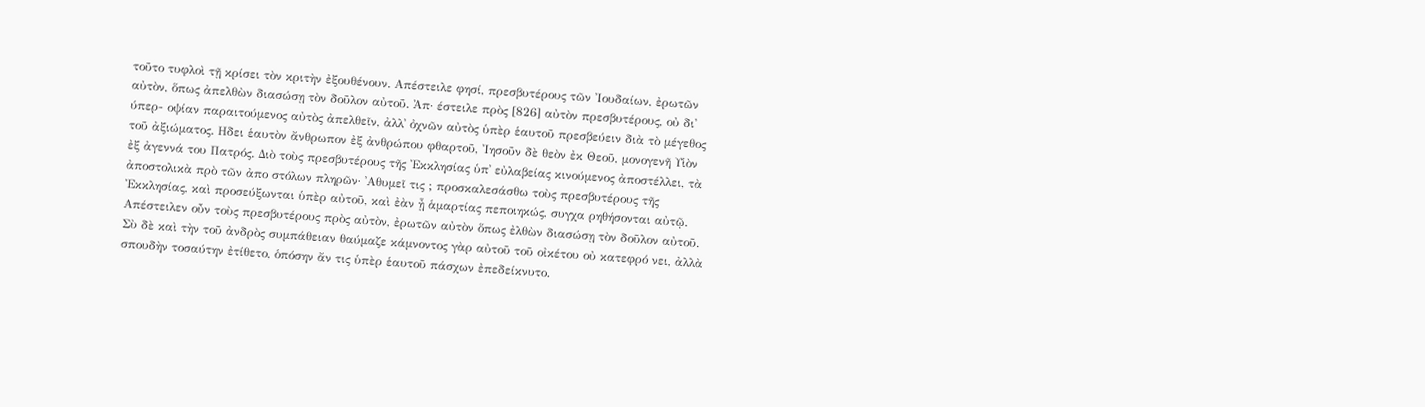τοῦτο τυφλοὶ τῇ κρίσει τὸν κριτὴν ἐξουθένουν. Απέστειλε φησί, πρεσβυτέρους τῶν Ἰουδαίων, ἐρωτῶν αὐτὸν, ὅπως ἀπελθὼν διασώσῃ τὸν δοῦλον αὐτοῦ. Ἀπ· έστειλε πρὸς [826] αὐτὸν πρεσβυτέρους, οὐ δι' ύπερ- οψίαν παραιτούμενος αὐτὸς ἀπελθεῖν, ἀλλ᾽ ὀχνῶν αὐτὸς ὑπὲρ ἑαυτοῦ πρεσβεύειν διὰ τὸ μέγεθος τοῦ ἀξιώματος. Ηδει ἑαυτὸν ἄνθρωπον ἐξ ἀνθρώπου φθαρτοῦ, Ἰησοῦν δὲ θεὸν ἐκ Θεοῦ, μονογενῆ Υἱὸν ἐξ ἀγεννά του Πατρός. Διὸ τοὺς πρεσβυτέρους τῆς Ἐκκλησίας ὑπ᾿ εὐλαβείας κινούμενος ἀποστέλλει, τὰ ἀποστολικὰ πρὸ τῶν ἀπο στόλων πληρῶν· ᾿Αθυμεῖ τις ; προσκαλεσάσθω τοὺς πρεσβυτέρους τῆς Ἐκκλησίας, καὶ προσεύξωνται ὑπὲρ αὐτοῦ, καὶ ἐὰν ᾖ ἁμαρτίας πεποιηκώς, συγχα ρηθήσονται αὐτῷ. Απέστειλεν οὖν τοὺς πρεσβυτέρους πρὸς αὐτὸν, ἐρωτῶν αὐτὸν ὅπως ἐλθὼν διασώσῃ τὸν δοῦλον αὐτοῦ. Σὺ δὲ καὶ τὴν τοῦ ἀνδρὸς συμπάθειαν θαύμαζε κάμνοντος γὰρ αὐτοῦ τοῦ οἰκέτου οὐ κατεφρό νει, ἀλλὰ σπουδὴν τοσαύτην ἐτίθετο, ὁπόσην ἄν τις ὑπὲρ ἑαυτοῦ πάσχων ἐπεδείκνυτο.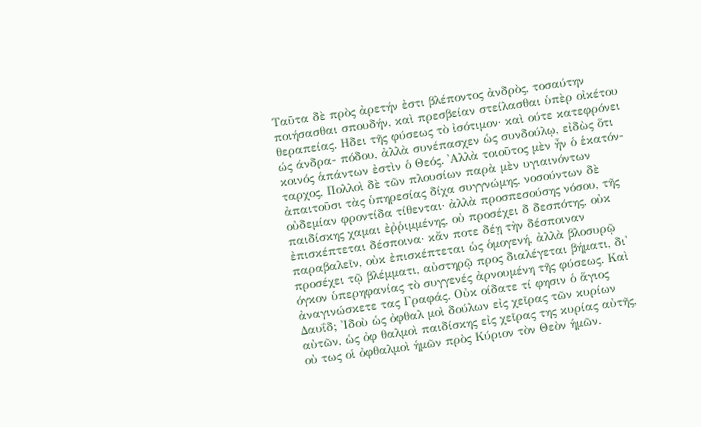Ταῦτα δὲ πρὸς ἀρετήν ἐστι βλέποντος ἀνδρὸς, τοσαύτην ποιήσασθαι σπουδήν, καὶ πρεσβείαν στείλασθαι ὑπὲρ οἰκέτου θεραπείας. Ηδει τῆς φύσεως τὸ ἰσότιμον· καὶ ούτε κατεφρόνει ώς άνδρα- πόδου, ἀλλὰ συνέπασχεν ὡς συνδούλῳ, εἰδὼς ὅτι κοινός ἁπάντων ἐστὶν ὁ Θεός. ᾿Αλλὰ τοιοῦτος μὲν ἦν ὁ ἑκατόν- ταρχος, Πολλοὶ δὲ τῶν πλουσίων παρὰ μὲν υγιαινόντων ἀπαιτοῦσι τὰς ὑπηρεσίας δίχα συγγνώμης, νοσούντων δὲ οὐδεμίαν φροντίδα τίθενται· ἀλλὰ προσπεσούσης νόσου, τῆς παιδίσκης χαμαι ἐῤῥιμμένης, οὐ προσέχει δ δεσπότης, οὐκ ἐπισκέπτεται δέσποινα· κἄν ποτε δέῃ τὴν δέσποιναν παραβαλεῖν, οὐκ ἐπισκέπτεται ὡς ὁμογενή, ἀλλὰ βλοσυρῷ προσέχει τῷ βλέμματι, αὐστηρῷ προς διαλέγεται βήματι, δι' όγκον ὑπερηφανίας τὸ συγγενές ἀρνουμένη τῆς φύσεως. Καὶ ἀναγινώσκετε τας Γραφάς. Οὐκ οίδατε τί φησιν ὁ ἅγιος Δαυΐδ; Ἰδοὺ ὡς ὀφθαλ μοὶ δούλων εἰς χεῖρας τῶν κυρίων αὐτῶν, ὡς ὀφ θαλμοὶ παιδίσκης εἰς χεῖρας της κυρίας αὐτῆς, οὐ τως οἱ ὀφθαλμοὶ ἡμῶν πρὸς Κύριον τὸν Θεὸν ἡμῶν.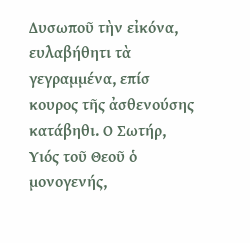Δυσωποῦ τὴν εἰκόνα, ευλαβήθητι τὰ γεγραμμένα, επίσ κουρος τῆς ἀσθενούσης κατάβηθι. Ο Σωτήρ, Υιός τοῦ Θεοῦ ὁ μονογενής,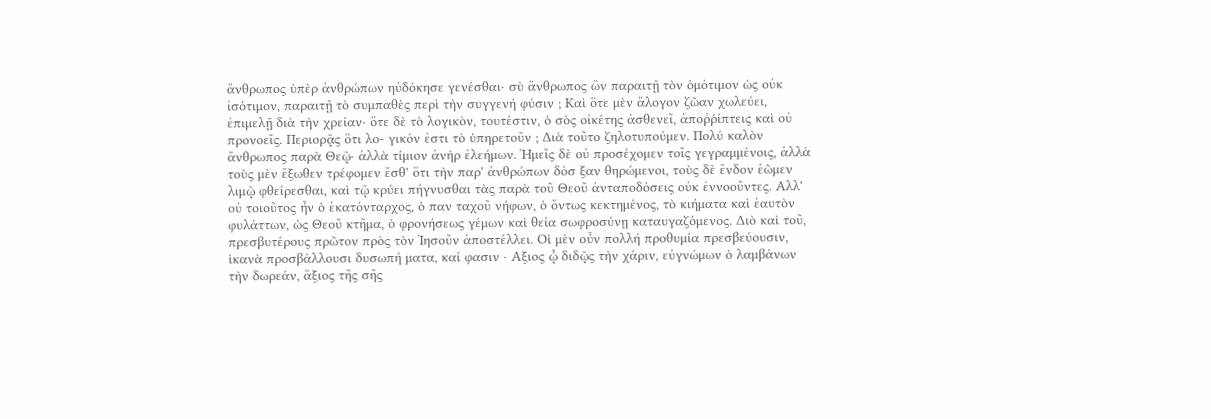ἄνθρωπος ὑπὲρ ἀνθρώπων ηὐδόκησε γενέσθαι· σὺ ἄνθρωπος ὢν παραιτῇ τὸν ὁμότιμον ὡς οὐκ ἰσότιμον, παραιτῇ τὸ συμπαθὲς περὶ τὴν συγγενή φύσιν ; Καὶ ὅτε μὲν ἄλογον ζῶαν χωλεύει, ἐπιμελῇ διὰ τὴν χρείαν· ὅτε δὲ τὸ λογικὸν, τουτέστιν, ὁ σὸς οἰκέτης ἀσθενεῖ, ἀποῤῥίπτεις καὶ οὐ προνοεῖς. Περιορᾷς ὅτι λο- γικόν ἐστι τὸ ὑπηρετοῦν ; Διὰ τοῦτο ζηλοτυπούμεν. Πολύ καλὸν ἄνθρωπος παρὰ Θεῷ· ἀλλὰ τίμιον ἀνὴρ ἐλεήμων. Ἡμεῖς δὲ οὐ προσέχομεν τοῖς γεγραμμένοις, ἀλλὰ τοὺς μὲν ἔξωθεν τρέφομεν ἔσθ' ὅτι τὴν παρ' ἀνθρώπων δόσ ξαν θηρώμενοι, τοὺς δὲ ἔνδον ἑῶμεν λιμῷ φθείρεσθαι, καὶ τῷ κρύει πήγνυσθαι τὰς παρὰ τοῦ Θεοῦ ἀνταποδόσεις οὐκ ἐννοοῦντες. Αλλ' οὐ τοιοῦτος ἦν ὁ ἑκατόνταρχος, ὁ παν ταχοῦ νήφων, ὁ ὄντως κεκτημένος, τὸ κιήματα καὶ ἑαυτὸν φυλάττων, ὡς Θεοῦ κτῆμα, ὁ φρονήσεως γέμων καὶ θεία σωφροσύνῃ καταυγαζόμενος. Διὸ καὶ τοῦ, πρεσβυτέρους πρῶτον πρὸς τὸν Ἰησοῦν ἀποστέλλει. Οἱ μὲν οὖν πολλή προθυμία πρεσβεύουσιν, ἱκανὰ προσβάλλουσι δυσωπή ματα, καί φασιν · Αξιος ᾧ διδῷς τὴν χάριν, εὐγνώμων ὁ λαμβάνων τὴν δωρεάν, ἄξιος τῆς σῆς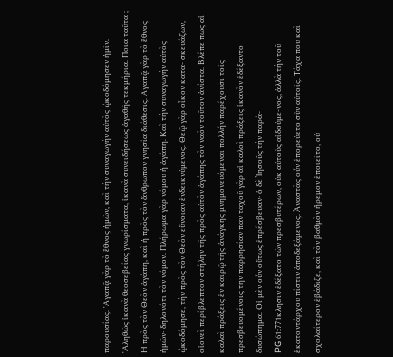παρουσίας. ᾿Αγαπᾷ γὰρ τὸ ἔθνος ἡμῶν, καὶ τὴν συναγωγὴν αὐτὸς ᾠκοδόμησεν ἡμῖν. ᾿Αληθῶς ἱκανὰ θεοσεβείας γνωρίσματα, ἱκανὰ συνειδήσεως ἀγαθῆς τεκμήρια. Ποια ταῦτα ; Η πρὸς τὸν Θεὸν ἀγάπη, καὶ ἡ πρὸς τὸν ἄνθρωπον γνησία διάθεσις. Αγαπᾷ γὰρ τὸ ἔθνος ἡμῶν· δηλονότι τὸν νόμον. Πλήρωμα γὰρ νόμου ἡ ἀγάπη. Καὶ τὴν συναγωγὴν αὐτὸς ᾠκοδόμησε, τὴν πρὸς τὸν Θεὸν εὔνοιαν ἐνδεικνύμενος. Θεῷ γὰρ οἶκον κατα- σκευάζων, οἱονεὶ περίβλεπτον στήλην τῆς πρὸς αὐτὸν ἀγάπης τὸν ναὸν τοῦτον ἀνίστα. Βλέπε πως αἱ καλαὶ πράξεις ἐν καιρῷ τῆς ἀνάγκης μνημονευόμεναι πολλήν παρέχουσι τοῖς πρεσβευομένοις την παρρησίαν παν ταχοῦ γὰρ αἱ καλοὶ πράξεις ἱκανὸν ἐδέξαντο δυσώπημα. Οἱ μὲν οὖν οὕτως ἐπρέσβευαν· ὁ δὲ Ἰησοῦς τὴν παρά-
PG 61:771κλησιν ἐδέξατο τῶν πρεσβυτέρων, οὐκ αὐτοὺς αἰδούμε-νος, ἀλλὰ τὴν τοῦ ἑκατοντάρχου πίστιν ἀποδεξάμενος. Ἀναστὰς οὖν ἐπορεύετο σὺν αὐτοῖς. Τάχα που καὶ σχολαίτερον ἐβάδιζε, καὶ τὸν βαθμὸν ἤρεμον ἐποιεῖτο, οὐ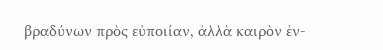βραδύνων πρὸς εὐποιίαν, ἀλλὰ καιρὸν ἐν-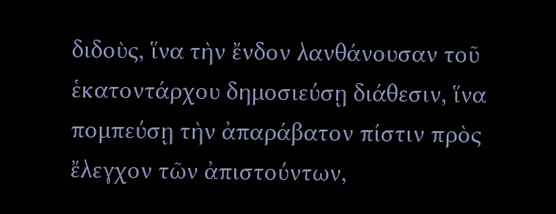διδοὺς, ἵνα τὴν ἔνδον λανθάνουσαν τοῦ ἑκατοντάρχου δημοσιεύσῃ διάθεσιν, ἵνα πομπεύσῃ τὴν ἀπαράβατον πίστιν πρὸς ἔλεγχον τῶν ἀπιστούντων,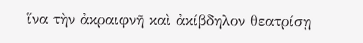ἵνα τὴν ἀκραιφνῆ καὶ ἀκίβδηλον θεατρίσῃ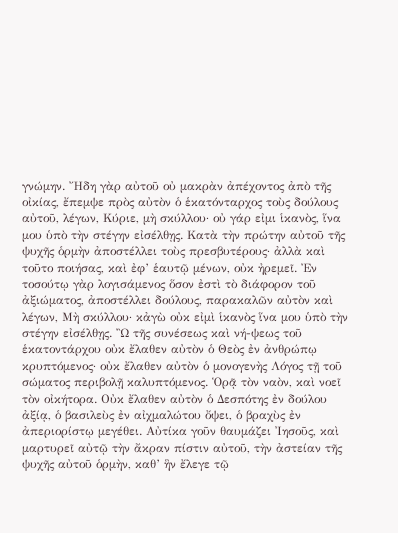γνώμην. Ἤδη γὰρ αὐτοῦ οὐ μακρὰν ἀπέχοντος ἀπὸ τῆς οἰκίας, ἔπεμψε πρὸς αὐτὸν ὁ ἑκατόνταρχος τοὺς δούλους αὐτοῦ, λέγων, Κύριε, μὴ σκύλλου· οὐ γάρ εἰμι ἱκανὸς, ἵνα μου ὑπὸ τὴν στέγην εἰσέλθῃς. Κατὰ τὴν πρώτην αὐτοῦ τῆς ψυχῆς ὁρμὴν ἀποστέλλει τοὺς πρεσβυτέρους· ἀλλὰ καὶ τοῦτο ποιήσας, καὶ ἐφ’ ἑαυτῷ μένων, οὐκ ἠρεμεῖ. Ἐν τοσούτῳ γὰρ λογισάμενος ὅσον ἐστὶ τὸ διάφορον τοῦ ἀξιώματος, ἀποστέλλει δούλους, παρακαλῶν αὐτὸν καὶ λέγων, Μὴ σκύλλου· κἀγὼ οὐκ εἰμὶ ἱκανὸς ἵνα μου ὑπὸ τὴν στέγην εἰσέλθῃς. Ὢ τῆς συνέσεως καὶ νή-ψεως τοῦ ἑκατοντάρχου οὐκ ἔλαθεν αὐτὸν ὁ Θεὸς ἐν ἀνθρώπῳ κρυπτόμενος· οὐκ ἔλαθεν αὐτὸν ὁ μονογενὴς Λόγος τῇ τοῦ σώματος περιβολῇ καλυπτόμενος. Ὁρᾷ τὸν ναὸν, καὶ νοεῖ τὸν οἰκήτορα. Οὐκ ἔλαθεν αὐτὸν ὁ Δεσπότης ἐν δούλου ἀξίᾳ, ὁ βασιλεὺς ἐν αἰχμαλώτου ὄψει, ὁ βραχὺς ἐν ἀπεριορίστῳ μεγέθει. Αὐτίκα γοῦν θαυμάζει Ἰησοῦς, καὶ μαρτυρεῖ αὐτῷ τὴν ἄκραν πίστιν αὐτοῦ, τὴν ἀστείαν τῆς ψυχῆς αὐτοῦ ὁρμὴν, καθ’ ἣν ἔλεγε τῷ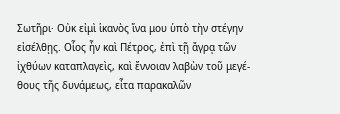Σωτῆρι· Οὐκ εἰμὶ ἱκανὸς ἵνα μου ὑπὸ τὴν στέγην εἰσέλθῃς. Οἷος ἦν καὶ Πέτρος, ἐπὶ τῇ ἄγρᾳ τῶν ἰχθύων καταπλαγεὶς, καὶ ἔννοιαν λαβὼν τοῦ μεγέ-θους τῆς δυνάμεως, εἶτα παρακαλῶν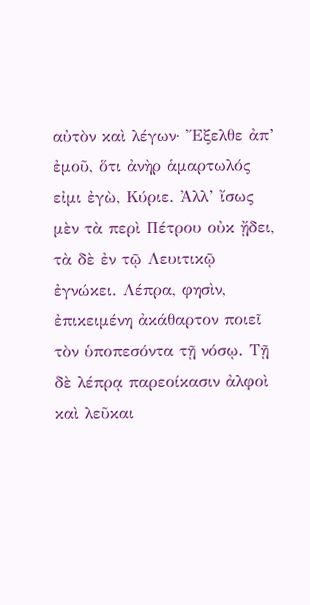αὐτὸν καὶ λέγων· Ἔξελθε ἀπ’ ἐμοῦ, ὅτι ἀνὴρ ἁμαρτωλός εἰμι ἐγὼ, Κύριε. Ἀλλ’ ἴσως μὲν τὰ περὶ Πέτρου οὐκ ᾔδει, τὰ δὲ ἐν τῷ Λευιτικῷ ἐγνώκει. Λέπρα, φησὶν, ἐπικειμένη ἀκάθαρτον ποιεῖ τὸν ὑποπεσόντα τῇ νόσῳ. Τῇ δὲ λέπρᾳ παρεοίκασιν ἀλφοὶ καὶ λεῦκαι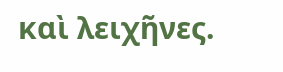καὶ λειχῆνες.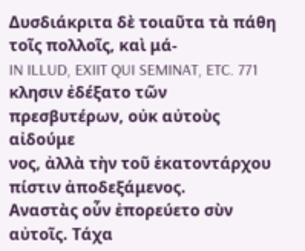Δυσδιάκριτα δὲ τοιαῦτα τὰ πάθη τοῖς πολλοῖς, καὶ μά-
IN ILLUD, EXIIT QUI SEMINAT, ETC. 771
κλησιν ἐδέξατο τῶν πρεσβυτέρων, οὐκ αὐτοὺς αἰδούμε
νος, ἀλλὰ τὴν τοῦ ἑκατοντάρχου πίστιν ἀποδεξάμενος.
Αναστὰς οὖν ἐπορεύετο σὺν αὐτοῖς. Τάχα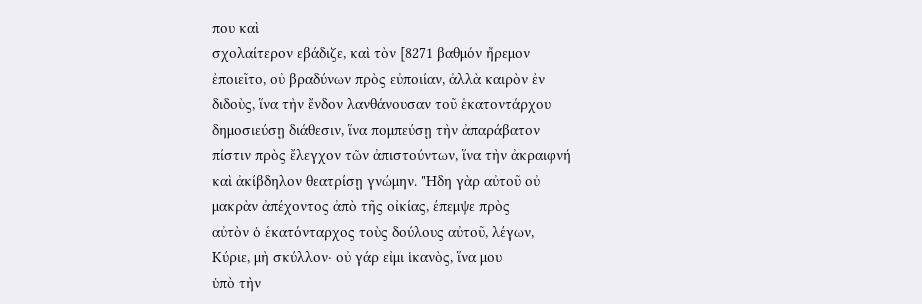που καὶ
σχολαίτερον εβάδιζε, καὶ τὸν [8271 βαθμόν ἤρεμον
ἐποιεῖτο, οὐ βραδύνων πρὸς εὐποιίαν, ἀλλὰ καιρὸν ἐν
διδοὺς, ἵνα τὴν ἔνδον λανθάνουσαν τοῦ ἑκατοντάρχου
δημοσιεύσῃ διάθεσιν, ἵνα πομπεύσῃ τὴν ἀπαράβατον
πίστιν πρὸς ἔλεγχον τῶν ἀπιστούντων, ἵνα τὴν ἀκραιφνή
καὶ ἀκίβδηλον θεατρίσῃ γνώμην. "Ηδη γὰρ αὐτοῦ οὐ
μακρὰν ἀπέχοντος ἀπὸ τῆς οἰκίας, έπεμψε πρὸς
αὐτὸν ὁ ἑκατόνταρχος τοὺς δούλους αὐτοῦ, λέγων,
Κύριε, μὴ σκύλλον· οὐ γάρ εἰμι ἱκανὸς, ἵνα μου
ὑπὸ τὴν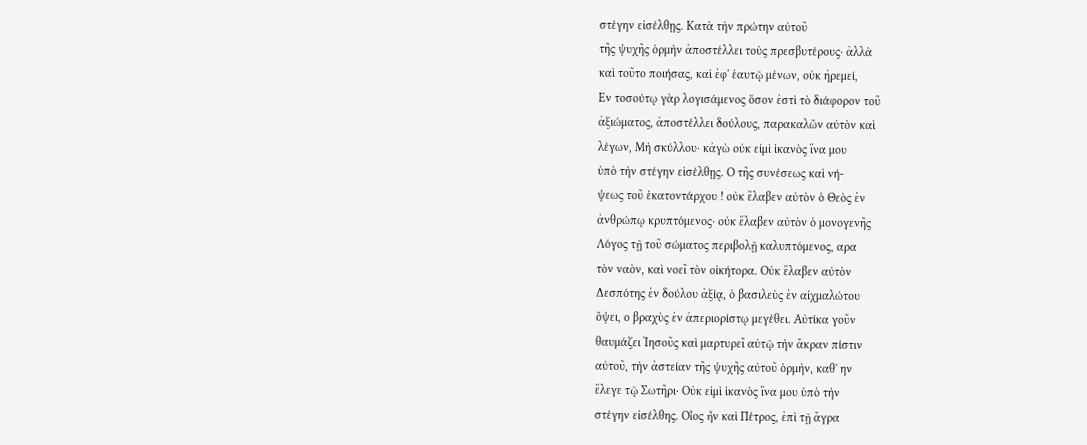στέγην εἰσέλθῃς. Κατὰ τὴν πρώτην αὐτοῦ
τῆς ψυχῆς ὁρμὴν ἀποστέλλει τοὺς πρεσβυτέρους· ἀλλὰ
καὶ τοῦτο ποιήσας, καὶ ἐφ' ἑαυτῷ μένων, οὐκ ἠρεμεί,
Εν τοσούτῳ γὰρ λογισάμενος ὅσον ἐστὶ τὸ διάφορον τοῦ
ἀξιώματος, ἀποστέλλει δούλους, παρακαλῶν αὐτὸν καὶ
λέγων, Μὴ σκύλλου· κἀγὼ οὐκ εἰμὶ ἱκανὸς ἵνα μου
ὑπὸ τὴν στέγην εἰσέλθῃς. Ο τῆς συνέσεως καὶ νή-
ψεως τοῦ ἑκατοντάρχου ! οὐκ ἔλαβεν αὐτὸν ὁ Θεὸς ἐν
ἀνθρώπῳ κρυπτόμενος· οὐκ ἔλαβεν αὐτὸν ὁ μονογενῆς
Λόγος τῇ τοῦ σώματος περιβολῇ καλυπτόμενος, αρα
τὸν ναὸν, καὶ νοεῖ τὸν οἰκήτορα. Οὐκ ἔλαβεν αὐτὸν
Δεσπότης ἐν δούλου ἀξίᾳ, ὁ βασιλεὺς ἐν αἰχμαλώτου
ὄψει, ο βραχὺς ἐν ἀπεριορίστῳ μεγέθει. Αὐτίκα γοῦν
θαυμάζει Ἰησοῦς καὶ μαρτυρεῖ αὐτῷ τὴν ἄκραν πίστιν
αὐτοῦ, τὴν ἀστείαν τῆς ψυχῆς αὐτοῦ ὁρμὴν, καθ' ην
ἔλεγε τῷ Σωτῆρι· Οὐκ εἰμὶ ἱκανὸς ἵνα μου ὑπὸ τὴν
στέγην εἰσέλθης. Οἷος ἦν καὶ Πέτρος, ἐπὶ τῇ ἄγρα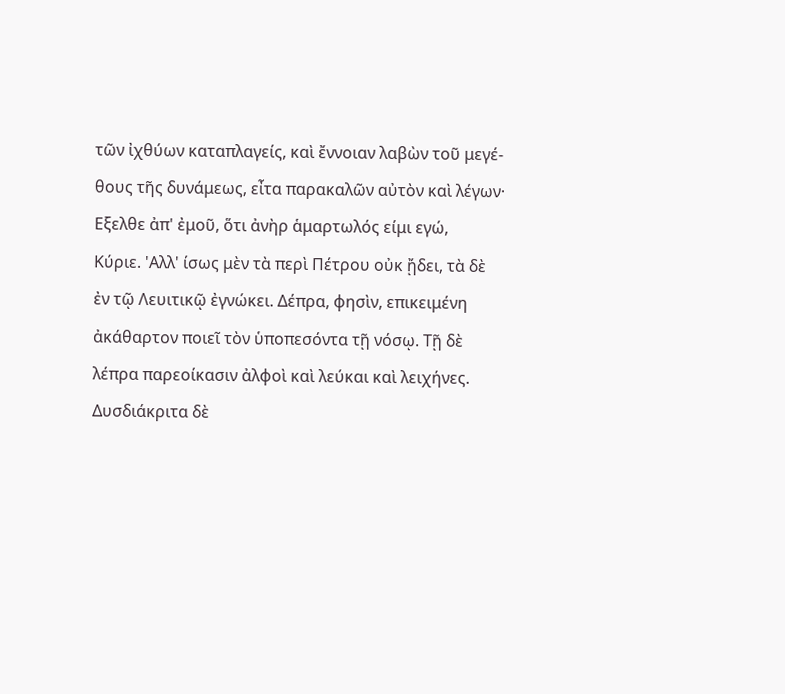τῶν ἰχθύων καταπλαγείς, καὶ ἔννοιαν λαβὼν τοῦ μεγέ-
θους τῆς δυνάμεως, εἶτα παρακαλῶν αὐτὸν καὶ λέγων·
Εξελθε ἀπ' ἐμοῦ, ὅτι ἀνὴρ ἁμαρτωλός είμι εγώ,
Κύριε. 'Αλλ' ίσως μὲν τὰ περὶ Πέτρου οὐκ ᾔδει, τὰ δὲ
ἐν τῷ Λευιτικῷ ἐγνώκει. Δέπρα, φησὶν, επικειμένη
ἀκάθαρτον ποιεῖ τὸν ὑποπεσόντα τῇ νόσῳ. Τῇ δὲ
λέπρα παρεοίκασιν ἀλφοὶ καὶ λεύκαι καὶ λειχήνες.
Δυσδιάκριτα δὲ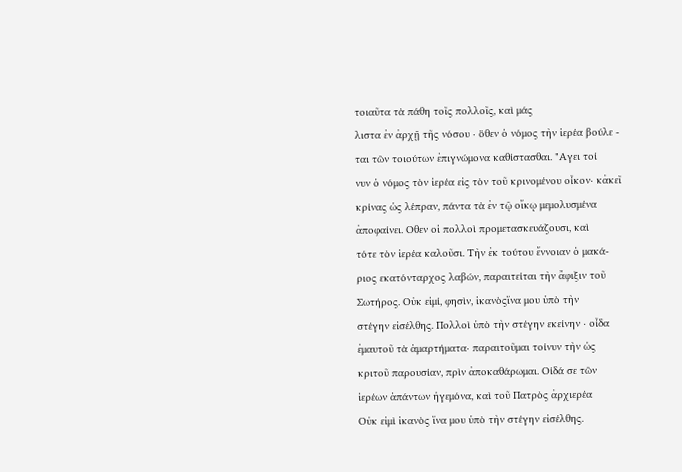τοιαῦτα τὰ πάθη τοῖς πολλοῖς, καὶ μάς
λιστα ἐν ἀρχῇ τῆς νόσου · ὅθεν ὁ νόμος τὴν ἱερέα βούλε -
ται τῶν τοιούτων ἐπιγνώμονα καθίστασθαι. "Αγει τοί
νυν ὁ νόμος τὸν ἱερέα εἰς τὸν τοῦ κρινομένου οἶκον· κἀκεῖ
κρίνας ὡς λέπραν, πάντα τὰ ἐν τῷ οἴκῳ μεμολυσμένα
ἀποφαίνει. Οθεν οἱ πολλοὶ προμετασκευάζουσι, καὶ
τότε τὸν ἱερέα καλοῦσι. Τὴν ἐκ τούτου ἔννοιαν ὁ μακά-
ριος εκατόνταρχος λαβών, παραιτείται τὴν ἄφιξιν τοῦ
Σωτήρος. Οὐκ εἰμί, φησὶν, ἱκανὸςἵνα μου ὑπὸ τὴν
στέγην εἰσέλθης. Πολλοὶ ὑπὸ τὴν στέγην εκείνην · οἶδα
ἐμαυτοῦ τὰ ἁμαρτήματα· παραιτοῦμαι τοίνυν τὴν ὡς
κριτοῦ παρουσίαν, πρὶν ἀποκαθάρωμαι. Οίδά σε τῶν
ἱερέων ἁπάντων ἡγεμόνα, καὶ τοῦ Πατρὸς ἀρχιερέα
Οὐκ εἰμὶ ἱκανὸς ἵνα μου ὑπὸ τὴν στέγην εἰσέλθης.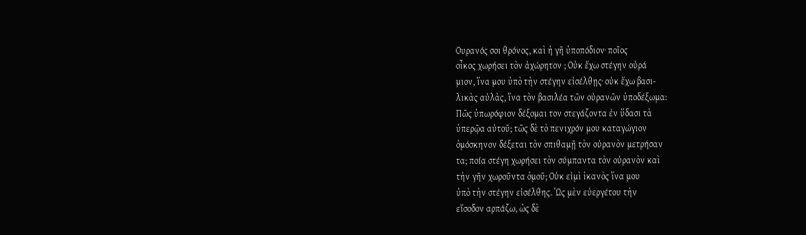Ουρανός σοι θρόνος, καὶ ἡ γῆ ὑποπόδιον· ποῖος
οἶκος χωρήσει τὸν ἀχώρητον ; Οὐκ ἔχω στέγην οὐρά
μιον, ἵνα μου ὑπὸ τὴν στέγην εἰσέλθῃς· οὐκ ἔχω βασι-
λικὰς αὐλὰς, ἵνα τὸν βασιλέα τῶν οὐρανῶν ὑποδέξωμα:
Πῶς ὑπωρόφιον δέξομαι τον στεγάζοντα ἐν ὕδασι τὰ
ὑπερῷα αὐτοῦ; τῶς δὲ τὸ πενιχρόν μου καταγώγιον
ὁμόσκηνον δέξεται τὸν σπιθαμῇ τὸν οὐρανὸν μετρήσαν
τα; ποία στέγη χωρήσει τὸν σύμπαντα τὸν οὐρανὸν καὶ
τὴν γῆν χωροῦντα ὁμοῦ; Οὐκ εἰμὶ ἱκανὸς ἵνα μου
ὑπὸ τὴν στέγην εἰσέλθης. Ὡς μὲν εὐεργέτου τὴν
εἴσοδον αρπάζω, ὡς δὲ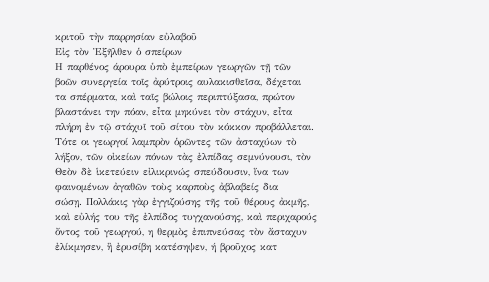κριτοῦ τὴν παρρησίαν εὐλαβοῦ
Εἰς τὸν Ἑξῆλθεν ὁ σπείρων
Η παρθένος άρουρα ὑπὸ ἐμπείρων γεωργῶν τῇ τῶν
βοῶν συνεργεία τοῖς ἀρύτροις αυλακισθεῖσα, δέχεται
τα σπέρματα, καὶ ταῖς βώλοις περιπτύξασα, πρώτον
βλαστάνει την πόαν, εἶτα μηκύνει τὸν στάχυν, εἶτα
πλήρη ἐν τῷ στάχυῖ τοῦ σίτου τὸν κόκκον προβάλλεται.
Τότε οι γεωργοί λαμπρὸν ὁρῶντες τῶν ἀσταχύων τὸ
λήξον, τῶν οἰκείων πόνων τὰς ἐλπίδας σεμνύνουσι, τὸν
Θεὸν δὲ ἱκετεύειν εἰλικρινώς σπεύδουσιν, ἵνα των
φαινομένων ἀγαθῶν τοὺς καρποὺς ἀβλαβείς δια
σώσῃ. Πολλάκις γὰρ ἐγγιζούσης τῆς τοῦ θέρους ἀκμῆς,
καὶ εὐλής του τῆς ἐλπίδος τυγχανούσης, καὶ περιχαρούς
ὄντος τοῦ γεωργού, η θερμὸς ἐπιπνεύσας τὸν ἄσταχυν
ἐλίκμησεν, ἢ ἐρυσίβη κατέσηψεν, ή βροῦχος κατ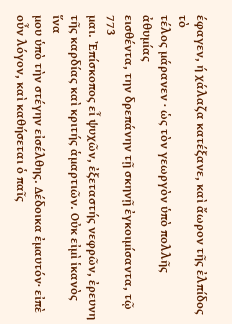έφαγεν, ή χάλαζα κατέξανε, καὶ ἄωρον τῆς ἐλπίδος τὸ
τέλος μάρανεν · ὡς τὸν γεωργὸν ὑπὸ πολλῆς ἀθυμίας
εισθέντα, την δρεπάνην τῇ σκηνῇ ἐγκοιμίσαντα, τῷ
773
μαι. Ἐπίσκοπος εἶ ψυχῶν, ἐξεταστής νεφρῶν, ἐρευνη
τῆς καρδίας καὶ κριτής ἁμαρτιῶν. Οὐκ εἰμὶ ἱκανὸς ἵνα
μου ὑπὸ τὴν στέγην εἰσέλθης. Δέδοικα ἐμαυτόν· εἰπὲ
οὖν λόγον, καὶ καθήσεται ὁ παῖς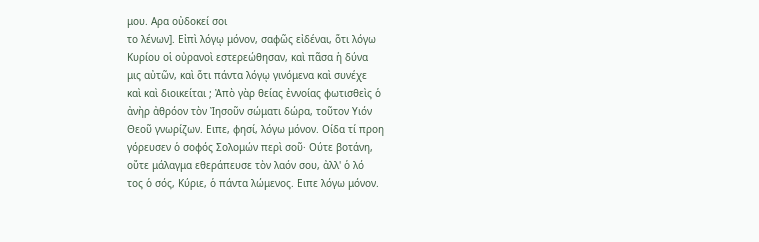μου. Αρα οὐδοκεί σοι
το λένων]. Εἰπὶ λόγῳ μόνον, σαφῶς εἰδέναι, ὅτι λόγω
Κυρίου οἱ οὐρανοὶ εστερεώθησαν, καὶ πᾶσα ἡ δύνα
μις αὐτῶν, καὶ ὅτι πάντα λόγῳ γινόμενα καὶ συνέχε
καὶ καὶ διοικείται ; Ἀπὸ γὰρ θείας ἐννοίας φωτισθεὶς ὁ
ἀνὴρ ἀθρόον τὸν Ἰησοῦν σώματι δώρα, τοῦτον Υιόν
Θεοῦ γνωρίζων. Ειπε, φησί, λόγω μόνον. Οίδα τί προη
γόρευσεν ὁ σοφός Σολομών περὶ σοῦ· Ούτε βοτάνη,
οὔτε μάλαγμα εθεράπευσε τὸν λαόν σου, ἀλλ' ὁ λό
τος ὁ σός, Κύριε, ὁ πάντα λώμενος. Ειπε λόγω μόνον.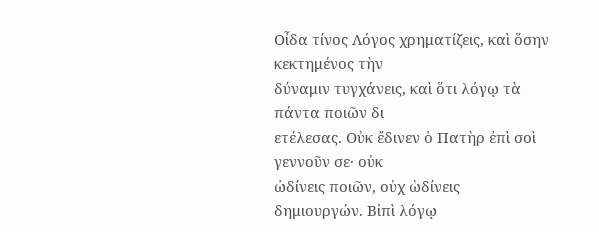Οἶδα τίνος Λόγος χρηματίζεις, καὶ ὅσην κεκτημένος τὴν
δύναμιν τυγχάνεις, καὶ ὅτι λόγῳ τὰ πάντα ποιῶν δι
ετέλεσας. Οὐκ ἔδινεν ὁ Πατὴρ ἐπὶ σοὶ γεννοῦν σε· οὐκ
ὠδίνεις ποιῶν, οὐχ ὡδίνεις δημιουργών. Βἰπὶ λόγῳ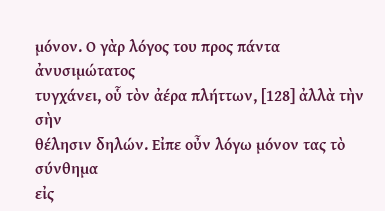μόνον. Ο γὰρ λόγος του προς πάντα ἀνυσιμώτατος
τυγχάνει, οὗ τὸν ἀέρα πλήττων, [128] ἀλλὰ τὴν σὴν
θέλησιν δηλών. Εἰπε οὖν λόγω μόνον τας τὸ σύνθημα
εἰς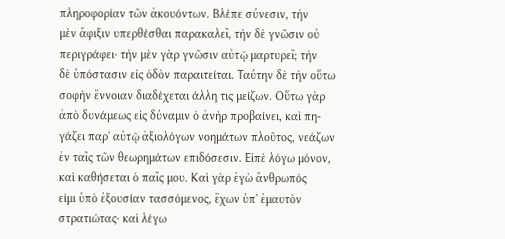πληροφορίαν τῶν ἀκουόντων. Βλέπε σύνεσιν, τὴν
μὲν ἄφιξιν υπερθέσθαι παρακαλεῖ, τὴν δὲ γνῶσιν οὐ
περιγράφει· τὴν μὲν γὰρ γνῶσιν αὐτῷ μαρτυρεῖ; τὴν
δὲ ὑπόστασιν εἰς ὁδὸν παραιτείται. Ταύτην δὲ τὴν οὕτω
σοφὴν ἔννοιαν διαδέχεται άλλη τις μείζων. Οὕτω γὰρ
ἀπὸ δυνάμεως εἰς δύναμιν ὁ ἀνὴρ προβαίνει, καὶ πη-
γάζει παρ' αὐτῷ ἀξιολόγων νοημάτων πλοῦτος, νεάζων
ἐν ταῖς τῶν θεωρημάτων επιδόσεσιν. Εἰπὲ λόγω μόνον,
καὶ καθήσεται ὁ παῖς μου. Καὶ γὰρ ἐγὼ ἄνθρωπός
είμι ὑπὸ ἐξουσίαν τασσόμενος, ἔχων ὑπ' ἐμαυτὸν
στρατιώτας· καὶ λέγω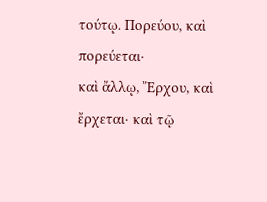τούτῳ. Πορεύου, καὶ πορεύεται·
καὶ ἄλλῳ, Ἔρχου, καὶ ἔρχεται· καὶ τῷ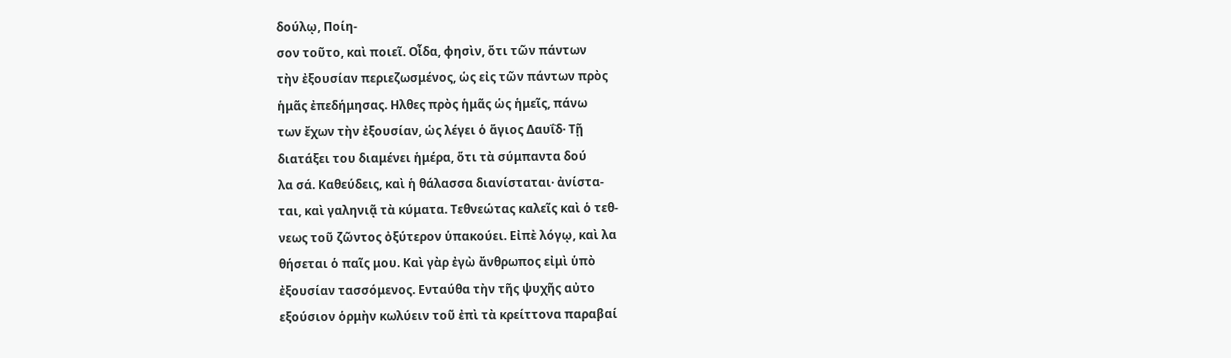δούλῳ, Ποίη-
σον τοῦτο, καὶ ποιεῖ. Οἶδα, φησὶν, ὅτι τῶν πάντων
τὴν ἐξουσίαν περιεζωσμένος, ὡς εἰς τῶν πάντων πρὸς
ἡμᾶς ἐπεδήμησας. Ηλθες πρὸς ἡμᾶς ὡς ἡμεῖς, πάνω
των ἔχων τὴν ἐξουσίαν, ὡς λέγει ὁ ἅγιος Δαυΐδ· Τῇ
διατάξει του διαμένει ἡμέρα, ὅτι τὰ σύμπαντα δού
λα σά. Καθεύδεις, καὶ ἡ θάλασσα διανίσταται· ἀνίστα-
ται, καὶ γαληνιᾷ τὰ κύματα. Τεθνεώτας καλεῖς καὶ ὁ τεθ-
νεως τοῦ ζῶντος ὀξύτερον ὑπακούει. Εἰπὲ λόγῳ, καὶ λα
θήσεται ὁ παῖς μου. Καὶ γὰρ ἐγὼ ἄνθρωπος εἰμὶ ὑπὸ
ἐξουσίαν τασσόμενος. Ενταύθα τὴν τῆς ψυχῆς αὐτο
εξούσιον ὁρμὴν κωλύειν τοῦ ἐπὶ τὰ κρείττονα παραβαί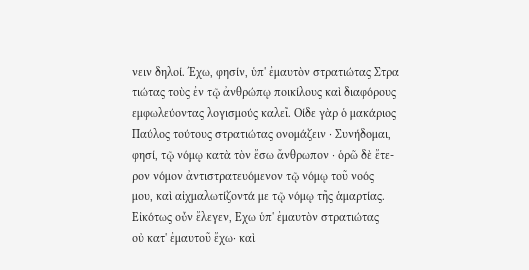νειν δηλοί. Έχω, φησίν, ὑπ' ἐμαυτὸν στρατιώτας Στρα
τιώτας τοὺς ἐν τῷ ἀνθρώπῳ ποικίλους καὶ διαφόρους
εμφωλεύοντας λογισμούς καλεῖ. Οίδε γὰρ ὁ μακάριος
Παύλος τούτους στρατιώτας ονομάζειν · Συνήδομαι,
φησί, τῷ νόμῳ κατὰ τὸν ἔσω ἄνθρωπον · ὁρῶ δὲ ἔτε-
ρον νόμον ἀντιστρατευόμενον τῷ νόμῳ τοῦ νοός
μου, καὶ αἰχμαλωτίζοντά με τῷ νόμῳ τῆς ἁμαρτίας.
Εἰκότως οὖν ἔλεγεν, Εχω ὑπ' ἐμαυτὸν στρατιώτας
οὐ κατ' ἐμαυτοῦ ἔχω· καὶ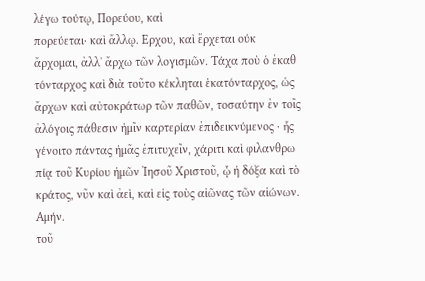λέγω τούτῳ, Πορεύου, καὶ
πορεύεται· καὶ ἄλλῳ. Ερχου, καὶ ἔρχεται ούκ
ἄρχομαι, ἀλλ᾽ ἄρχω τῶν λογισμῶν. Τάχα ποὺ ὁ ἐκαθ
τόνταρχος καὶ διὰ τοῦτο κέκληται ἑκατόνταρχος, ὡς
ἄρχων καὶ αὐτοκράτωρ τῶν παθῶν, τοσαύτην ἐν τοῖς
ἀλόγοις πάθεσιν ἡμῖν καρτερίαν ἐπιδεικνύμενος · ἧς
γένοιτο πάντας ἡμᾶς ἐπιτυχεῖν, χάριτι καὶ φιλανθρω
πίᾳ τοῦ Κυρίου ἡμῶν Ἰησοῦ Χριστοῦ, ᾧ ἡ δόξα καὶ τὸ
κράτος, νῦν καὶ ἀεὶ, καὶ εἰς τοὺς αἰῶνας τῶν αἰώνων.
Αμήν.
τοῦ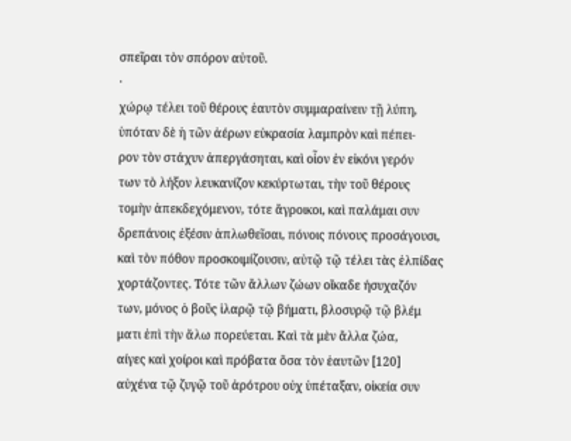σπεῖραι τὸν σπόρον αὐτοῦ.
·
χώρῳ τέλει τοῦ θέρους ἑαυτὸν συμμαραίνειν τῇ λύπη,
ὑπόταν δὲ ἡ τῶν ἀέρων εὐκρασία λαμπρὸν καὶ πέπει-
ρον τὸν στάχυν ἀπεργάσηται, καὶ οἷον ἐν εἰκόνι γερόν
των τὸ λήξον λευκανίζον κεκύρτωται, τὴν τοῦ θέρους
τομὴν ἀπεκδεχόμενον, τότε ἄγροικοι, καὶ παλάμαι συν
δρεπάνοις ἐξέσιν ἁπλωθεῖσαι, πόνοις πόνους προσάγουσι,
καὶ τὸν πόθον προσκοιμίζουσιν, αὐτῷ τῷ τέλει τὰς ἐλπίδας
χορτάζοντες. Τότε τῶν ἄλλων ζώων οἴκαδε ήσυχαζόν
των, μόνος ὁ βοῦς ἱλαρῷ τῷ βήματι, βλοσυρῷ τῷ βλέμ
ματι ἐπὶ τὴν ἄλω πορεύεται. Καὶ τὰ μὲν ἄλλα ζώα,
αίγες καὶ χοίροι καὶ πρόβατα ὅσα τὸν ἑαυτῶν [120]
αὐχένα τῷ ζυγῷ τοῦ ἀρότρου οὐχ ὑπέταξαν, οἰκεία συν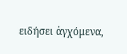ειδήσει ἀγχόμενα,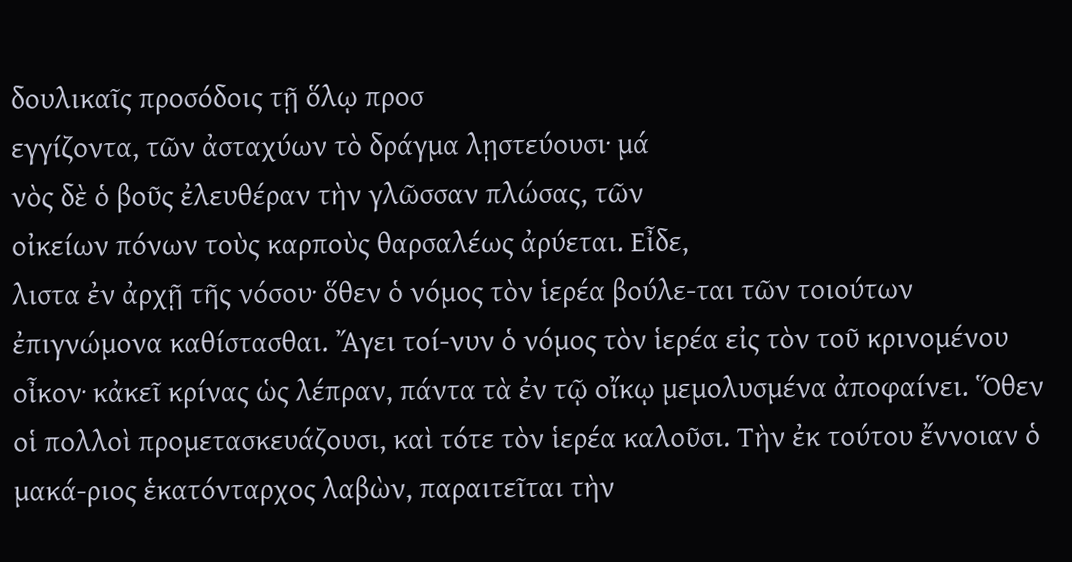δουλικαῖς προσόδοις τῇ ὅλῳ προσ
εγγίζοντα, τῶν ἀσταχύων τὸ δράγμα λῃστεύουσι· μά
νὸς δὲ ὁ βοῦς ἐλευθέραν τὴν γλῶσσαν πλώσας, τῶν
οἰκείων πόνων τοὺς καρποὺς θαρσαλέως ἀρύεται. Εἶδε,
λιστα ἐν ἀρχῇ τῆς νόσου· ὅθεν ὁ νόμος τὸν ἱερέα βούλε-ται τῶν τοιούτων ἐπιγνώμονα καθίστασθαι. Ἄγει τοί-νυν ὁ νόμος τὸν ἱερέα εἰς τὸν τοῦ κρινομένου οἶκον· κἀκεῖ κρίνας ὡς λέπραν, πάντα τὰ ἐν τῷ οἴκῳ μεμολυσμένα ἀποφαίνει. Ὅθεν οἱ πολλοὶ προμετασκευάζουσι, καὶ τότε τὸν ἱερέα καλοῦσι. Τὴν ἐκ τούτου ἔννοιαν ὁ μακά-ριος ἑκατόνταρχος λαβὼν, παραιτεῖται τὴν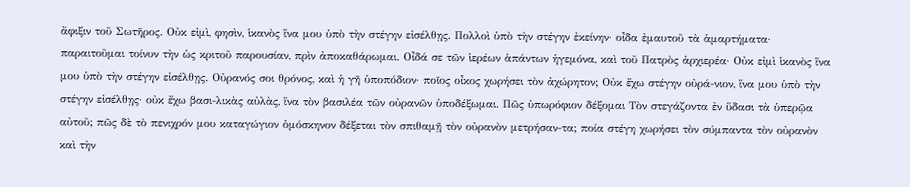ἄφιξιν τοῦ Σωτῆρος. Οὐκ εἰμὶ, φησὶν, ἱκανὸς ἵνα μου ὑπὸ τὴν στέγην εἰσέλθῃς. Πολλοὶ ὑπὸ τὴν στέγην ἐκείνην· οἶδα ἐμαυτοῦ τὰ ἁμαρτήματα· παραιτοῦμαι τοίνυν τὴν ὡς κριτοῦ παρουσίαν, πρὶν ἀποκαθάρωμαι. Οἶδά σε τῶν ἱερέων ἁπάντων ἡγεμόνα, καὶ τοῦ Πατρὸς ἀρχιερέα· Οὐκ εἰμὶ ἱκανὸς ἵνα μου ὑπὸ τὴν στέγην εἰσέλθῃς. Οὐρανός σοι θρόνος, καὶ ἡ γῆ ὑποπόδιον· ποῖος οἶκος χωρήσει τὸν ἀχώρητον; Οὐκ ἔχω στέγην οὐρά-νιον, ἵνα μου ὑπὸ τὴν στέγην εἰσέλθῃς· οὐκ ἔχω βασι-λικὰς αὐλὰς, ἵνα τὸν βασιλέα τῶν οὐρανῶν ὑποδέξωμαι. Πῶς ὑπωρόφιον δέξομαι Τὸν στεγάζοντα ἐν ὕδασι τὰ ὑπερῷα αὐτοῦ; πῶς δὲ τὸ πενιχρόν μου καταγώγιον ὁμόσκηνον δέξεται τὸν σπιθαμῇ τὸν οὐρανὸν μετρήσαν-τα; ποία στέγη χωρήσει τὸν σύμπαντα τὸν οὐρανὸν καὶ τὴν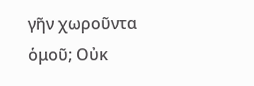γῆν χωροῦντα ὁμοῦ; Οὐκ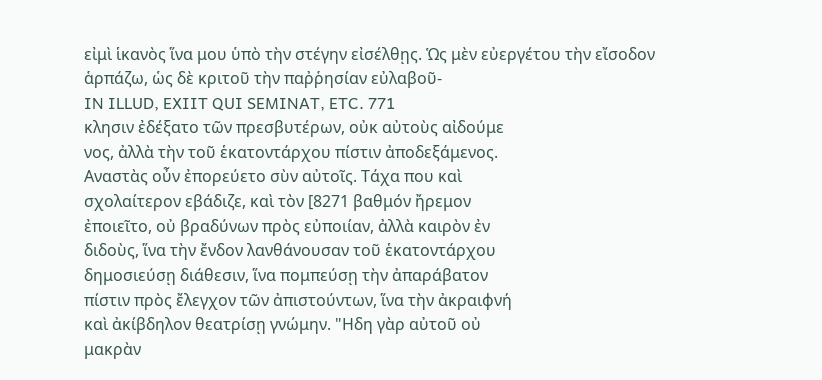εἰμὶ ἱκανὸς ἵνα μου ὑπὸ τὴν στέγην εἰσέλθῃς. Ὡς μὲν εὐεργέτου τὴν εἴσοδον ἁρπάζω, ὡς δὲ κριτοῦ τὴν παῤῥησίαν εὐλαβοῦ-
IN ILLUD, EXIIT QUI SEMINAT, ETC. 771
κλησιν ἐδέξατο τῶν πρεσβυτέρων, οὐκ αὐτοὺς αἰδούμε
νος, ἀλλὰ τὴν τοῦ ἑκατοντάρχου πίστιν ἀποδεξάμενος.
Αναστὰς οὖν ἐπορεύετο σὺν αὐτοῖς. Τάχα που καὶ
σχολαίτερον εβάδιζε, καὶ τὸν [8271 βαθμόν ἤρεμον
ἐποιεῖτο, οὐ βραδύνων πρὸς εὐποιίαν, ἀλλὰ καιρὸν ἐν
διδοὺς, ἵνα τὴν ἔνδον λανθάνουσαν τοῦ ἑκατοντάρχου
δημοσιεύσῃ διάθεσιν, ἵνα πομπεύσῃ τὴν ἀπαράβατον
πίστιν πρὸς ἔλεγχον τῶν ἀπιστούντων, ἵνα τὴν ἀκραιφνή
καὶ ἀκίβδηλον θεατρίσῃ γνώμην. "Ηδη γὰρ αὐτοῦ οὐ
μακρὰν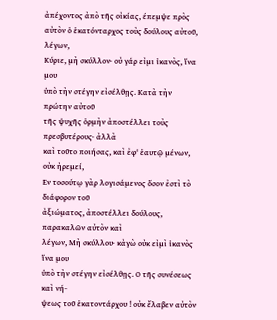ἀπέχοντος ἀπὸ τῆς οἰκίας, έπεμψε πρὸς
αὐτὸν ὁ ἑκατόνταρχος τοὺς δούλους αὐτοῦ, λέγων,
Κύριε, μὴ σκύλλον· οὐ γάρ εἰμι ἱκανὸς, ἵνα μου
ὑπὸ τὴν στέγην εἰσέλθῃς. Κατὰ τὴν πρώτην αὐτοῦ
τῆς ψυχῆς ὁρμὴν ἀποστέλλει τοὺς πρεσβυτέρους· ἀλλὰ
καὶ τοῦτο ποιήσας, καὶ ἐφ' ἑαυτῷ μένων, οὐκ ἠρεμεί,
Εν τοσούτῳ γὰρ λογισάμενος ὅσον ἐστὶ τὸ διάφορον τοῦ
ἀξιώματος, ἀποστέλλει δούλους, παρακαλῶν αὐτὸν καὶ
λέγων, Μὴ σκύλλου· κἀγὼ οὐκ εἰμὶ ἱκανὸς ἵνα μου
ὑπὸ τὴν στέγην εἰσέλθῃς. Ο τῆς συνέσεως καὶ νή-
ψεως τοῦ ἑκατοντάρχου ! οὐκ ἔλαβεν αὐτὸν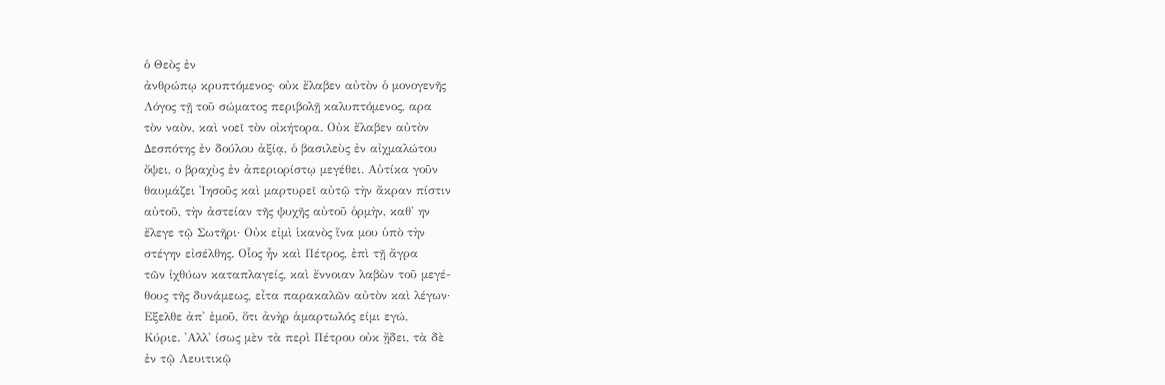ὁ Θεὸς ἐν
ἀνθρώπῳ κρυπτόμενος· οὐκ ἔλαβεν αὐτὸν ὁ μονογενῆς
Λόγος τῇ τοῦ σώματος περιβολῇ καλυπτόμενος, αρα
τὸν ναὸν, καὶ νοεῖ τὸν οἰκήτορα. Οὐκ ἔλαβεν αὐτὸν
Δεσπότης ἐν δούλου ἀξίᾳ, ὁ βασιλεὺς ἐν αἰχμαλώτου
ὄψει, ο βραχὺς ἐν ἀπεριορίστῳ μεγέθει. Αὐτίκα γοῦν
θαυμάζει Ἰησοῦς καὶ μαρτυρεῖ αὐτῷ τὴν ἄκραν πίστιν
αὐτοῦ, τὴν ἀστείαν τῆς ψυχῆς αὐτοῦ ὁρμὴν, καθ' ην
ἔλεγε τῷ Σωτῆρι· Οὐκ εἰμὶ ἱκανὸς ἵνα μου ὑπὸ τὴν
στέγην εἰσέλθης. Οἷος ἦν καὶ Πέτρος, ἐπὶ τῇ ἄγρα
τῶν ἰχθύων καταπλαγείς, καὶ ἔννοιαν λαβὼν τοῦ μεγέ-
θους τῆς δυνάμεως, εἶτα παρακαλῶν αὐτὸν καὶ λέγων·
Εξελθε ἀπ' ἐμοῦ, ὅτι ἀνὴρ ἁμαρτωλός είμι εγώ,
Κύριε. 'Αλλ' ίσως μὲν τὰ περὶ Πέτρου οὐκ ᾔδει, τὰ δὲ
ἐν τῷ Λευιτικῷ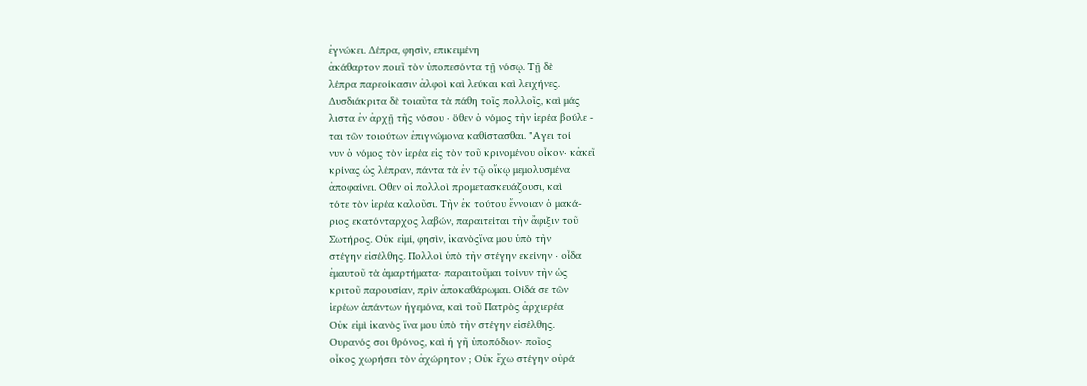ἐγνώκει. Δέπρα, φησὶν, επικειμένη
ἀκάθαρτον ποιεῖ τὸν ὑποπεσόντα τῇ νόσῳ. Τῇ δὲ
λέπρα παρεοίκασιν ἀλφοὶ καὶ λεύκαι καὶ λειχήνες.
Δυσδιάκριτα δὲ τοιαῦτα τὰ πάθη τοῖς πολλοῖς, καὶ μάς
λιστα ἐν ἀρχῇ τῆς νόσου · ὅθεν ὁ νόμος τὴν ἱερέα βούλε -
ται τῶν τοιούτων ἐπιγνώμονα καθίστασθαι. "Αγει τοί
νυν ὁ νόμος τὸν ἱερέα εἰς τὸν τοῦ κρινομένου οἶκον· κἀκεῖ
κρίνας ὡς λέπραν, πάντα τὰ ἐν τῷ οἴκῳ μεμολυσμένα
ἀποφαίνει. Οθεν οἱ πολλοὶ προμετασκευάζουσι, καὶ
τότε τὸν ἱερέα καλοῦσι. Τὴν ἐκ τούτου ἔννοιαν ὁ μακά-
ριος εκατόνταρχος λαβών, παραιτείται τὴν ἄφιξιν τοῦ
Σωτήρος. Οὐκ εἰμί, φησὶν, ἱκανὸςἵνα μου ὑπὸ τὴν
στέγην εἰσέλθης. Πολλοὶ ὑπὸ τὴν στέγην εκείνην · οἶδα
ἐμαυτοῦ τὰ ἁμαρτήματα· παραιτοῦμαι τοίνυν τὴν ὡς
κριτοῦ παρουσίαν, πρὶν ἀποκαθάρωμαι. Οίδά σε τῶν
ἱερέων ἁπάντων ἡγεμόνα, καὶ τοῦ Πατρὸς ἀρχιερέα
Οὐκ εἰμὶ ἱκανὸς ἵνα μου ὑπὸ τὴν στέγην εἰσέλθης.
Ουρανός σοι θρόνος, καὶ ἡ γῆ ὑποπόδιον· ποῖος
οἶκος χωρήσει τὸν ἀχώρητον ; Οὐκ ἔχω στέγην οὐρά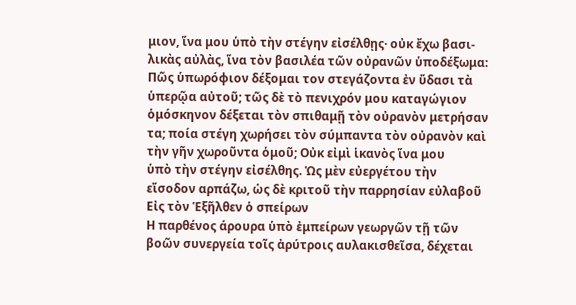μιον, ἵνα μου ὑπὸ τὴν στέγην εἰσέλθῃς· οὐκ ἔχω βασι-
λικὰς αὐλὰς, ἵνα τὸν βασιλέα τῶν οὐρανῶν ὑποδέξωμα:
Πῶς ὑπωρόφιον δέξομαι τον στεγάζοντα ἐν ὕδασι τὰ
ὑπερῷα αὐτοῦ; τῶς δὲ τὸ πενιχρόν μου καταγώγιον
ὁμόσκηνον δέξεται τὸν σπιθαμῇ τὸν οὐρανὸν μετρήσαν
τα; ποία στέγη χωρήσει τὸν σύμπαντα τὸν οὐρανὸν καὶ
τὴν γῆν χωροῦντα ὁμοῦ; Οὐκ εἰμὶ ἱκανὸς ἵνα μου
ὑπὸ τὴν στέγην εἰσέλθης. Ὡς μὲν εὐεργέτου τὴν
εἴσοδον αρπάζω, ὡς δὲ κριτοῦ τὴν παρρησίαν εὐλαβοῦ
Εἰς τὸν Ἑξῆλθεν ὁ σπείρων
Η παρθένος άρουρα ὑπὸ ἐμπείρων γεωργῶν τῇ τῶν
βοῶν συνεργεία τοῖς ἀρύτροις αυλακισθεῖσα, δέχεται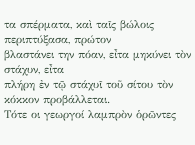τα σπέρματα, καὶ ταῖς βώλοις περιπτύξασα, πρώτον
βλαστάνει την πόαν, εἶτα μηκύνει τὸν στάχυν, εἶτα
πλήρη ἐν τῷ στάχυῖ τοῦ σίτου τὸν κόκκον προβάλλεται.
Τότε οι γεωργοί λαμπρὸν ὁρῶντες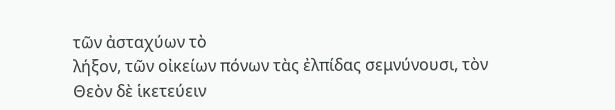τῶν ἀσταχύων τὸ
λήξον, τῶν οἰκείων πόνων τὰς ἐλπίδας σεμνύνουσι, τὸν
Θεὸν δὲ ἱκετεύειν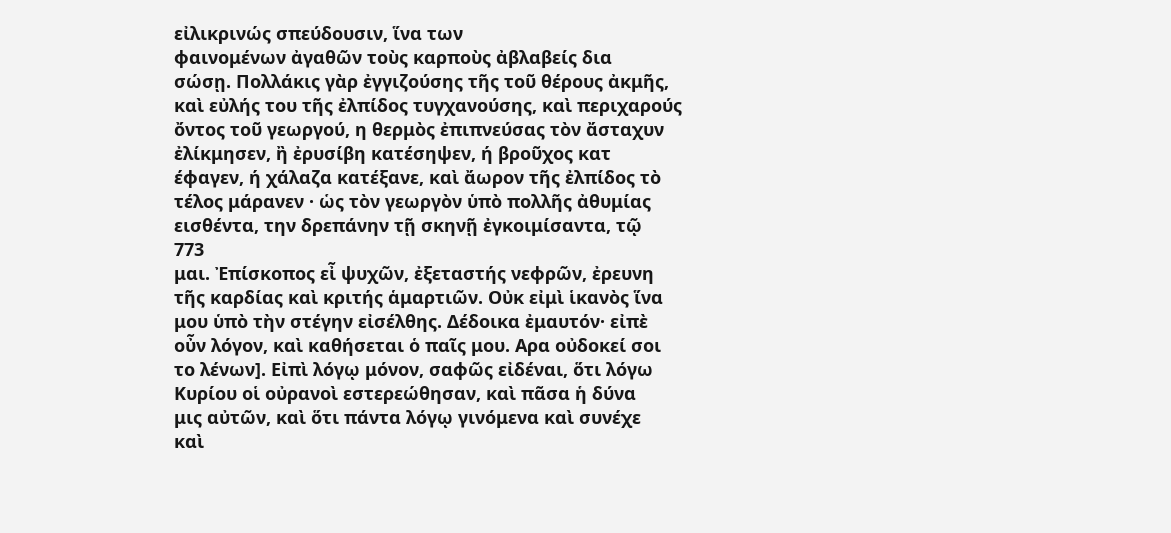εἰλικρινώς σπεύδουσιν, ἵνα των
φαινομένων ἀγαθῶν τοὺς καρποὺς ἀβλαβείς δια
σώσῃ. Πολλάκις γὰρ ἐγγιζούσης τῆς τοῦ θέρους ἀκμῆς,
καὶ εὐλής του τῆς ἐλπίδος τυγχανούσης, καὶ περιχαρούς
ὄντος τοῦ γεωργού, η θερμὸς ἐπιπνεύσας τὸν ἄσταχυν
ἐλίκμησεν, ἢ ἐρυσίβη κατέσηψεν, ή βροῦχος κατ
έφαγεν, ή χάλαζα κατέξανε, καὶ ἄωρον τῆς ἐλπίδος τὸ
τέλος μάρανεν · ὡς τὸν γεωργὸν ὑπὸ πολλῆς ἀθυμίας
εισθέντα, την δρεπάνην τῇ σκηνῇ ἐγκοιμίσαντα, τῷ
773
μαι. Ἐπίσκοπος εἶ ψυχῶν, ἐξεταστής νεφρῶν, ἐρευνη
τῆς καρδίας καὶ κριτής ἁμαρτιῶν. Οὐκ εἰμὶ ἱκανὸς ἵνα
μου ὑπὸ τὴν στέγην εἰσέλθης. Δέδοικα ἐμαυτόν· εἰπὲ
οὖν λόγον, καὶ καθήσεται ὁ παῖς μου. Αρα οὐδοκεί σοι
το λένων]. Εἰπὶ λόγῳ μόνον, σαφῶς εἰδέναι, ὅτι λόγω
Κυρίου οἱ οὐρανοὶ εστερεώθησαν, καὶ πᾶσα ἡ δύνα
μις αὐτῶν, καὶ ὅτι πάντα λόγῳ γινόμενα καὶ συνέχε
καὶ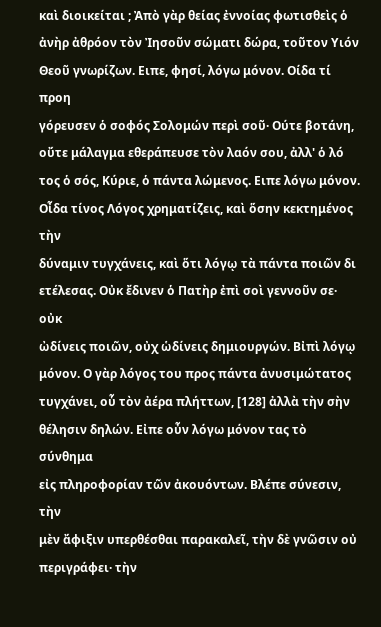καὶ διοικείται ; Ἀπὸ γὰρ θείας ἐννοίας φωτισθεὶς ὁ
ἀνὴρ ἀθρόον τὸν Ἰησοῦν σώματι δώρα, τοῦτον Υιόν
Θεοῦ γνωρίζων. Ειπε, φησί, λόγω μόνον. Οίδα τί προη
γόρευσεν ὁ σοφός Σολομών περὶ σοῦ· Ούτε βοτάνη,
οὔτε μάλαγμα εθεράπευσε τὸν λαόν σου, ἀλλ' ὁ λό
τος ὁ σός, Κύριε, ὁ πάντα λώμενος. Ειπε λόγω μόνον.
Οἶδα τίνος Λόγος χρηματίζεις, καὶ ὅσην κεκτημένος τὴν
δύναμιν τυγχάνεις, καὶ ὅτι λόγῳ τὰ πάντα ποιῶν δι
ετέλεσας. Οὐκ ἔδινεν ὁ Πατὴρ ἐπὶ σοὶ γεννοῦν σε· οὐκ
ὠδίνεις ποιῶν, οὐχ ὡδίνεις δημιουργών. Βἰπὶ λόγῳ
μόνον. Ο γὰρ λόγος του προς πάντα ἀνυσιμώτατος
τυγχάνει, οὗ τὸν ἀέρα πλήττων, [128] ἀλλὰ τὴν σὴν
θέλησιν δηλών. Εἰπε οὖν λόγω μόνον τας τὸ σύνθημα
εἰς πληροφορίαν τῶν ἀκουόντων. Βλέπε σύνεσιν, τὴν
μὲν ἄφιξιν υπερθέσθαι παρακαλεῖ, τὴν δὲ γνῶσιν οὐ
περιγράφει· τὴν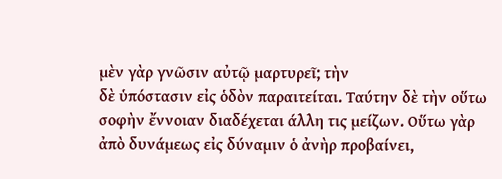μὲν γὰρ γνῶσιν αὐτῷ μαρτυρεῖ; τὴν
δὲ ὑπόστασιν εἰς ὁδὸν παραιτείται. Ταύτην δὲ τὴν οὕτω
σοφὴν ἔννοιαν διαδέχεται άλλη τις μείζων. Οὕτω γὰρ
ἀπὸ δυνάμεως εἰς δύναμιν ὁ ἀνὴρ προβαίνει,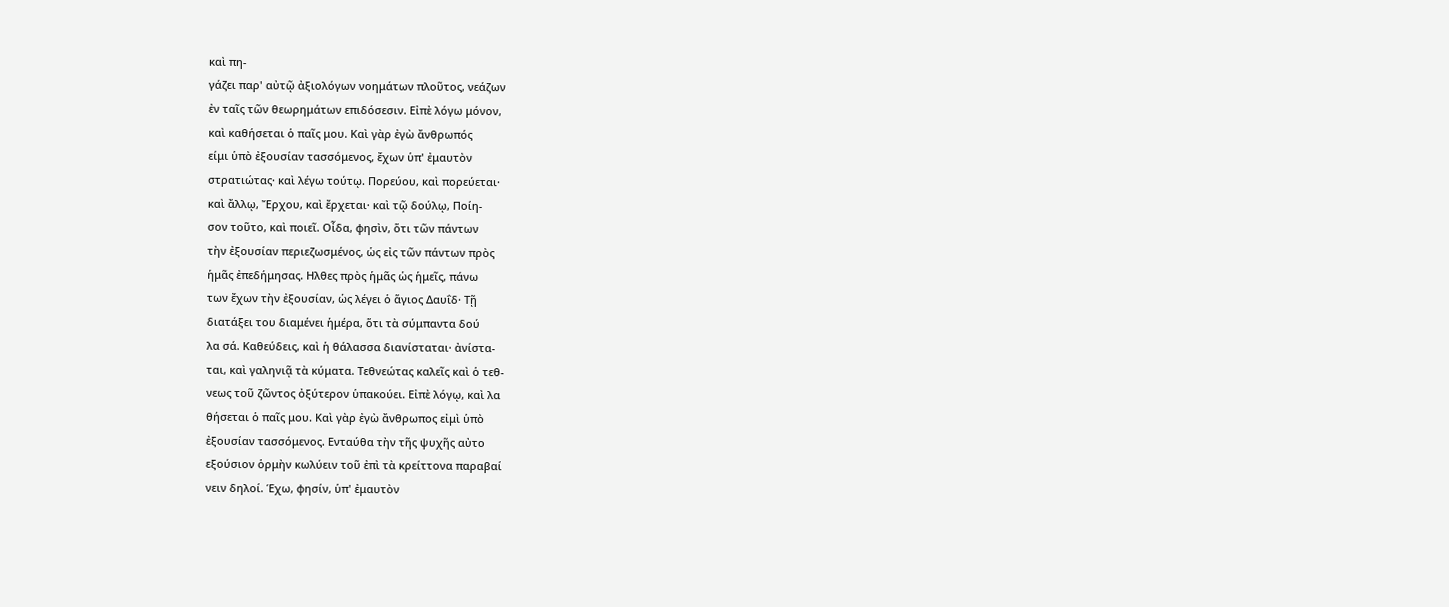καὶ πη-
γάζει παρ' αὐτῷ ἀξιολόγων νοημάτων πλοῦτος, νεάζων
ἐν ταῖς τῶν θεωρημάτων επιδόσεσιν. Εἰπὲ λόγω μόνον,
καὶ καθήσεται ὁ παῖς μου. Καὶ γὰρ ἐγὼ ἄνθρωπός
είμι ὑπὸ ἐξουσίαν τασσόμενος, ἔχων ὑπ' ἐμαυτὸν
στρατιώτας· καὶ λέγω τούτῳ. Πορεύου, καὶ πορεύεται·
καὶ ἄλλῳ, Ἔρχου, καὶ ἔρχεται· καὶ τῷ δούλῳ, Ποίη-
σον τοῦτο, καὶ ποιεῖ. Οἶδα, φησὶν, ὅτι τῶν πάντων
τὴν ἐξουσίαν περιεζωσμένος, ὡς εἰς τῶν πάντων πρὸς
ἡμᾶς ἐπεδήμησας. Ηλθες πρὸς ἡμᾶς ὡς ἡμεῖς, πάνω
των ἔχων τὴν ἐξουσίαν, ὡς λέγει ὁ ἅγιος Δαυΐδ· Τῇ
διατάξει του διαμένει ἡμέρα, ὅτι τὰ σύμπαντα δού
λα σά. Καθεύδεις, καὶ ἡ θάλασσα διανίσταται· ἀνίστα-
ται, καὶ γαληνιᾷ τὰ κύματα. Τεθνεώτας καλεῖς καὶ ὁ τεθ-
νεως τοῦ ζῶντος ὀξύτερον ὑπακούει. Εἰπὲ λόγῳ, καὶ λα
θήσεται ὁ παῖς μου. Καὶ γὰρ ἐγὼ ἄνθρωπος εἰμὶ ὑπὸ
ἐξουσίαν τασσόμενος. Ενταύθα τὴν τῆς ψυχῆς αὐτο
εξούσιον ὁρμὴν κωλύειν τοῦ ἐπὶ τὰ κρείττονα παραβαί
νειν δηλοί. Έχω, φησίν, ὑπ' ἐμαυτὸν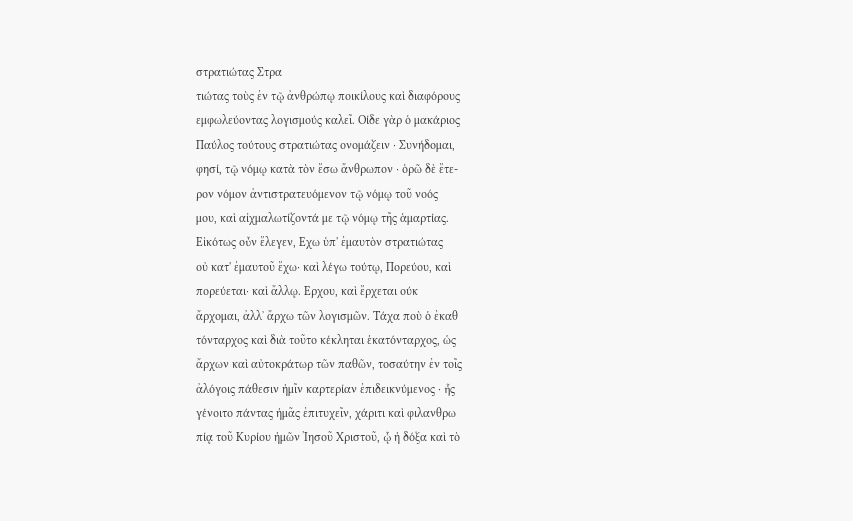στρατιώτας Στρα
τιώτας τοὺς ἐν τῷ ἀνθρώπῳ ποικίλους καὶ διαφόρους
εμφωλεύοντας λογισμούς καλεῖ. Οίδε γὰρ ὁ μακάριος
Παύλος τούτους στρατιώτας ονομάζειν · Συνήδομαι,
φησί, τῷ νόμῳ κατὰ τὸν ἔσω ἄνθρωπον · ὁρῶ δὲ ἔτε-
ρον νόμον ἀντιστρατευόμενον τῷ νόμῳ τοῦ νοός
μου, καὶ αἰχμαλωτίζοντά με τῷ νόμῳ τῆς ἁμαρτίας.
Εἰκότως οὖν ἔλεγεν, Εχω ὑπ' ἐμαυτὸν στρατιώτας
οὐ κατ' ἐμαυτοῦ ἔχω· καὶ λέγω τούτῳ, Πορεύου, καὶ
πορεύεται· καὶ ἄλλῳ. Ερχου, καὶ ἔρχεται ούκ
ἄρχομαι, ἀλλ᾽ ἄρχω τῶν λογισμῶν. Τάχα ποὺ ὁ ἐκαθ
τόνταρχος καὶ διὰ τοῦτο κέκληται ἑκατόνταρχος, ὡς
ἄρχων καὶ αὐτοκράτωρ τῶν παθῶν, τοσαύτην ἐν τοῖς
ἀλόγοις πάθεσιν ἡμῖν καρτερίαν ἐπιδεικνύμενος · ἧς
γένοιτο πάντας ἡμᾶς ἐπιτυχεῖν, χάριτι καὶ φιλανθρω
πίᾳ τοῦ Κυρίου ἡμῶν Ἰησοῦ Χριστοῦ, ᾧ ἡ δόξα καὶ τὸ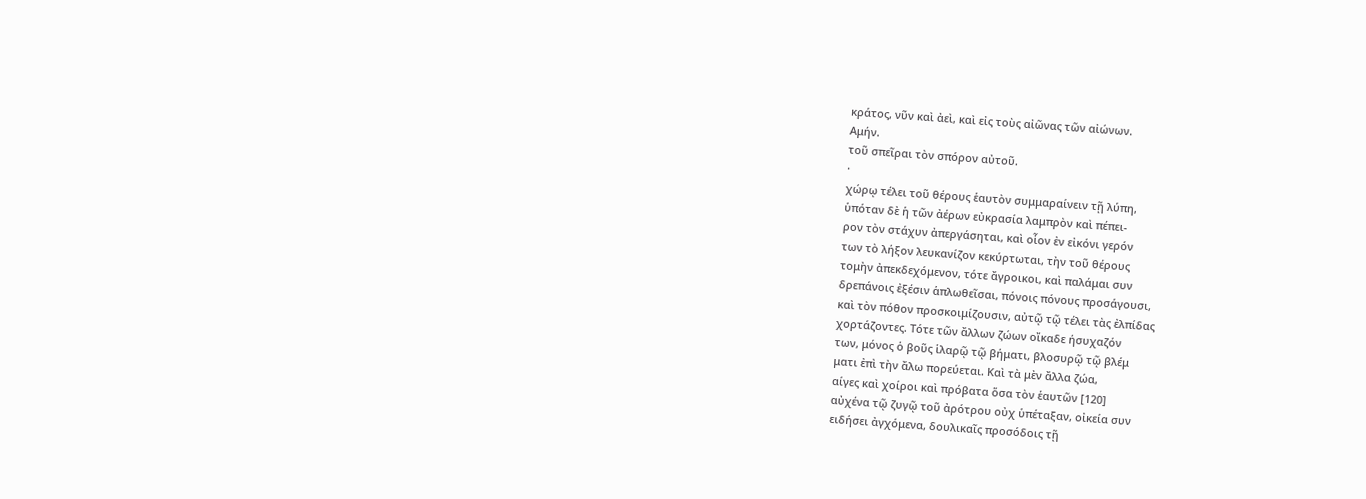κράτος, νῦν καὶ ἀεὶ, καὶ εἰς τοὺς αἰῶνας τῶν αἰώνων.
Αμήν.
τοῦ σπεῖραι τὸν σπόρον αὐτοῦ.
·
χώρῳ τέλει τοῦ θέρους ἑαυτὸν συμμαραίνειν τῇ λύπη,
ὑπόταν δὲ ἡ τῶν ἀέρων εὐκρασία λαμπρὸν καὶ πέπει-
ρον τὸν στάχυν ἀπεργάσηται, καὶ οἷον ἐν εἰκόνι γερόν
των τὸ λήξον λευκανίζον κεκύρτωται, τὴν τοῦ θέρους
τομὴν ἀπεκδεχόμενον, τότε ἄγροικοι, καὶ παλάμαι συν
δρεπάνοις ἐξέσιν ἁπλωθεῖσαι, πόνοις πόνους προσάγουσι,
καὶ τὸν πόθον προσκοιμίζουσιν, αὐτῷ τῷ τέλει τὰς ἐλπίδας
χορτάζοντες. Τότε τῶν ἄλλων ζώων οἴκαδε ήσυχαζόν
των, μόνος ὁ βοῦς ἱλαρῷ τῷ βήματι, βλοσυρῷ τῷ βλέμ
ματι ἐπὶ τὴν ἄλω πορεύεται. Καὶ τὰ μὲν ἄλλα ζώα,
αίγες καὶ χοίροι καὶ πρόβατα ὅσα τὸν ἑαυτῶν [120]
αὐχένα τῷ ζυγῷ τοῦ ἀρότρου οὐχ ὑπέταξαν, οἰκεία συν
ειδήσει ἀγχόμενα, δουλικαῖς προσόδοις τῇ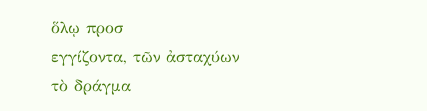ὅλῳ προσ
εγγίζοντα, τῶν ἀσταχύων τὸ δράγμα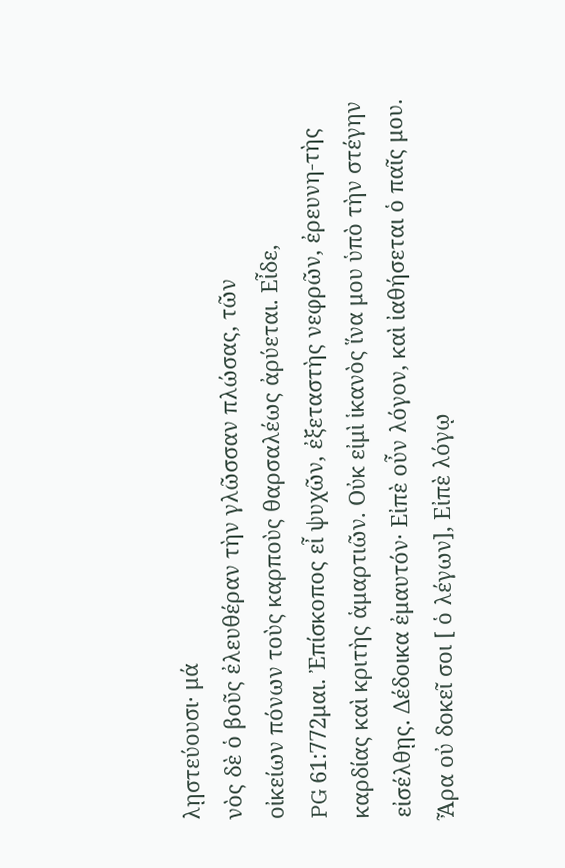λῃστεύουσι· μά
νὸς δὲ ὁ βοῦς ἐλευθέραν τὴν γλῶσσαν πλώσας, τῶν
οἰκείων πόνων τοὺς καρποὺς θαρσαλέως ἀρύεται. Εἶδε,
PG 61:772μαι. Ἐπίσκοπος εἶ ψυχῶν, ἐξεταστὴς νεφρῶν, ἐρευνη-τὴς καρδίας καὶ κριτὴς ἁμαρτιῶν. Οὐκ εἰμὶ ἱκανὸς ἵνα μου ὑπὸ τὴν στέγην εἰσέλθῃς. Δέδοικα ἐμαυτόν· Εἰπὲ οὖν λόγον, καὶ ἰαθήσεται ὁ παῖς μου. Ἆρα οὐ δοκεῖ σοι [ ὁ λέγων], Εἰπὲ λόγῳ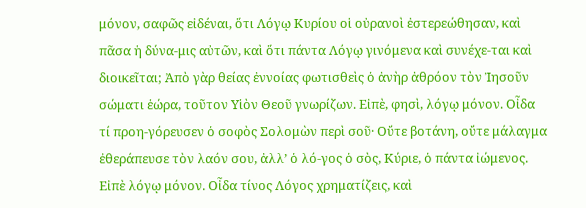μόνον, σαφῶς εἰδέναι, ὅτι Λόγῳ Κυρίου οἱ οὐρανοὶ ἐστερεώθησαν, καὶ πᾶσα ἡ δύνα-μις αὐτῶν, καὶ ὅτι πάντα Λόγῳ γινόμενα καὶ συνέχε-ται καὶ διοικεῖται; Ἀπὸ γὰρ θείας ἐννοίας φωτισθεὶς ὁ ἀνὴρ ἀθρόον τὸν Ἰησοῦν σώματι ἑώρα, τοῦτον Υἱὸν Θεοῦ γνωρίζων. Εἰπὲ, φησὶ, λόγῳ μόνον. Οἶδα τί προη-γόρευσεν ὁ σοφὸς Σολομὼν περὶ σοῦ· Οὔτε βοτάνη, οὔτε μάλαγμα ἐθεράπευσε τὸν λαόν σου, ἀλλ’ ὁ λό-γος ὁ σὸς, Κύριε, ὁ πάντα ἰώμενος. Εἰπὲ λόγῳ μόνον. Οἶδα τίνος Λόγος χρηματίζεις, καὶ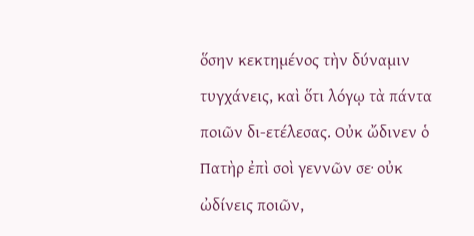ὅσην κεκτημένος τὴν δύναμιν τυγχάνεις, καὶ ὅτι λόγῳ τὰ πάντα ποιῶν δι-ετέλεσας. Οὐκ ὤδινεν ὁ Πατὴρ ἐπὶ σοὶ γεννῶν σε· οὐκ ὠδίνεις ποιῶν,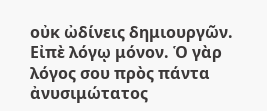οὐκ ὠδίνεις δημιουργῶν. Εἰπὲ λόγῳ μόνον. Ὁ γὰρ λόγος σου πρὸς πάντα ἀνυσιμώτατος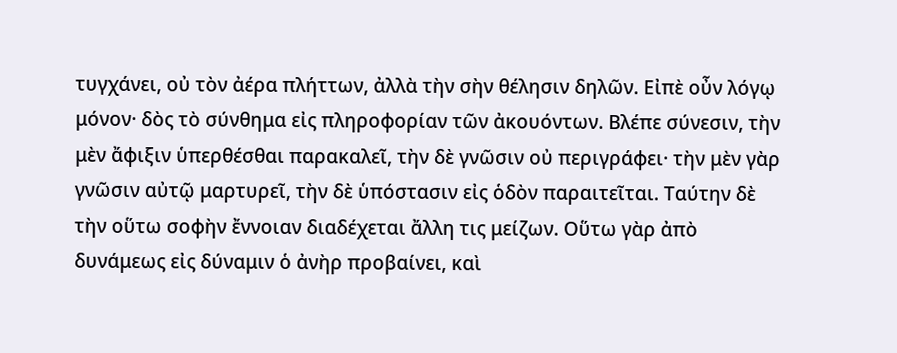τυγχάνει, οὐ τὸν ἀέρα πλήττων, ἀλλὰ τὴν σὴν θέλησιν δηλῶν. Εἰπὲ οὖν λόγῳ μόνον· δὸς τὸ σύνθημα εἰς πληροφορίαν τῶν ἀκουόντων. Βλέπε σύνεσιν, τὴν μὲν ἄφιξιν ὑπερθέσθαι παρακαλεῖ, τὴν δὲ γνῶσιν οὐ περιγράφει· τὴν μὲν γὰρ γνῶσιν αὐτῷ μαρτυρεῖ, τὴν δὲ ὑπόστασιν εἰς ὁδὸν παραιτεῖται. Ταύτην δὲ τὴν οὕτω σοφὴν ἔννοιαν διαδέχεται ἄλλη τις μείζων. Οὕτω γὰρ ἀπὸ δυνάμεως εἰς δύναμιν ὁ ἀνὴρ προβαίνει, καὶ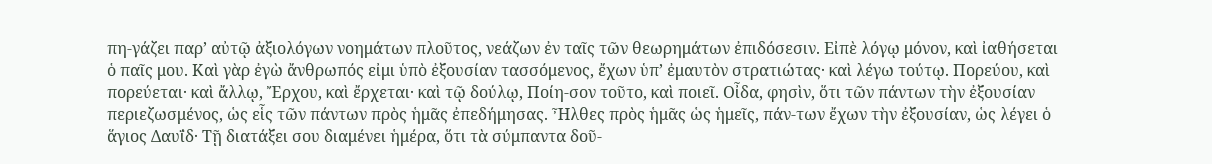πη-γάζει παρ’ αὐτῷ ἀξιολόγων νοημάτων πλοῦτος, νεάζων ἐν ταῖς τῶν θεωρημάτων ἐπιδόσεσιν. Εἰπὲ λόγῳ μόνον, καὶ ἰαθήσεται ὁ παῖς μου. Καὶ γὰρ ἐγὼ ἄνθρωπός εἰμι ὑπὸ ἐξουσίαν τασσόμενος, ἔχων ὑπ’ ἐμαυτὸν στρατιώτας· καὶ λέγω τούτῳ. Πορεύου, καὶ πορεύεται· καὶ ἄλλῳ, Ἔρχου, καὶ ἔρχεται· καὶ τῷ δούλῳ, Ποίη-σον τοῦτο, καὶ ποιεῖ. Οἶδα, φησὶν, ὅτι τῶν πάντων τὴν ἐξουσίαν περιεζωσμένος, ὡς εἷς τῶν πάντων πρὸς ἡμᾶς ἐπεδήμησας. Ἦλθες πρὸς ἡμᾶς ὡς ἡμεῖς, πάν-των ἔχων τὴν ἐξουσίαν, ὡς λέγει ὁ ἅγιος Δαυί̈δ· Τῇ διατάξει σου διαμένει ἡμέρα, ὅτι τὰ σύμπαντα δοῦ-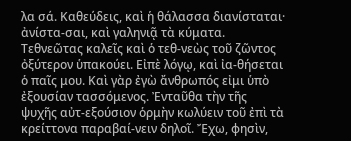λα σά. Καθεύδεις, καὶ ἡ θάλασσα διανίσταται· ἀνίστα-σαι, καὶ γαληνιᾷ τὰ κύματα. Τεθνεῶτας καλεῖς καὶ ὁ τεθ-νεὼς τοῦ ζῶντος ὀξύτερον ὑπακούει. Εἰπὲ λόγῳ, καὶ ἰα-θήσεται ὁ παῖς μου. Καὶ γὰρ ἐγὼ ἄνθρωπός εἰμι ὑπὸ ἐξουσίαν τασσόμενος. Ἐνταῦθα τὴν τῆς ψυχῆς αὐτ-εξούσιον ὁρμὴν κωλύειν τοῦ ἐπὶ τὰ κρείττονα παραβαί-νειν δηλοῖ. Ἔχω, φησὶν,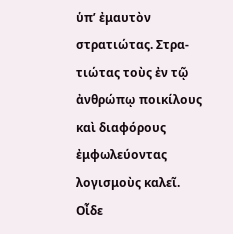ὑπ’ ἐμαυτὸν στρατιώτας. Στρα-τιώτας τοὺς ἐν τῷ ἀνθρώπῳ ποικίλους καὶ διαφόρους ἐμφωλεύοντας λογισμοὺς καλεῖ. Οἶδε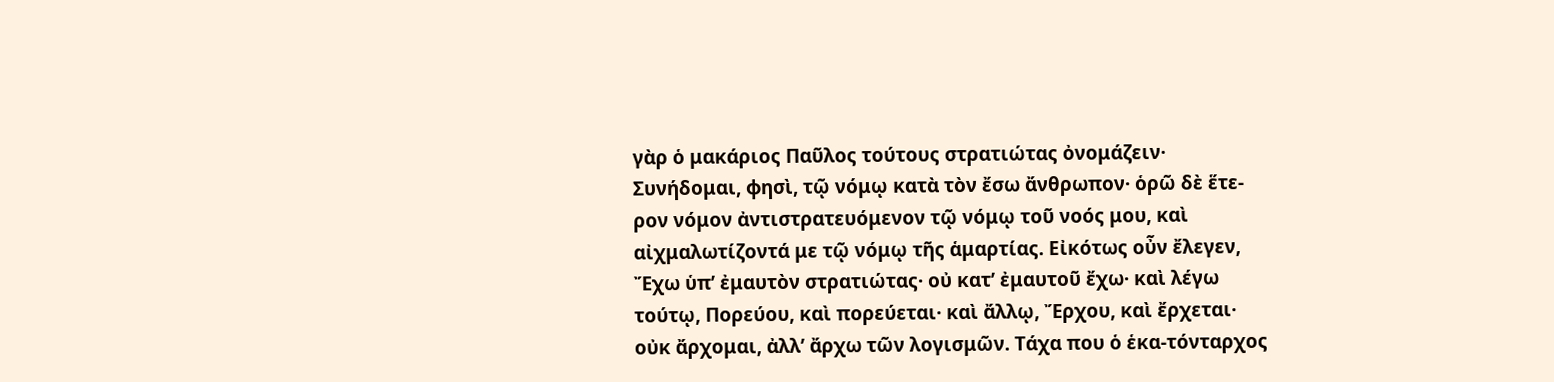γὰρ ὁ μακάριος Παῦλος τούτους στρατιώτας ὀνομάζειν· Συνήδομαι, φησὶ, τῷ νόμῳ κατὰ τὸν ἔσω ἄνθρωπον· ὁρῶ δὲ ἕτε-ρον νόμον ἀντιστρατευόμενον τῷ νόμῳ τοῦ νοός μου, καὶ αἰχμαλωτίζοντά με τῷ νόμῳ τῆς ἁμαρτίας. Εἰκότως οὖν ἔλεγεν, Ἔχω ὑπ’ ἐμαυτὸν στρατιώτας· οὐ κατ’ ἐμαυτοῦ ἔχω· καὶ λέγω τούτῳ, Πορεύου, καὶ πορεύεται· καὶ ἄλλῳ, Ἔρχου, καὶ ἔρχεται· οὐκ ἄρχομαι, ἀλλ’ ἄρχω τῶν λογισμῶν. Τάχα που ὁ ἑκα-τόνταρχος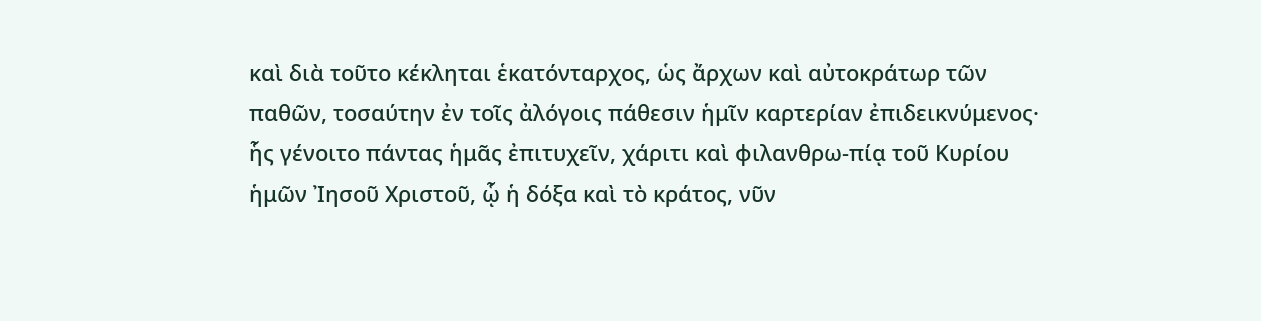καὶ διὰ τοῦτο κέκληται ἑκατόνταρχος, ὡς ἄρχων καὶ αὐτοκράτωρ τῶν παθῶν, τοσαύτην ἐν τοῖς ἀλόγοις πάθεσιν ἡμῖν καρτερίαν ἐπιδεικνύμενος· ἧς γένοιτο πάντας ἡμᾶς ἐπιτυχεῖν, χάριτι καὶ φιλανθρω-πίᾳ τοῦ Κυρίου ἡμῶν Ἰησοῦ Χριστοῦ, ᾧ ἡ δόξα καὶ τὸ κράτος, νῦν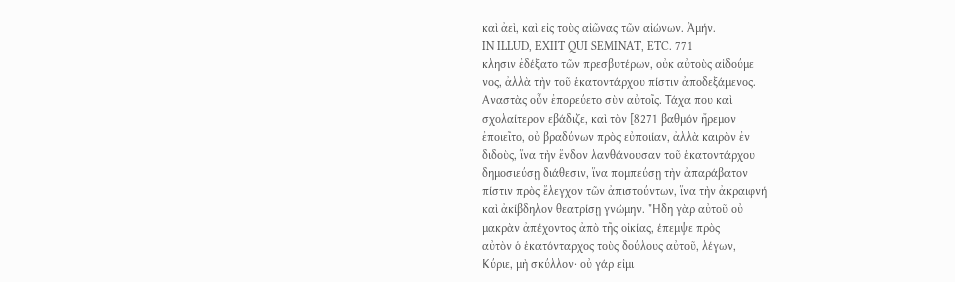καὶ ἀεὶ, καὶ εἰς τοὺς αἰῶνας τῶν αἰώνων. Ἀμήν.
IN ILLUD, EXIIT QUI SEMINAT, ETC. 771
κλησιν ἐδέξατο τῶν πρεσβυτέρων, οὐκ αὐτοὺς αἰδούμε
νος, ἀλλὰ τὴν τοῦ ἑκατοντάρχου πίστιν ἀποδεξάμενος.
Αναστὰς οὖν ἐπορεύετο σὺν αὐτοῖς. Τάχα που καὶ
σχολαίτερον εβάδιζε, καὶ τὸν [8271 βαθμόν ἤρεμον
ἐποιεῖτο, οὐ βραδύνων πρὸς εὐποιίαν, ἀλλὰ καιρὸν ἐν
διδοὺς, ἵνα τὴν ἔνδον λανθάνουσαν τοῦ ἑκατοντάρχου
δημοσιεύσῃ διάθεσιν, ἵνα πομπεύσῃ τὴν ἀπαράβατον
πίστιν πρὸς ἔλεγχον τῶν ἀπιστούντων, ἵνα τὴν ἀκραιφνή
καὶ ἀκίβδηλον θεατρίσῃ γνώμην. "Ηδη γὰρ αὐτοῦ οὐ
μακρὰν ἀπέχοντος ἀπὸ τῆς οἰκίας, έπεμψε πρὸς
αὐτὸν ὁ ἑκατόνταρχος τοὺς δούλους αὐτοῦ, λέγων,
Κύριε, μὴ σκύλλον· οὐ γάρ εἰμι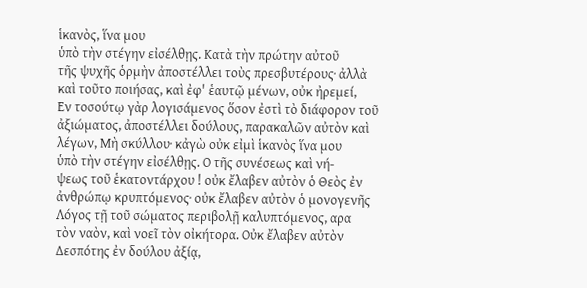ἱκανὸς, ἵνα μου
ὑπὸ τὴν στέγην εἰσέλθῃς. Κατὰ τὴν πρώτην αὐτοῦ
τῆς ψυχῆς ὁρμὴν ἀποστέλλει τοὺς πρεσβυτέρους· ἀλλὰ
καὶ τοῦτο ποιήσας, καὶ ἐφ' ἑαυτῷ μένων, οὐκ ἠρεμεί,
Εν τοσούτῳ γὰρ λογισάμενος ὅσον ἐστὶ τὸ διάφορον τοῦ
ἀξιώματος, ἀποστέλλει δούλους, παρακαλῶν αὐτὸν καὶ
λέγων, Μὴ σκύλλου· κἀγὼ οὐκ εἰμὶ ἱκανὸς ἵνα μου
ὑπὸ τὴν στέγην εἰσέλθῃς. Ο τῆς συνέσεως καὶ νή-
ψεως τοῦ ἑκατοντάρχου ! οὐκ ἔλαβεν αὐτὸν ὁ Θεὸς ἐν
ἀνθρώπῳ κρυπτόμενος· οὐκ ἔλαβεν αὐτὸν ὁ μονογενῆς
Λόγος τῇ τοῦ σώματος περιβολῇ καλυπτόμενος, αρα
τὸν ναὸν, καὶ νοεῖ τὸν οἰκήτορα. Οὐκ ἔλαβεν αὐτὸν
Δεσπότης ἐν δούλου ἀξίᾳ,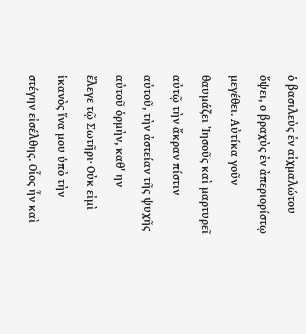ὁ βασιλεὺς ἐν αἰχμαλώτου
ὄψει, ο βραχὺς ἐν ἀπεριορίστῳ μεγέθει. Αὐτίκα γοῦν
θαυμάζει Ἰησοῦς καὶ μαρτυρεῖ αὐτῷ τὴν ἄκραν πίστιν
αὐτοῦ, τὴν ἀστείαν τῆς ψυχῆς αὐτοῦ ὁρμὴν, καθ' ην
ἔλεγε τῷ Σωτῆρι· Οὐκ εἰμὶ ἱκανὸς ἵνα μου ὑπὸ τὴν
στέγην εἰσέλθης. Οἷος ἦν καὶ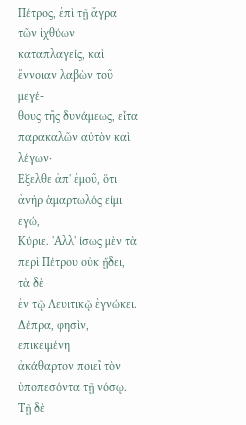Πέτρος, ἐπὶ τῇ ἄγρα
τῶν ἰχθύων καταπλαγείς, καὶ ἔννοιαν λαβὼν τοῦ μεγέ-
θους τῆς δυνάμεως, εἶτα παρακαλῶν αὐτὸν καὶ λέγων·
Εξελθε ἀπ' ἐμοῦ, ὅτι ἀνὴρ ἁμαρτωλός είμι εγώ,
Κύριε. 'Αλλ' ίσως μὲν τὰ περὶ Πέτρου οὐκ ᾔδει, τὰ δὲ
ἐν τῷ Λευιτικῷ ἐγνώκει. Δέπρα, φησὶν, επικειμένη
ἀκάθαρτον ποιεῖ τὸν ὑποπεσόντα τῇ νόσῳ. Τῇ δὲ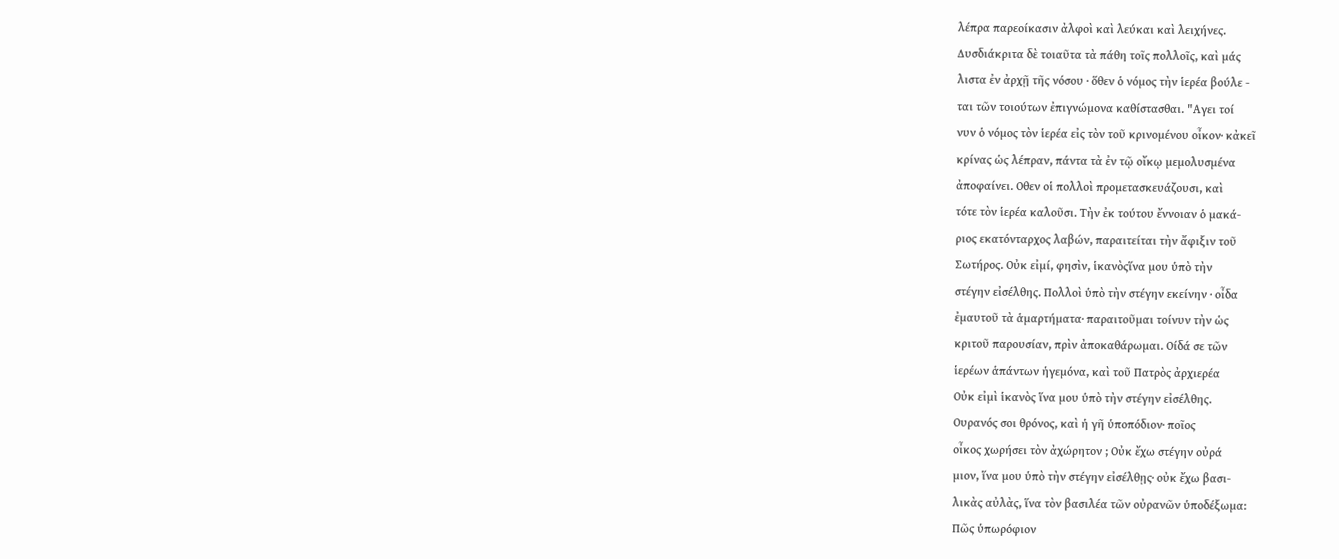λέπρα παρεοίκασιν ἀλφοὶ καὶ λεύκαι καὶ λειχήνες.
Δυσδιάκριτα δὲ τοιαῦτα τὰ πάθη τοῖς πολλοῖς, καὶ μάς
λιστα ἐν ἀρχῇ τῆς νόσου · ὅθεν ὁ νόμος τὴν ἱερέα βούλε -
ται τῶν τοιούτων ἐπιγνώμονα καθίστασθαι. "Αγει τοί
νυν ὁ νόμος τὸν ἱερέα εἰς τὸν τοῦ κρινομένου οἶκον· κἀκεῖ
κρίνας ὡς λέπραν, πάντα τὰ ἐν τῷ οἴκῳ μεμολυσμένα
ἀποφαίνει. Οθεν οἱ πολλοὶ προμετασκευάζουσι, καὶ
τότε τὸν ἱερέα καλοῦσι. Τὴν ἐκ τούτου ἔννοιαν ὁ μακά-
ριος εκατόνταρχος λαβών, παραιτείται τὴν ἄφιξιν τοῦ
Σωτήρος. Οὐκ εἰμί, φησὶν, ἱκανὸςἵνα μου ὑπὸ τὴν
στέγην εἰσέλθης. Πολλοὶ ὑπὸ τὴν στέγην εκείνην · οἶδα
ἐμαυτοῦ τὰ ἁμαρτήματα· παραιτοῦμαι τοίνυν τὴν ὡς
κριτοῦ παρουσίαν, πρὶν ἀποκαθάρωμαι. Οίδά σε τῶν
ἱερέων ἁπάντων ἡγεμόνα, καὶ τοῦ Πατρὸς ἀρχιερέα
Οὐκ εἰμὶ ἱκανὸς ἵνα μου ὑπὸ τὴν στέγην εἰσέλθης.
Ουρανός σοι θρόνος, καὶ ἡ γῆ ὑποπόδιον· ποῖος
οἶκος χωρήσει τὸν ἀχώρητον ; Οὐκ ἔχω στέγην οὐρά
μιον, ἵνα μου ὑπὸ τὴν στέγην εἰσέλθῃς· οὐκ ἔχω βασι-
λικὰς αὐλὰς, ἵνα τὸν βασιλέα τῶν οὐρανῶν ὑποδέξωμα:
Πῶς ὑπωρόφιον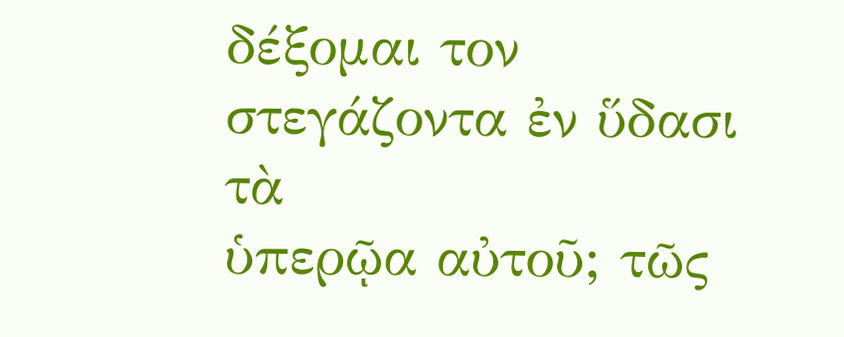δέξομαι τον στεγάζοντα ἐν ὕδασι τὰ
ὑπερῷα αὐτοῦ; τῶς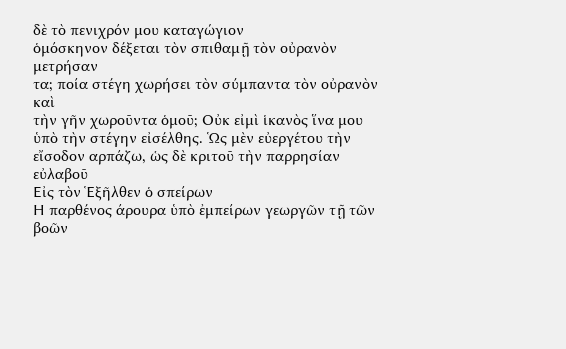δὲ τὸ πενιχρόν μου καταγώγιον
ὁμόσκηνον δέξεται τὸν σπιθαμῇ τὸν οὐρανὸν μετρήσαν
τα; ποία στέγη χωρήσει τὸν σύμπαντα τὸν οὐρανὸν καὶ
τὴν γῆν χωροῦντα ὁμοῦ; Οὐκ εἰμὶ ἱκανὸς ἵνα μου
ὑπὸ τὴν στέγην εἰσέλθης. Ὡς μὲν εὐεργέτου τὴν
εἴσοδον αρπάζω, ὡς δὲ κριτοῦ τὴν παρρησίαν εὐλαβοῦ
Εἰς τὸν Ἑξῆλθεν ὁ σπείρων
Η παρθένος άρουρα ὑπὸ ἐμπείρων γεωργῶν τῇ τῶν
βοῶν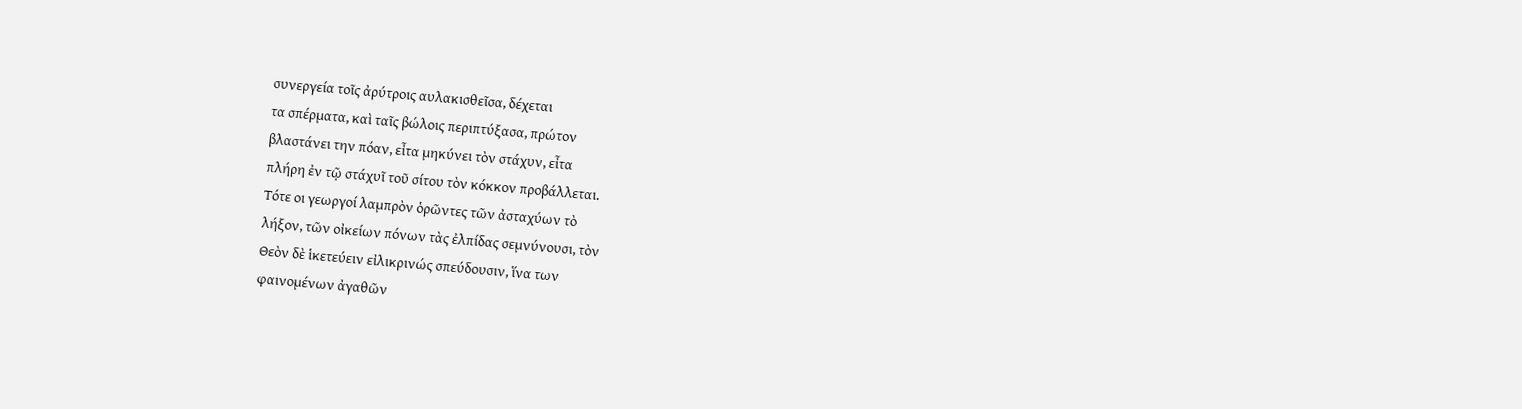συνεργεία τοῖς ἀρύτροις αυλακισθεῖσα, δέχεται
τα σπέρματα, καὶ ταῖς βώλοις περιπτύξασα, πρώτον
βλαστάνει την πόαν, εἶτα μηκύνει τὸν στάχυν, εἶτα
πλήρη ἐν τῷ στάχυῖ τοῦ σίτου τὸν κόκκον προβάλλεται.
Τότε οι γεωργοί λαμπρὸν ὁρῶντες τῶν ἀσταχύων τὸ
λήξον, τῶν οἰκείων πόνων τὰς ἐλπίδας σεμνύνουσι, τὸν
Θεὸν δὲ ἱκετεύειν εἰλικρινώς σπεύδουσιν, ἵνα των
φαινομένων ἀγαθῶν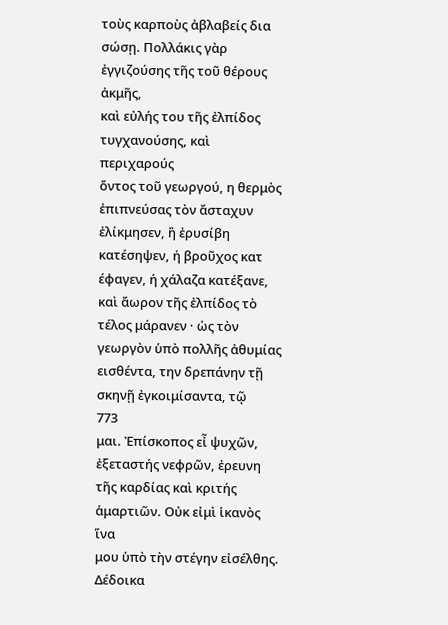τοὺς καρποὺς ἀβλαβείς δια
σώσῃ. Πολλάκις γὰρ ἐγγιζούσης τῆς τοῦ θέρους ἀκμῆς,
καὶ εὐλής του τῆς ἐλπίδος τυγχανούσης, καὶ περιχαρούς
ὄντος τοῦ γεωργού, η θερμὸς ἐπιπνεύσας τὸν ἄσταχυν
ἐλίκμησεν, ἢ ἐρυσίβη κατέσηψεν, ή βροῦχος κατ
έφαγεν, ή χάλαζα κατέξανε, καὶ ἄωρον τῆς ἐλπίδος τὸ
τέλος μάρανεν · ὡς τὸν γεωργὸν ὑπὸ πολλῆς ἀθυμίας
εισθέντα, την δρεπάνην τῇ σκηνῇ ἐγκοιμίσαντα, τῷ
773
μαι. Ἐπίσκοπος εἶ ψυχῶν, ἐξεταστής νεφρῶν, ἐρευνη
τῆς καρδίας καὶ κριτής ἁμαρτιῶν. Οὐκ εἰμὶ ἱκανὸς ἵνα
μου ὑπὸ τὴν στέγην εἰσέλθης. Δέδοικα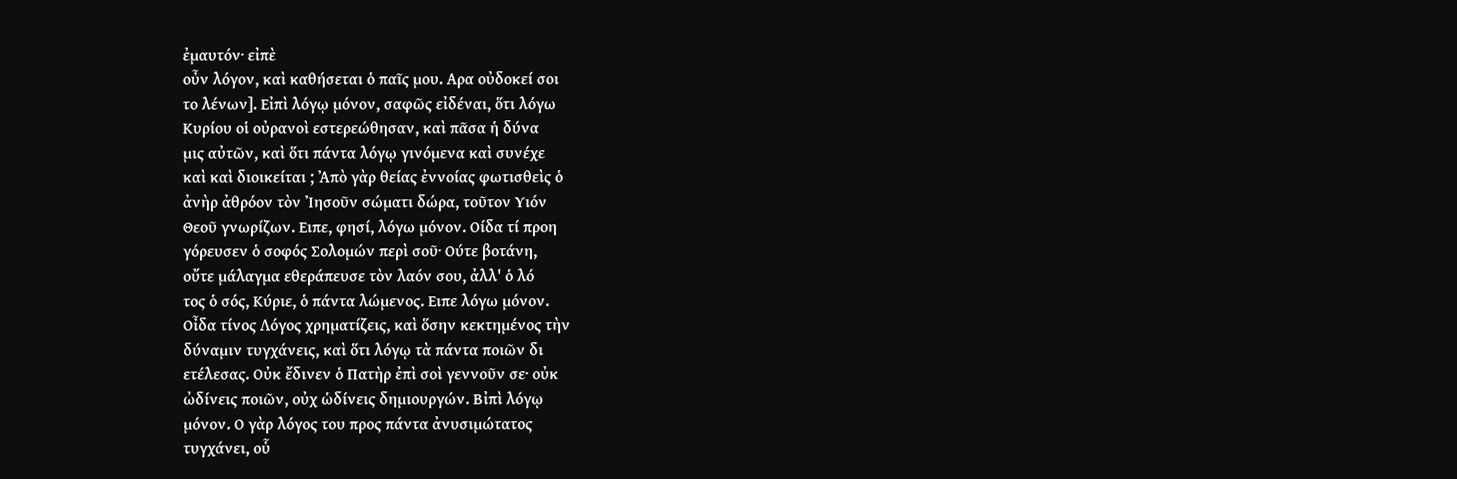ἐμαυτόν· εἰπὲ
οὖν λόγον, καὶ καθήσεται ὁ παῖς μου. Αρα οὐδοκεί σοι
το λένων]. Εἰπὶ λόγῳ μόνον, σαφῶς εἰδέναι, ὅτι λόγω
Κυρίου οἱ οὐρανοὶ εστερεώθησαν, καὶ πᾶσα ἡ δύνα
μις αὐτῶν, καὶ ὅτι πάντα λόγῳ γινόμενα καὶ συνέχε
καὶ καὶ διοικείται ; Ἀπὸ γὰρ θείας ἐννοίας φωτισθεὶς ὁ
ἀνὴρ ἀθρόον τὸν Ἰησοῦν σώματι δώρα, τοῦτον Υιόν
Θεοῦ γνωρίζων. Ειπε, φησί, λόγω μόνον. Οίδα τί προη
γόρευσεν ὁ σοφός Σολομών περὶ σοῦ· Ούτε βοτάνη,
οὔτε μάλαγμα εθεράπευσε τὸν λαόν σου, ἀλλ' ὁ λό
τος ὁ σός, Κύριε, ὁ πάντα λώμενος. Ειπε λόγω μόνον.
Οἶδα τίνος Λόγος χρηματίζεις, καὶ ὅσην κεκτημένος τὴν
δύναμιν τυγχάνεις, καὶ ὅτι λόγῳ τὰ πάντα ποιῶν δι
ετέλεσας. Οὐκ ἔδινεν ὁ Πατὴρ ἐπὶ σοὶ γεννοῦν σε· οὐκ
ὠδίνεις ποιῶν, οὐχ ὡδίνεις δημιουργών. Βἰπὶ λόγῳ
μόνον. Ο γὰρ λόγος του προς πάντα ἀνυσιμώτατος
τυγχάνει, οὗ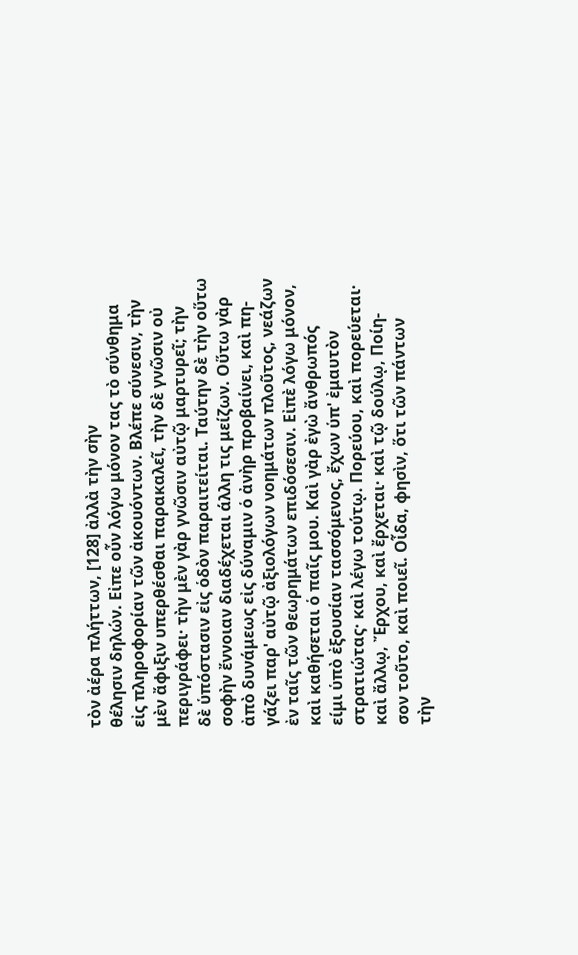τὸν ἀέρα πλήττων, [128] ἀλλὰ τὴν σὴν
θέλησιν δηλών. Εἰπε οὖν λόγω μόνον τας τὸ σύνθημα
εἰς πληροφορίαν τῶν ἀκουόντων. Βλέπε σύνεσιν, τὴν
μὲν ἄφιξιν υπερθέσθαι παρακαλεῖ, τὴν δὲ γνῶσιν οὐ
περιγράφει· τὴν μὲν γὰρ γνῶσιν αὐτῷ μαρτυρεῖ; τὴν
δὲ ὑπόστασιν εἰς ὁδὸν παραιτείται. Ταύτην δὲ τὴν οὕτω
σοφὴν ἔννοιαν διαδέχεται άλλη τις μείζων. Οὕτω γὰρ
ἀπὸ δυνάμεως εἰς δύναμιν ὁ ἀνὴρ προβαίνει, καὶ πη-
γάζει παρ' αὐτῷ ἀξιολόγων νοημάτων πλοῦτος, νεάζων
ἐν ταῖς τῶν θεωρημάτων επιδόσεσιν. Εἰπὲ λόγω μόνον,
καὶ καθήσεται ὁ παῖς μου. Καὶ γὰρ ἐγὼ ἄνθρωπός
είμι ὑπὸ ἐξουσίαν τασσόμενος, ἔχων ὑπ' ἐμαυτὸν
στρατιώτας· καὶ λέγω τούτῳ. Πορεύου, καὶ πορεύεται·
καὶ ἄλλῳ, Ἔρχου, καὶ ἔρχεται· καὶ τῷ δούλῳ, Ποίη-
σον τοῦτο, καὶ ποιεῖ. Οἶδα, φησὶν, ὅτι τῶν πάντων
τὴν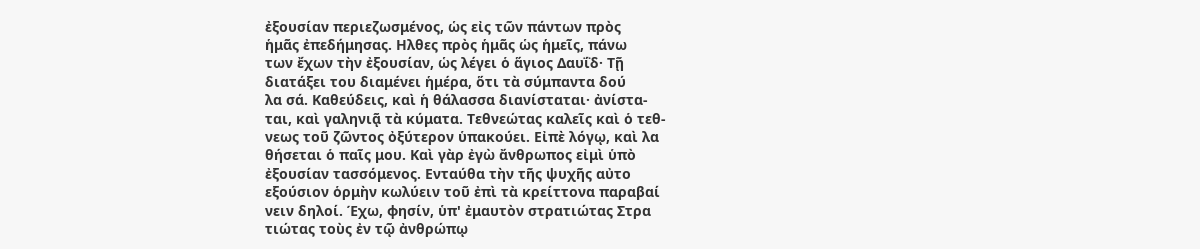ἐξουσίαν περιεζωσμένος, ὡς εἰς τῶν πάντων πρὸς
ἡμᾶς ἐπεδήμησας. Ηλθες πρὸς ἡμᾶς ὡς ἡμεῖς, πάνω
των ἔχων τὴν ἐξουσίαν, ὡς λέγει ὁ ἅγιος Δαυΐδ· Τῇ
διατάξει του διαμένει ἡμέρα, ὅτι τὰ σύμπαντα δού
λα σά. Καθεύδεις, καὶ ἡ θάλασσα διανίσταται· ἀνίστα-
ται, καὶ γαληνιᾷ τὰ κύματα. Τεθνεώτας καλεῖς καὶ ὁ τεθ-
νεως τοῦ ζῶντος ὀξύτερον ὑπακούει. Εἰπὲ λόγῳ, καὶ λα
θήσεται ὁ παῖς μου. Καὶ γὰρ ἐγὼ ἄνθρωπος εἰμὶ ὑπὸ
ἐξουσίαν τασσόμενος. Ενταύθα τὴν τῆς ψυχῆς αὐτο
εξούσιον ὁρμὴν κωλύειν τοῦ ἐπὶ τὰ κρείττονα παραβαί
νειν δηλοί. Έχω, φησίν, ὑπ' ἐμαυτὸν στρατιώτας Στρα
τιώτας τοὺς ἐν τῷ ἀνθρώπῳ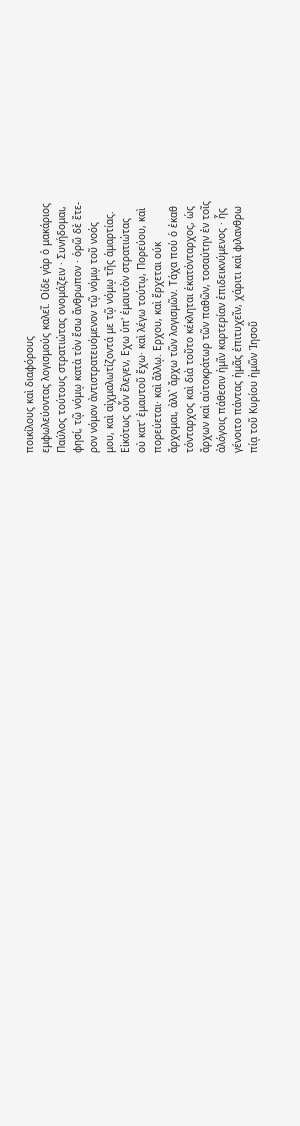ποικίλους καὶ διαφόρους
εμφωλεύοντας λογισμούς καλεῖ. Οίδε γὰρ ὁ μακάριος
Παύλος τούτους στρατιώτας ονομάζειν · Συνήδομαι,
φησί, τῷ νόμῳ κατὰ τὸν ἔσω ἄνθρωπον · ὁρῶ δὲ ἔτε-
ρον νόμον ἀντιστρατευόμενον τῷ νόμῳ τοῦ νοός
μου, καὶ αἰχμαλωτίζοντά με τῷ νόμῳ τῆς ἁμαρτίας.
Εἰκότως οὖν ἔλεγεν, Εχω ὑπ' ἐμαυτὸν στρατιώτας
οὐ κατ' ἐμαυτοῦ ἔχω· καὶ λέγω τούτῳ, Πορεύου, καὶ
πορεύεται· καὶ ἄλλῳ. Ερχου, καὶ ἔρχεται ούκ
ἄρχομαι, ἀλλ᾽ ἄρχω τῶν λογισμῶν. Τάχα ποὺ ὁ ἐκαθ
τόνταρχος καὶ διὰ τοῦτο κέκληται ἑκατόνταρχος, ὡς
ἄρχων καὶ αὐτοκράτωρ τῶν παθῶν, τοσαύτην ἐν τοῖς
ἀλόγοις πάθεσιν ἡμῖν καρτερίαν ἐπιδεικνύμενος · ἧς
γένοιτο πάντας ἡμᾶς ἐπιτυχεῖν, χάριτι καὶ φιλανθρω
πίᾳ τοῦ Κυρίου ἡμῶν Ἰησοῦ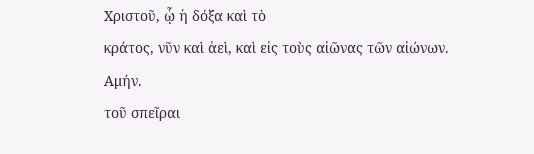Χριστοῦ, ᾧ ἡ δόξα καὶ τὸ
κράτος, νῦν καὶ ἀεὶ, καὶ εἰς τοὺς αἰῶνας τῶν αἰώνων.
Αμήν.
τοῦ σπεῖραι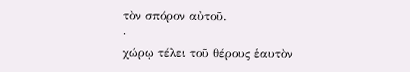τὸν σπόρον αὐτοῦ.
·
χώρῳ τέλει τοῦ θέρους ἑαυτὸν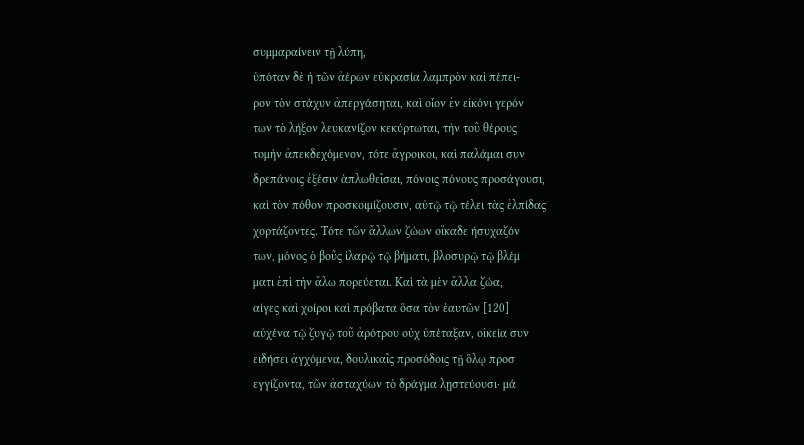συμμαραίνειν τῇ λύπη,
ὑπόταν δὲ ἡ τῶν ἀέρων εὐκρασία λαμπρὸν καὶ πέπει-
ρον τὸν στάχυν ἀπεργάσηται, καὶ οἷον ἐν εἰκόνι γερόν
των τὸ λήξον λευκανίζον κεκύρτωται, τὴν τοῦ θέρους
τομὴν ἀπεκδεχόμενον, τότε ἄγροικοι, καὶ παλάμαι συν
δρεπάνοις ἐξέσιν ἁπλωθεῖσαι, πόνοις πόνους προσάγουσι,
καὶ τὸν πόθον προσκοιμίζουσιν, αὐτῷ τῷ τέλει τὰς ἐλπίδας
χορτάζοντες. Τότε τῶν ἄλλων ζώων οἴκαδε ήσυχαζόν
των, μόνος ὁ βοῦς ἱλαρῷ τῷ βήματι, βλοσυρῷ τῷ βλέμ
ματι ἐπὶ τὴν ἄλω πορεύεται. Καὶ τὰ μὲν ἄλλα ζώα,
αίγες καὶ χοίροι καὶ πρόβατα ὅσα τὸν ἑαυτῶν [120]
αὐχένα τῷ ζυγῷ τοῦ ἀρότρου οὐχ ὑπέταξαν, οἰκεία συν
ειδήσει ἀγχόμενα, δουλικαῖς προσόδοις τῇ ὅλῳ προσ
εγγίζοντα, τῶν ἀσταχύων τὸ δράγμα λῃστεύουσι· μά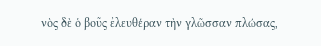νὸς δὲ ὁ βοῦς ἐλευθέραν τὴν γλῶσσαν πλώσας,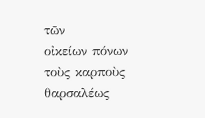τῶν
οἰκείων πόνων τοὺς καρποὺς θαρσαλέως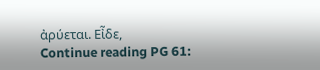ἀρύεται. Εἶδε,
Continue reading PG 61: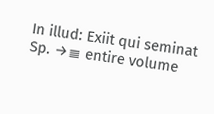In illud: Exiit qui seminat Sp. →≣ entire volume